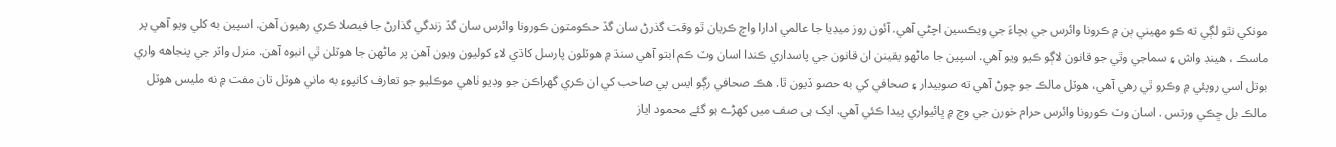مونکي نٿو لڳي ته ڪو مهيني ٻن ۾ ڪرونا وائرس جي بچاءَ جي ويڪسين اچڻي آهي. آئون روز ميڊيا جا عالمي ادارا واچ ڪريان ٿو وقت گذرڻ سان گڏ حڪومتون ڪورونا وائرس سان گڏ زندگي گذارڻ جا فيصلا ڪري رهيون آهن. اسپين به کلي ويو آهي پر ماسڪ ، هينڊ واش ۽ سماجي وٿي جو قانون لاڳو ڪيو ويو آهي. اسپين جا ماڻهو يقينن ان قانون جي پاسداري ڪندا اسان وٽ ڪم ابتو آهي سنڌ ۾ هوٽلون پارسل کاڌي لاءِ کوليون ويون آهن پر ماڻھن جا هوٽلن ٿي انبوه آهن. منرل واٽر جي پنجاهه واري بوتل اسي روپئي ۾ وڪرو ٿي رهي آهي، هوٽل مالڪ جو چوڻ آهي ته صوبيدار ۽ صحافي کي به حصو ڏيون ٿا. هڪ صحافي رڳو ايس پي صاحب کي ان ڪري گهراڪن جو وڊيو ٺاهي موڪليو جو تعارف کانپوءِ به ماني هوٽل تان مفت ۾ نه مليس هوٽل مالڪ بل ڇڪي ورتس . اسان وٽ ڪورونا وائرس حرام خورن جي وچ ۾ ڀائيواري پيدا ڪئي آهي. ايک ہی صف میں کھڑے ہو گئے محمود ایاز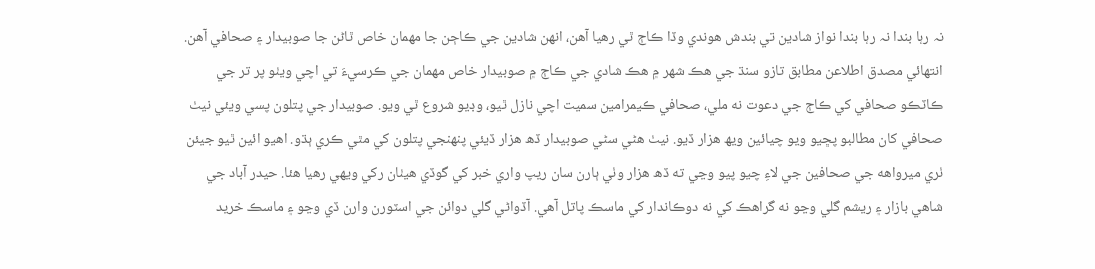نہ رہا بندا نہ رہا بندا نواز شادين تي بندش هوندي وڏا ڪاڄ ٿي رهيا آهن، انهن شادين جي ڪاڄن جا مھمان خاص ٿاڻن جا صوبيدار ۽ صحافي آهن. انتهائي مصدق اطلاعن مطابق تازو سنڌ جي هڪ شهر ۾ هڪ شادي جي ڪاڄ ۾ صوبيدار خاص مهمان جي ڪرسيءَ تي اچي ويٺو پر تر جي ڪاٽڪو صحافي کي ڪاڄ جي دعوت نه ملي، صحافي ڪيمرامين سميت اچي نازل ٿيو، وڊيو شروع ٿي ويو. صوبيدار جي پتلون پسي ويئي نيٺ صحافي کان مطالبو پڇيو ويو چيائين ويھ هزار ڏيو. نيٺ هڻي سڻي صوبيدار ڏھ ھزار ڏيئي پنهنجي پتلون کي مٿي ڪري ٻڌو. اهيو ائين ٿيو جيئن ٺري ميرواهه جي صحافين جي لاءِ چيو پيو وڃي ته ڏھ ھزار وٺي ٻارن سان ريپ واري خبر کي گوڏي هيٺان رکي ويهي رهيا هئا. حيدر آباد جي شاهي بازار ۽ ريشم گلي وڃو نه گراهڪ کي نه دوڪاندار کي ماسڪ پاتل آهي. آڏواڻي گلي دوائن جي اسٽورن وارن ڏي وڃو ۽ ماسڪ خريد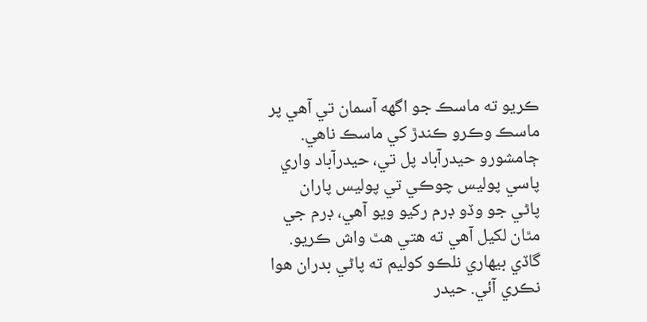ڪريو ته ماسڪ جو اگهه آسمان تي آهي پر ماسڪ وڪرو ڪندڙ کي ماسڪ ناهي. ڄامشورو حيدرآباد پل تي، حيدرآباد واري پاسي پوليس چوڪي تي پوليس پاران پاڻي جو وڏو ڊرم رکيو ويو آهي، ڊرم جي مٿان لکيل آهي ته هتي هٿ واش ڪريو. گاڏي بيهاري نلڪو کوليم ته پاڻي بدران ھوا نڪري آئي. حيدر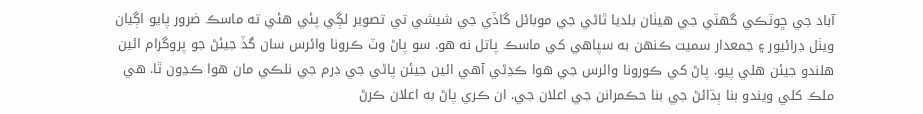آباد جي ڇوٽڪي گهٽي جي هيٺان بلديا ٿاڻي جي موبائل گاڏي جي شيشي تي تصوير لڳي پئي هئي ته ماسڪ ضرور پايو اڳيان ويٺل ڊرائيور ۽ جمعدار سميت ڪنهن به سپاهي کي ماسڪ پاتل نه هو. سو پاڻ وٽ ڪرونا وائرس سان گڏ جيئڻ جو پروگرام ائين هلندو جيئن هلي پيو. پاڻ کي ڪورونا وائرس جي ھوا ڪڍڻي آهي ائين جيئن پاڻي جي ڊرم جي نلڪي مان هوا ڪڍون ٿا. هي ملڪ کلي ويندو بنا ٻڌائڻ جي بنا حڪمرانن جي اعلان جي. ان ڪري پاڻ به اعلان ڪرڻ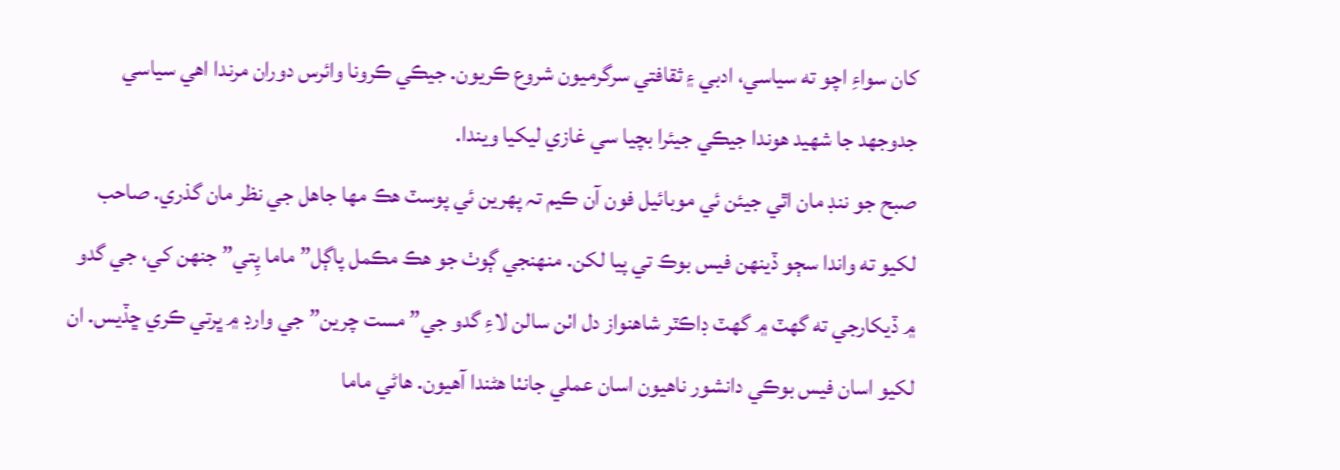کان سواءِ اچو ته سياسي، ادبي ۽ ثقافتي سرگرميون شروع ڪريون. جيڪي ڪرونا وائرس دوران مرندا اهي سياسي جدوجهد جا شهيد هوندا جيڪي جيئرا بچيا سي غازي ليکيا ويندا.
صبح جو ننڊ مان اٿي جيئن ئي موبائيل فون آن ڪيم تہ پهرين ئي پوسٽ هڪ مها جاهل جي نظر مان گذري. صاحب لکيو ته واندا سڄو ڏينھن فيس بوڪ تي پيا لکن. منهنجي ڳوٺ جو هڪ مڪمل پاڳل” ماما پِتي” جنھن کي، جي گدو ۾ ڏيکارجي ته گهٽ ۾ گهٽ ڊاڪٽر شاهنواز دل اٺن سالن لاءِ گدو جي” مست چرين” جي وارڊ ۾ ڀرتي ڪري ڇڏيس. ان لکيو اسان فيس بوڪي دانشور ناهيون اسان عملي جانٺا هڻندا آهيون. هاڻي ماما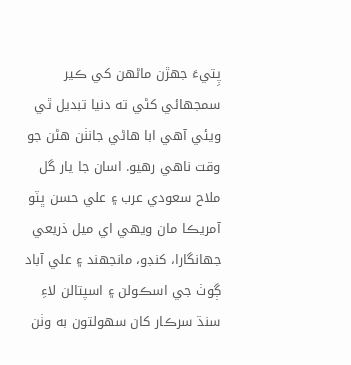پِتيءَ جهڙن ماڻهن کي ڪير سمجهائي کڻي ته دنيا تبديل ٿي ويئي آهي ابا هاڻي جانٺن هڻن جو وقت ناهي رهيو. اسان جا يار گل ملاح سعودي عرب ۽ علي حسن ڀٽو آمريڪا مان ويهي اي ميل ذريعي جهانگارا، کنڊو، مانجهند ۽ علي آباد ڳوٺ جي اسڪولن ۽ اسپتالن لاءِ سنڌ سرڪار کان سهولتون به وٺن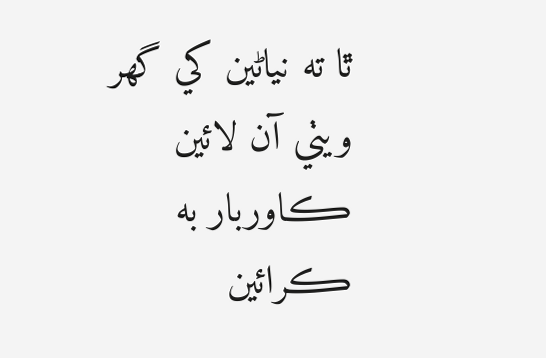ٿا ته نياڻين کي گهر ويٺي آن لائين ڪاوربار به ڪرائين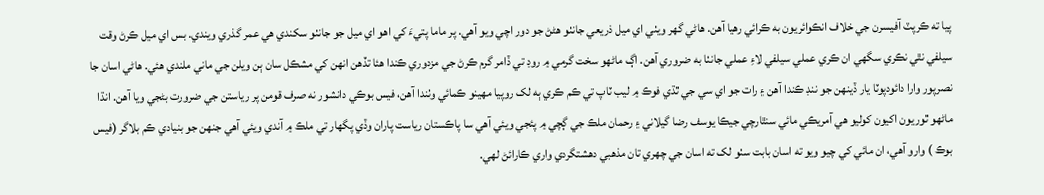پيا ته ڪرپٽ آفيسرن جي خلاف انڪوائريون به ڪرائي رهيا آهن. هاڻي گهر ويٺي اي ميل ذريعي جانٺو هڻڻ جو دور اچي ويو آهي. پر ماما پتيءَ کي اهو اي ميل جو جانٺو سکندي هي عمر گذري ويندي. بس اي ميل ڪرڻ وقت سيلفي نٿي نڪري سگهي ان ڪري عملي سيلفي لاءِ عملي جانٺا به ضروري آهن. اڳ ماڻهو سخت گرمي ۾ روڊ تي ڏامر گرم ڪرڻ جي مزدوري ڪندا هئا تڏهن انهن کي مشڪل سان ٻن ويلن جي ماني ملندي هئي. هاڻي اسان جا نصرپور وارا دائودپوٽا يار ڏينھن جو ننڊ ڪندا آهن ۽ رات جو اي سي جي ٿڌي فوڪ ۾ ليب ٽاپ تي ڪم ڪري ٻه لک روپيا مهينو ڪمائي وٺندا آهن، فيس بوڪي دانشور نه صرف قومن پر رياستن جي ضرورت بڻجي ويا آهن. انڌا ماڻهو ٿوريون اکيون کوليو هي آمريڪي مائي سنٿارچي جيڪا يوسف رضا گيلاني ۽ رحمان ملڪ جي ڳچي ۾ پئجي ويئي آهي سا پاڪستان رياست پاران وڏي پگهار تي ملڪ ۾ آندي ويئي آهي جنھن جو بنيادي ڪم بلاگر (فيس بوڪ ) وارو آهي، ان مائي کي چيو ويو ته اسان بابت سٺو لک ته اسان جي چهري تان مذهبي دهشتگردي واري ڪارائڻ لهي.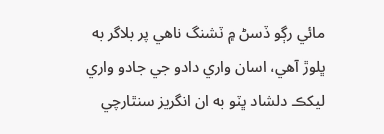مائي رڳو ڏسڻ ۾ ٽشنگ ناهي پر بلاگر به ڀلوڙ آهي، اسان واري دادو جي جادو واري ليکڪ دلشاد ڀٽو به ان انگريز سنٿارچي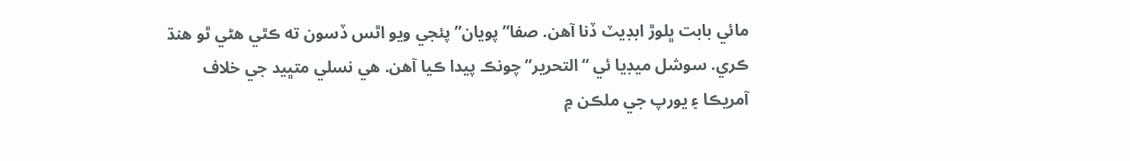مائي بابت ڀلوڙ ابڊيٽ ڏنا آهن. صفا” پويان” پئجي ويو اٿس ڏسون ته ڪٿي هڻي ٿو هنڌ ڪري. سوشل ميڊيا ئي “التحریر” چونڪ پيدا ڪيا آهن. هي نسلي متڀيد جي خلاف آمريڪا ۽ يورپ جي ملڪن ۾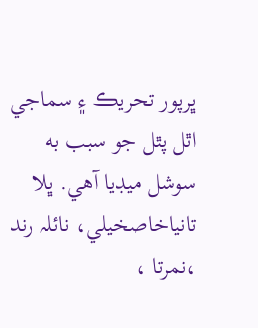ڀرپور تحريڪ ۽ سماجي اٿل پٿل جو سبب به سوشل ميڊيا آهي. ڀلا تانياخاصخيلي، نائلہ رند ،نمرتا ،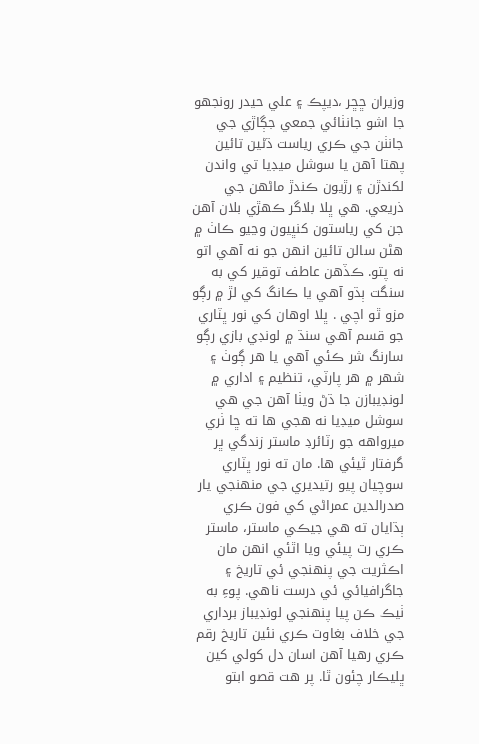وزيران ڇڇر ،ديپڪ ۽ علي حيدر رونجهو جا اشو جانٺائي جمعي جڳاڙي جي جانٺن جي ڪري رياست ڌڻين تائين پهتا آهن يا سوشل ميڊيا تي واندن لکندڙن ۽ رڙيون ڪندڙ ماڻهن جي ذريعي. هي ڀلا بلاگر ڪهڙي بلان آهن جن کي رياستون کنڀيون وڃيو ڪاٺ ۾ هڻن سالن تائين انهن جو نه آهي اتو نه پتو. ڪڏهن عاطف توقير کي به سنگت ٻڌو آهي يا ڪانگ کي لڙ ۾ رڳو مزو ٿو اچي . ڀلا اوهان کي نور ڀٽاري جو قسم آهي سنڌ ۾ لونڊي بازي رڳو سارنگ شر ڪئي آهي يا هر ڳوٺ ۽ شهر ۾ هر پارٽي، تنظيم ۽ اداري ۾ لونڊيبازن جا ڌڻ ويٺا آهن جي هي سوشل ميڊيا نه هجي ها ته ڇا ٺري ميرواهه جو رٽائرڊ ماستر زندگي ڀر گرفتار ٿيئي ها. مان ته نور ڀٽاري سوچيان پيو رتيديري جي منهنجي يار صدرالدين عمراڻي کي فون ڪري ٻڌايان ته هي جيڪي ماستر، ماستر ڪري رت پيئي ويا اٿئي انهن مان اڪثريت جي پنهنجي ئي تاريخ ۽ جاگرافيائي ئي درست ناهي. پوءِ به ٺيڪ ڪن پيا پنهنجي لونڊيباز برداري جي خلاف بغاوت ڪري نئين تاريخ رقم ڪري رهيا آهن اسان دل کولي کين ڀليڪار چئون ٿا. پر هت قصو ابتو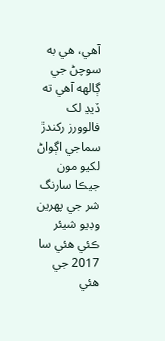آهي، هي به سوچڻ جي ڳالهه آهي ته ڏيڍ لک فالوورز رکندڙ سماجي اڳواڻ لکيو مون جيڪا سارنگ شر جي پهرين وڊيو شيئر ڪئي هئي سا 2017 جي هئي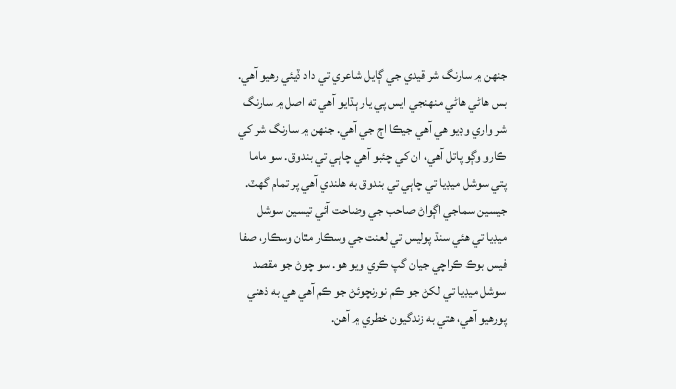جنهن ۾ سارنگ شر قيدي جي ڳايل شاعري تي داد ڏيئي رهيو آهي. بس هاڻي هاڻي منهنجي ايس پي يار ٻڌايو آهي ته اصل ۾ سارنگ شر واري وڊيو هي آهي جيڪا اڄ جي آهي. جنھن ۾ سارنگ شر کي ڪارو وڳو پاتل آهي، ان کي چئبو آهي چاٻي تي بندوق. سو ماما پتي سوشل ميڊيا تي چاٻي تي بندوق به هلندي آهي پر تمام گهٽ. جيسين سماجي اڳواڻ صاحب جي وضاحت آئي تيسين سوشل ميڊيا تي هئي سنڌ پوليس تي لعنت جي وسڪار مٿان وسڪار، صفا فيس بوڪ ڪراچي جيان گپ ڪري ويو هو. سو چوڻ جو مقصد سوشل ميڊيا تي لکڻ جو ڪم نورنچوئڻ جو ڪم آهي هي به ذهني پورهيو آهي، هتي به زندگيون خطري ۾ آهن.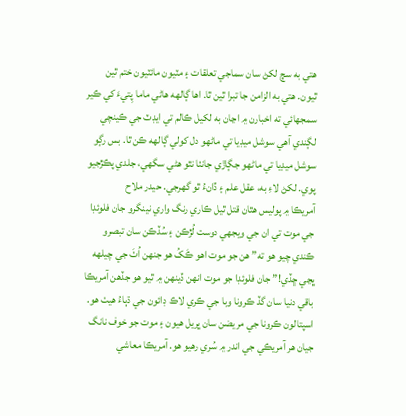هتي به سچ لکڻ سان سماجي تعلقات ۽ مٽيون مائٽيون ختم ٿين ٿيون. هتي به الزامن جا تبرا ٿين ٿا. اها ڳالهه هاڻي ماما پِتيءَ کي ڪير سمجهائي ته اخبارن ۾ اڃان به لکيل ڪالم تي ايڊٽ جي ڪينچي لڳندي آهي سوشل ميڊيا تي ماڻهو دل کولي ڳالهه ڪن ٿا. بس رڳو سوشل ميڊيا تي ماڻهو جڳاڙي جانٺا نٿو هڻي سگهي، جلدي پڪڙجيو پوي. لکڻ لاءِ به، عقل علم ۽ ڏانءُ ٿو گهرجي. حيدر ملاح
آمريڪا ۾ پوليس هٿان قتل ٿيل ڪاري رنگ واري نينگرو جان فلوئڊا جي موت تي ان جي ويجهي دوست لُڙڪن ۽ سُڏڪن سان تبصرو ڪندي چيو هو ته” هن جو موت اهو ڪَکُ هو جنهن اُٺَ جي چيلهه ڀڃي ڇڏي!” جان فلوئڊا جو موت انهن ڏينهن ۾ ٿيو هو جڏهن آمريڪا باقي دنيا سان گڏ ڪرونا وبا جي ڪري لاڪ ڊائون جي ڌٻاءُ هيٺ هو. اسپتالون ڪرونا جي مريضن سان ڀريل هيون ۽ موت جو خوف نانگ جيان هر آمريڪي جي اندر ۾ سُري رهيو هو. آمريڪا معاشي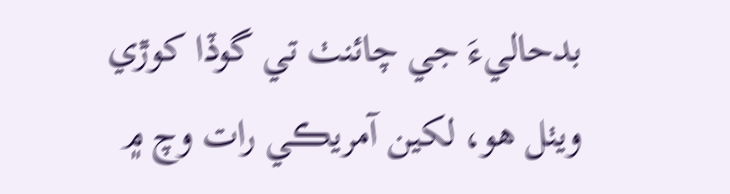بدحاليءَ جي چائنٺ تي گوڏا کوڙي ويٺل هو، لکين آمريڪي رات وچ ۾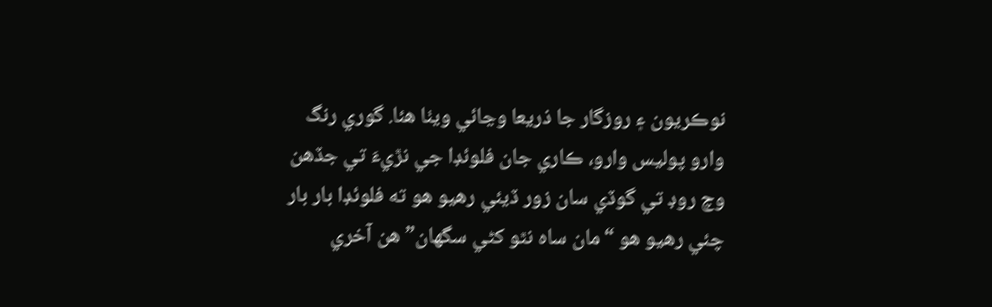نوڪريون ۽ روزگار جا ذريعا وڃائي ويٺا هئا. گوري رنگ وارو پوليس وارو، ڪاري جان فلوئڊا جي نڙيءَ تي جڏهن وچ روڊ تي گوڏي سان زور ڏيئي رهيو هو ته فلوئڊا بار بار چئي رهيو هو “مان ساه نٿو کڻي سگهان” هن آخري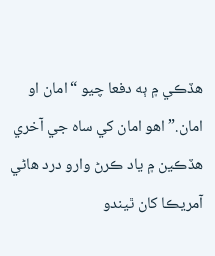هڏڪي ۾ ٻه دفعا چيو “امان او امان.” اهو امان کي ساه جي آخري هڏڪين ۾ ياد ڪرڻ وارو درد هاڻي آمريڪا کان ٿيندو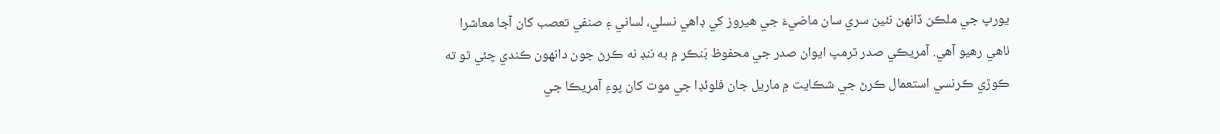يورپ جي ملڪن ڏانهن نئين سري سان ماضيءَ جي هيروز کي ڊاهي نسلي، لساني ۽ صنفي تعصب کان آجا معاشرا ٺاهي رهيو آهي. آمريڪي صدر ٽرمپ ايوان صدر جي محفوظ بَنڪر ۾ به ننڊ نه ڪرڻ جون دانهون ڪندي چئي ٿو ته ڪوڙي ڪرنسي استعمال ڪرڻ جي شڪايت ۾ ماريل جان فلوئڊا جي موت کان پوءِ آمريڪا جي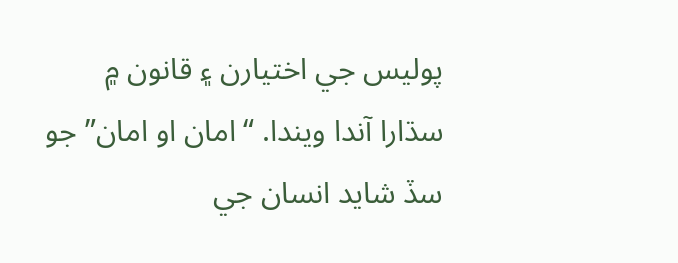پوليس جي اختيارن ۽ قانون ۾ سڌارا آندا ويندا. “امان او امان” جو سڏ شايد انسان جي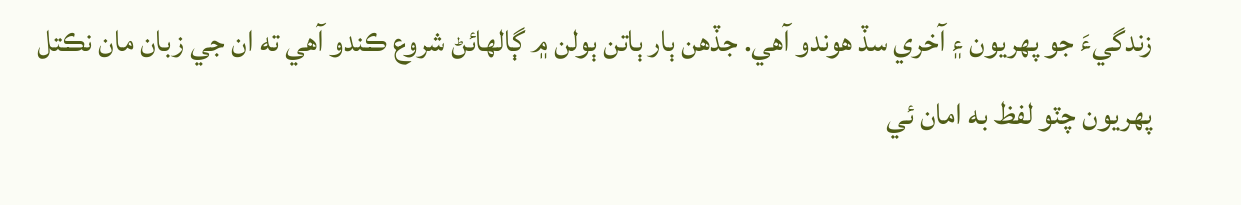زندگيءَ جو پهريون ۽ آخري سڏ هوندو آهي. جڏهن ٻار ٻاتن ٻولن ۾ ڳالهائڻ شروع ڪندو آهي ته ان جي زبان مان نڪتل پهريون چٽو لفظ به امان ئي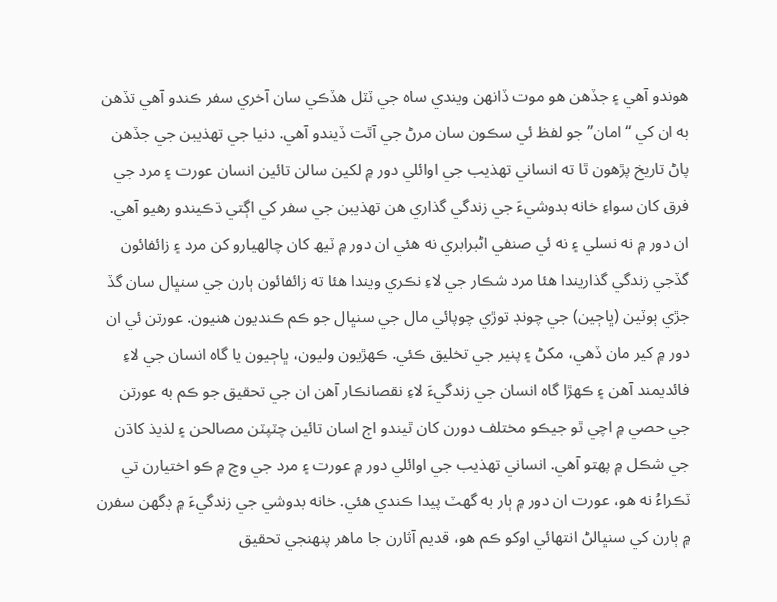هوندو آهي ۽ جڏهن هو موت ڏانهن ويندي ساه جي ٽٽل هڏڪي سان آخري سفر ڪندو آهي تڏهن به ان کي “امان” جو لفظ ئي سڪون سان مرڻ جي آٿت ڏيندو آهي. دنيا جي تهذيبن جي جڏهن پاڻ تاريخ پڙهون ٿا ته انساني تهذيب جي اوائلي دور ۾ لکين سالن تائين انسان عورت ۽ مرد جي فرق کان سواءِ خانه بدوشيءَ جي زندگي گذاري هن تهذيبن جي سفر کي اڳتي ڌڪيندو رهيو آهي. ان دور ۾ نه نسلي ۽ نه ئي صنفي اڻبرابري نه هئي ان دور ۾ ٽيھ کان چالهيارو کن مرد ۽ زائفائون گڏجي زندگي گذاريندا هئا مرد شڪار جي لاءِ نڪري ويندا هئا ته زائفائون ٻارن جي سنڀال سان گڏ جڙي ٻوٽين (ڀاڄين) جي چونڊ توڙي چوپائي مال جي سنڀال جو ڪم ڪنديون هنيون. عورتن ئي ان دور ۾ کير مان ڏهي، مکڻ ۽ پنير جي تخليق ڪئي. ڪهڙيون وليون، ڀاڄيون يا گاه انسان جي لاءِ فائديمند آهن ۽ ڪهڙا گاه انسان جي زندگيءَ لاءِ نقصانڪار آهن ان جي تحقيق جو ڪم به عورتن جي حصي ۾ اچي ٿو جيڪو مختلف دورن کان ٿيندو اڄ اسان تائين چٽپٽن مصالحن ۽ لذيذ کاڌن جي شڪل ۾ پهتو آهي. انساني تهذيب جي اوائلي دور ۾ عورت ۽ مرد جي وچ ۾ ڪو اختيارن تي ٽڪراءُ نه هو، عورت ان دور ۾ ٻار به گهٽ پيدا ڪندي هئي. خانه بدوشي جي زندگيءَ ۾ ڊگھن سفرن ۾ ٻارن کي سنڀالڻ انتهائي اوکو ڪم هو، قديم آثارن جا ماهر پنهنجي تحقيق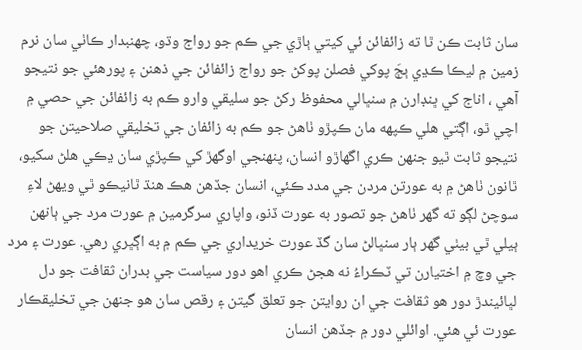سان ثابت ڪن ٿا ته زائفائن ئي کيتي ٻاڙي جي ڪم جو رواج وڌو، چهنبدار ڪاٺي سان نرم زمين ۾ ليڪا ڪڍي ٻڄَ پوکي فصلن پوکڻ جو رواج زائفائن جي ذهنن ۽ پورهئي جو نتيجو آهي ، اناج کي ڀنڊارن ۾ سنڀالي محفوظ رکڻ جو سليقي وارو ڪم به زائفائن جي حصي ۾ اچي ٿو، اڳتي هلي ڪپهه مان ڪپڙو ٺاهڻ جو ڪم به زائفان جي تخليقي صلاحيتن جو نتيجو ثابت ٿيو جنھن ڪري اگهاڙو انسان، پنهنجي اوگهڙ کي ڪپڙي سان ڍڪي هلڻ سکيو، ٿانون ٺاهڻ ۾ به عورتن مردن جي مدد ڪئي، انسان جڏهن هڪ هنڌ ٿانيڪو ٿي ويهڻ لاءِ سوچڻ لڳو ته گهر ٺاهڻ جو تصور به عورت ڏنو، واپاري سرگرمين ۾ عورت مرد جي ٻانهن ٻيلي ٿي بيٺي گهر ٻار سنڀالڻ سان گڏ عورت خريداري جي ڪم ۾ به اڳڀري رهي. عورت ۽ مرد جي وچ ۾ اختيارن تي ٽڪراءُ نه هجڻ ڪري اهو دور سياست جي بدران ثقافت جو دل لڀائيندڙ دور هو ثقافت جي ان روايتن جو تعلق گيتن ۽ رقص سان هو جنهن جي تخليقڪار عورت ئي هئي. اوائلي دور ۾ جڏهن انسان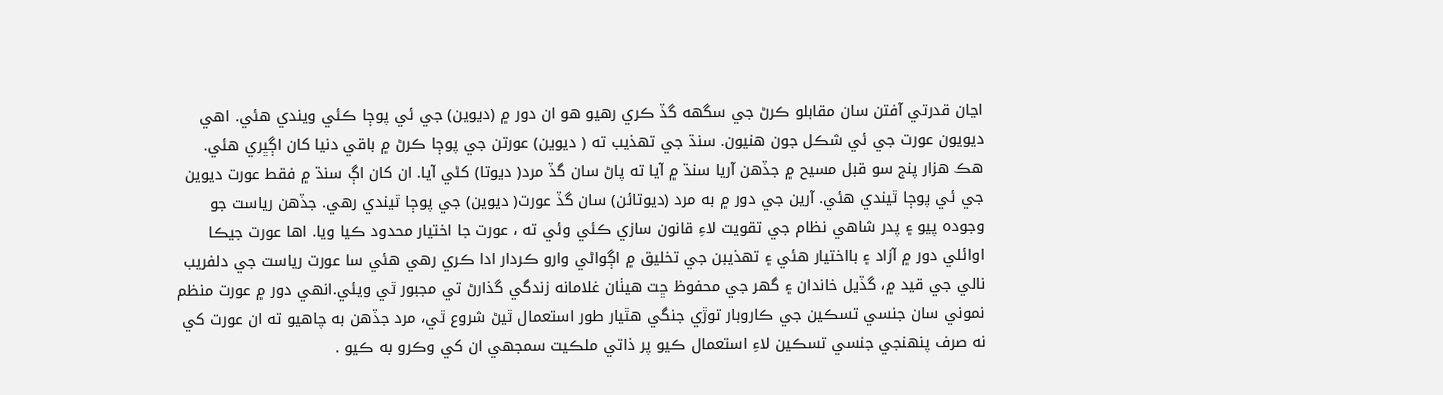اڃان قدرتي آفتن سان مقابلو ڪرڻ جي سگهه گڏ ڪري رهيو هو ان دور ۾ (ديوين) جي ئي پوڄا ڪئي ويندي هئي. اهي ديويون عورت جي ئي شڪل جون هنيون. سنڌ جي تهذيب ته ( ديوين) عورتن جي پوڄا ڪرڻ ۾ باقي دنيا کان اڳڀري هئي. هڪ هزار پنج سو قبل مسيح ۾ جڏهن آريا سنڌ ۾ آيا ته پاڻ سان گڏ مرد( ديوتا) کڻي آيا. ان کان اڳ سنڌ ۾ فقط عورت ديوين جي ئي پوڄا ٿيندي هئي. آرين جي دور ۾ به مرد (ديوتائن) سان گڏ عورت( ديوين) جي پوڄا ٿيندي رهي. جڏهن رياست جو وجوده پيو ۽ پدر شاهي نظام جي تقويت لاءِ قانون سازي ڪئي وئي ته ، عورت جا اختيار محدود ڪيا ويا. اها عورت جيڪا اوائلي دور ۾ آزاد ۽ بااختيار هئي ۽ تهذيبن جي تخليق ۾ اڳواڻي وارو ڪردار ادا ڪري رهي هئي سا عورت رياست جي دلفريب نالي جي قيد ۾، گڏيل خاندان ۽ گهر جي محفوظ ڇت هيٺان غلامانه زندگي گذارڻ تي مجبور ٿي ويئي.انهي دور ۾ عورت منظم نموني سان جنسي تسڪين جي ڪاروبار توڙي جنگي هٿيار طور استعمال ٿيڻ شروع ٿي، مرد جڏهن به چاهيو ته ان عورت کي نه صرف پنهنجي جنسي تسڪين لاءِ استعمال ڪيو پر ذاتي ملڪيت سمجهي ان کي وڪرو به ڪيو .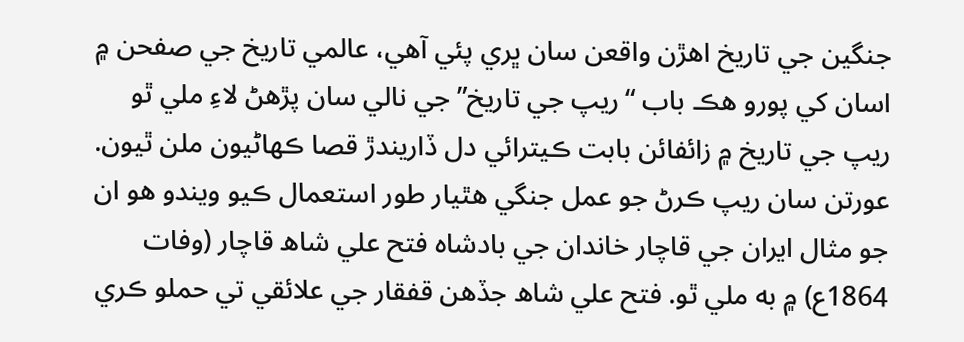جنگين جي تاريخ اهڙن واقعن سان ڀري پئي آهي، عالمي تاريخ جي صفحن ۾ اسان کي پورو هڪ باب “ريپ جي تاريخ” جي نالي سان پڙهڻ لاءِ ملي ٿو ريپ جي تاريخ ۾ زائفائن بابت ڪيترائي دل ڏاريندڙ قصا ڪهاڻيون ملن ٿيون. عورتن سان ريپ ڪرڻ جو عمل جنگي هٿيار طور استعمال ڪيو ويندو هو ان جو مثال ايران جي قاچار خاندان جي بادشاہ فتح علي شاھ قاچار (وفات 1864ع) ۾ به ملي ٿو. فتح علي شاھ جڏهن قفقار جي علائقي تي حملو ڪري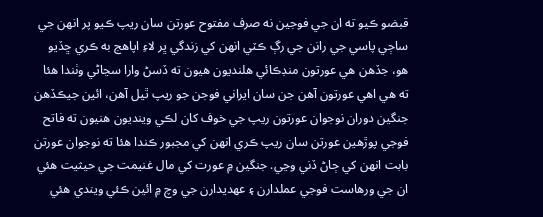قبضو ڪيو ته ان جي فوجين نه صرف مفتوح عورتن سان ريپ ڪيو پر انهن جي ساڄي پاسي جي رانن جي رڳ ڪٽي انهن کي زندگي ڀر لاءِ اپاهج به ڪري ڇڏيو هو، جڏهن هي عورتون منڊڪائي هلنديون هيون ته ڏسڻ وارا سڃاڻي وٺندا هئا ته هي اهي عورتون آهن جن سان ايراني فوجن جو ريپ ٿيل آهن، ائين جيڪڏهن جنگين دوران نوجوان عورتون ريپ جي خوف کان لڪي وينديون هنيون ته فاتح فوجي پوڙهين عورتن سان ريپ ڪري انهن کي مجبور ڪندا هئا ته نوجوان عورتن بابت انهن کي ڄاڻ ڏني وڃي. جنگين ۾ عورت کي مال غنيمت جي حيثيت هئي ان جي ورهاست فوجي عملدارن ۽ عهديدارن جي وچ ۾ ائين ڪئي ويندي هئي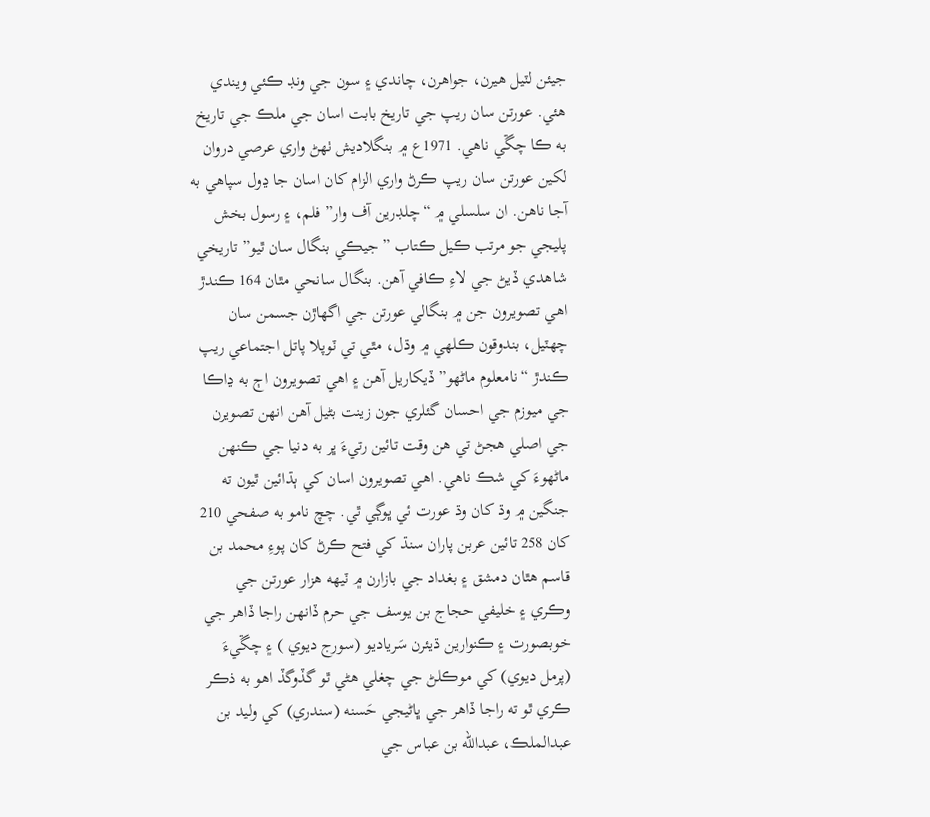جيئن لٽيل هيرن، جواهرن، چاندي ۽ سون جي ونڊ ڪئي ويندي هئي. عورتن سان ريپ جي تاريخ بابت اسان جي ملڪ جي تاريخ به ڪا چڱي ناهي. 1971ع ۾ بنگلاديش ٺهڻ واري عرصي دروان لکين عورتن سان ريپ ڪرڻ واري الزام کان اسان جا ڍول سپاهي به آجا ناهن. ان سلسلي ۾ “چلڊرين آف وار” فلم، ۽ رسول بخش پليجي جو مرتب ڪيل ڪتاب ” جيڪي بنگال سان ٿيو” تاريخي شاهدي ڏيڻ جي لاءِ ڪافي آهن. بنگال سانحي مٿان 164 ڪندڙ اهي تصويرون جن ۾ بنگالي عورتن جي اگهاڙن جسمن سان چهٽيل، بندوقون ڪلهي ۾ وڌل، مٿي تي ٽوپلا پاتل اجتماعي ريپ ڪندڙ “نامعلوم ماڻھو” ڏيکاريل آهن ۽ اهي تصويرون اڄ به ڍاڪا جي ميوزم جي احسان گئلري جون زينت بڻيل آهن انهن تصويرن جي اصلي هجڻ تي هن وقت تائين رتيءَ ڀر به دنيا جي ڪنهن ماڻهوءَ کي شڪ ناهي. اهي تصويرون اسان کي ٻڌائين ٿيون ته جنگين ۾ وڌ کان وڌ عورت ئي ڀوڳي ٿي. چچ نامو به صفحي 210 کان 258 تائين عربن پاران سنڌ کي فتح ڪرڻ کان پوءِ محمد بن قاسم هٿان دمشق ۽ بغداد جي بازارن ۾ ٽيهه هزار عورتن جي وڪري ۽ خليفي حجاج بن يوسف جي حرم ڏانهن راجا ڏاهر جي خوبصورت ۽ ڪنوارين ڌيئرن سَرياديو (سورج ديوي ) ۽ چڱيءَ (پرمل ديوي) کي موڪلڻ جي چغلي هڻي ٿو گڏوگڏ اهو به ذڪر ڪري ٿو ته راجا ڏاهر جي ڀاڻيجي حَسنه (سندري) کي وليد بن عبدالملڪ، عبدالله بن عباس جي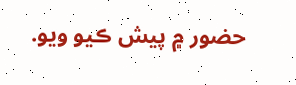حضور ۾ پيش ڪيو ويو.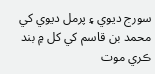سورج ديوي ۽ پرمل ديوي کي محمد بن قاسم کي کل ۾ بند ڪري موت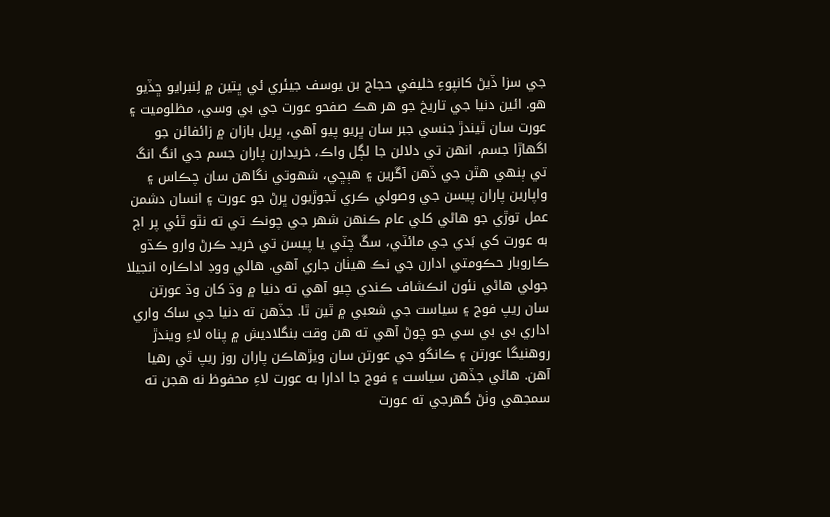جي سزا ڏيڻ کانپوءِ خليفي حجاج بن يوسف جيئري ئي ڀتين ۾ لِنبرايو ڇڏيو هو. ائين دنيا جي تاريخ جو هر هڪ صفحو عورت جي بي وسي، مظلومیت ۽ عورت سان ٿيندڙ جنسي جبر سان ڀريو پيو آهي، ڀريل بازان ۾ زائفائن جو اگهاڙا جسم، انهن تي دلالن جا لڳل واڪ، خريدارن پاران جسم جي انگ انگ تي ٻنهي هٿن جي ڏهن آڱرين ۽ هٻڇي، شهوتي نگاهن سان چڪاس ۽ واپارين پاران پيسن جي وصولي ڪري ٽجوڙيون ڀرڻ جو عورت ۽ انسان دشمن عمل توڙي جو ھاڻي کلي عام ڪنهن شهر جي چونڪ تي ته نٿو ٿئي پر اڄ به عورت کي بَدي جي مائٽي، سڱ چٽي يا پيسن تي خريد ڪرڻ وارو ڪڌو ڪاروبار حڪومتي ادارن جي نڪ هيٺان جاري آهي. هالي ووڊ اداڪاره انجيلا جولي هاڻي نئون انڪشاف ڪندي چيو آهي ته دنيا ۾ وڌ کان وڌ عورتن سان ريپ فوج ۽ سياست جي شعبي ۾ ٿين ٿا. جڏهن ته دنيا جي ساک واري اداري بي بي سي جو چوڻ آهي ته هن وقت بنگلاديش ۾ پناه لاءِ ويندڙ روهنيگا عورتن ۽ ڪانگو جي عورتن سان ويڙهاڪن پاران روز ريپ ٿي رهيا آهن. هاڻي جڏهن سياست ۽ فوج جا ادارا به عورت لاءِ محفوظ نه هجن ته سمجهي وٺڻ گهرجي ته عورت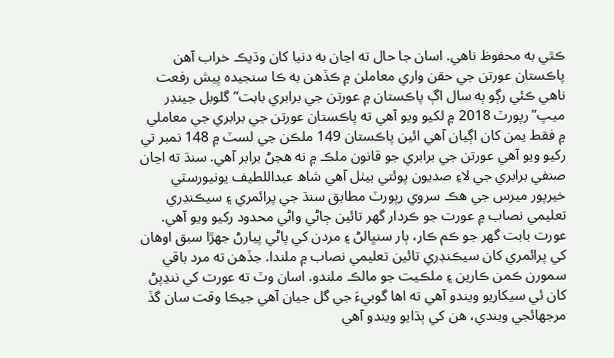ڪٿي به محفوظ ناهي. اسان جا حال ته اڃان به دنيا کان وڌيڪ خراب آهن پاڪستان عورتن جي حقن واري معاملن ۾ ڪڏهن به ڪا سنجيده پيش رفعت ناهي ڪئي رڳو ٻه سال اڳ پاڪستان ۾ عورتن جي برابري بابت” گلوبل جينڊر ميپ” رپورٽ 2018 ۾ لکيو ويو آهي ته پاڪستان عورتن جي برابري جي معاملي ۾ فقط يمن کان اڳيان آهي ائين پاڪستان 149 ملڪن جي لسٽ ۾ 148 نمبر تي رکيو ويو آهي عورتن جي برابري جو قانون ملڪ ۾ نه هجڻ برابر آهي. سنڌ ته اڃان صنفي برابري جي لاءِ صديون پوئتي بيٺل آهي شاھ عبداللطيف يونيورسٽي خيرپور ميرس جي هڪ سروي رپورٽ مطابق سنڌ جي پرائمري ۽ سيڪنڊري تعليمي نصاب ۾ عورت جو ڪردار گهر تائين ڄاڻي واڻي محدود رکيو ويو آهي. عورت بابت گهر جو ڪم ڪار، ٻار سنڀالڻ ۽ مردن کي پاڻي پيارڻ جهڙا سبق اوهان کي پرائمري کان سيڪنڊري تائين تعليمي نصاب ۾ ملندا. جڏهن ته مرد باقي سمورن ڪمن ڪارين ۽ ملڪيت جو مالڪ ملندو. اسان وٽ ته عورت کي ننڍپڻ کان ئي سيکاريو ويندو آهي ته اها گوبيءَ جي گل جيان آهي جيڪا وقت سان گڏ مرجهائجي ويندي، هن کي ٻڌايو ويندو آهي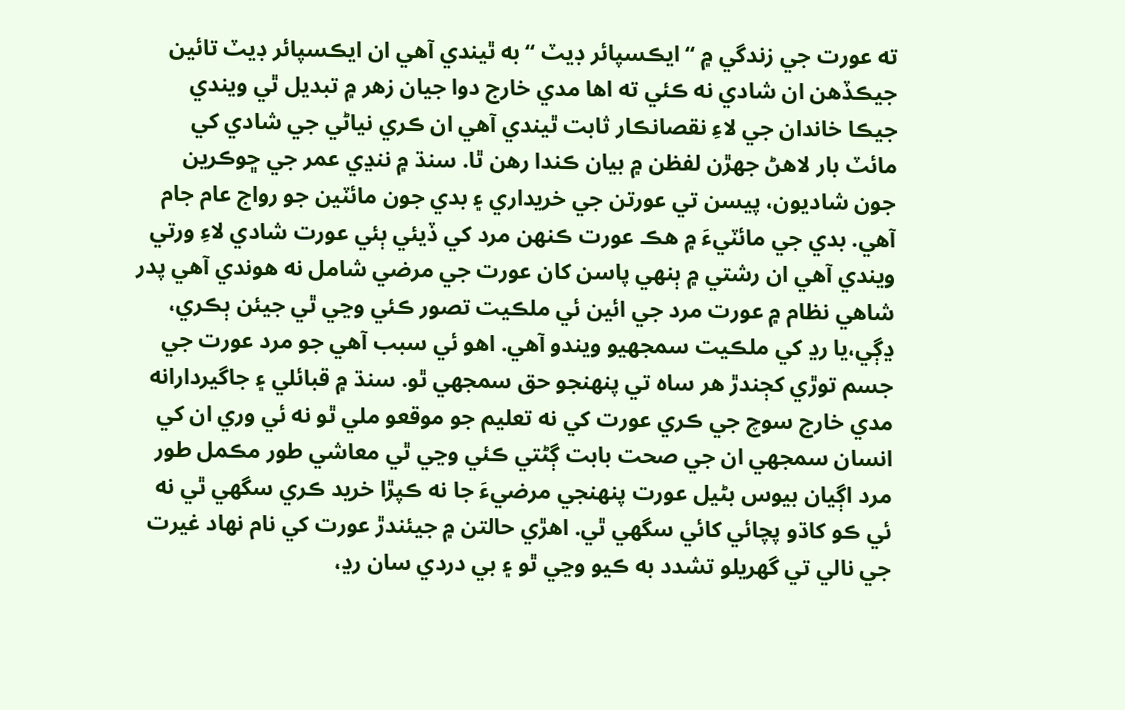ته عورت جي زندگي ۾ “ايڪسپائر ڊيٽ “به ٿيندي آهي ان ايڪسپائر ڊيٽ تائين جيڪڏهن ان شادي نه ڪئي ته اها مدي خارج دوا جيان زهر ۾ تبديل ٿي ويندي جيڪا خاندان جي لاءِ نقصانڪار ثابت ٿيندي آهي ان ڪري نياڻي جي شادي کي مائٽ بار لاهڻ جهڙن لفظن ۾ بيان ڪندا رهن ٿا. سنڌ ۾ ننڍي عمر جي ڇوڪرين جون شاديون، پيسن تي عورتن جي خريداري ۽ بدي جون مائٽين جو رواج عام جام آهي. بدي جي مائٽيءَ ۾ هڪ عورت ڪنهن مرد کي ڏيئي ٻئي عورت شادي لاءِ ورتي ويندي آهي ان رشتي ۾ ٻنهي پاسن کان عورت جي مرضي شامل نه هوندي آهي پدر شاهي نظام ۾ عورت مرد جي ائين ئي ملڪيت تصور ڪئي وڃي ٿي جيئن ٻڪري، ڍڳي،يا رڍ کي ملڪيت سمجهيو ويندو آهي. اهو ئي سبب آهي جو مرد عورت جي جسم توڙي کڄندڙ هر ساه تي پنهنجو حق سمجهي ٿو. سنڌ ۾ قبائلي ۽ جاگيردارانه مدي خارج سوچ جي ڪري عورت کي نه تعليم جو موقعو ملي ٿو نه ئي وري ان کي انسان سمجهي ان جي صحت بابت ڳڻتي ڪئي وڃي ٿي معاشي طور مڪمل طور مرد اڳيان بيوس بڻيل عورت پنهنجي مرضيءَ جا نه ڪپڙا خريد ڪري سگهي ٿي نه ئي ڪو کاڌو پچائي کائي سگهي ٿي. اهڙي حالتن ۾ جيئندڙ عورت کي نام نهاد غيرت جي نالي تي گهريلو تشدد به ڪيو وڃي ٿو ۽ بي دردي سان رڍ،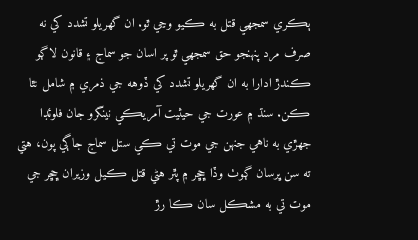ٻڪري سمجهي قتل به ڪيو وڃي ٿو. ان گهريلو تشدد کي نه صرف مرد پنهنجو حق سمجهي ٿو پر اسان جو سماج ۽ قانون لاڳو ڪندڙ ادارا به ان گهريلو تشدد کي ڏوهه جي ذمري ۾ شامل نٿا ڪن. سنڌ ۾ عورت جي حيثيت آمريڪي نينگرو جان فلوئڊا جهڙي به ناهي جنهن جي موت تي ڪي ستل سماج جاڳي پون، هتي ته سن ڀرسان ڳوٺ وڏا ڇڇر ۾ پٿر هڻي قتل ڪيل وزيران ڇڇر جي موت تي به مشڪل سان ڪا رڙ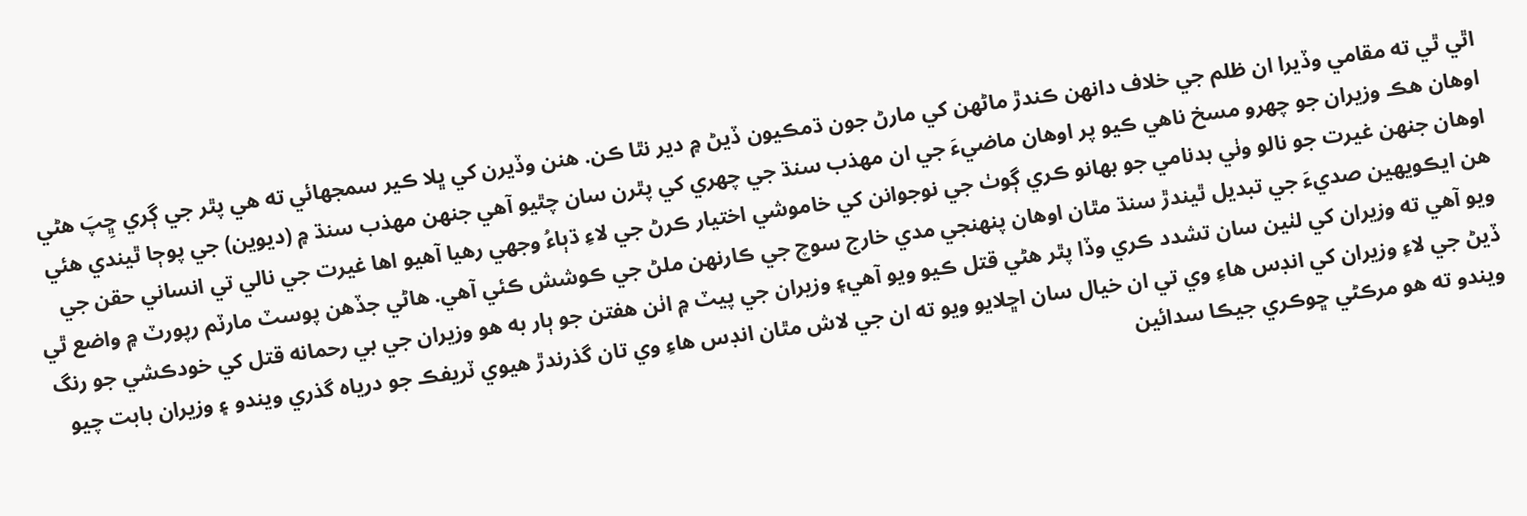اٿي ٿي ته مقامي وڏيرا ان ظلم جي خلاف دانهن ڪندڙ ماڻهن کي مارڻ جون ڌمڪيون ڏيڻ ۾ دير نٿا ڪن. هنن وڏيرن کي ڀلا ڪير سمجهائي ته هي پٿر جي ڳري ڇِپَ هڻي اوهان هڪ وزيران جو چهرو مسخ ناهي ڪيو پر اوهان ماضيءَ جي ان مهذب سنڌ جي چهري کي پٿرن سان چٿيو آهي جنھن مهذب سنڌ ۾ (ديوين) جي پوڄا ٿيندي هئي اوهان جنھن غيرت جو نالو وٺي بدنامي جو بهانو ڪري ڳوٺ جي نوجوانن کي خاموشي اختيار ڪرڻ جي لاءِ ڌٻاءُ وجهي رهيا آهيو اها غيرت جي نالي تي انساني حقن جي هن ايڪويهين صديءَ جي تبديل ٿيندڙ سنڌ مٿان اوهان پنهنجي مدي خارج سوچ جي ڪارنهن ملڻ جي ڪوشش ڪئي آهي. هاڻي جڏهن پوسٽ مارٽم رپورٽ ۾ واضع ٿي ويو آهي ته وزيران کي لٺين سان تشدد ڪري وڏا پٿر هڻي قتل ڪيو ويو آهي۽ وزيران جي پيٽ ۾ اٺن هفتن جو ٻار به هو وزيران جي بي رحمانه قتل کي خودڪشي جو رنگ ڏيڻ جي لاءِ وزيران کي انڊس هاءِ وي تي ان خيال سان اڇلايو ويو ته ان جي لاش مٿان انڊس هاءِ وي تان گذرندڙ هيوي ٽريفڪ جو درياه گذري ويندو ۽ وزيران بابت چيو ويندو ته هو مرڪڻي ڇوڪري جيڪا سدائين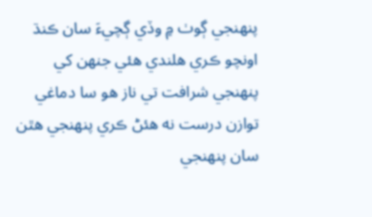پنهنجي ڳوٺ ۾ وڏي ڳچيءَ سان ڪنڌ اونچو ڪري هلندي هئي جنھن کي پنهنجي شرافت تي ناز هو سا دماغي توازن درست نه هئڻ ڪري پنهنجي هٿن سان پنهنجي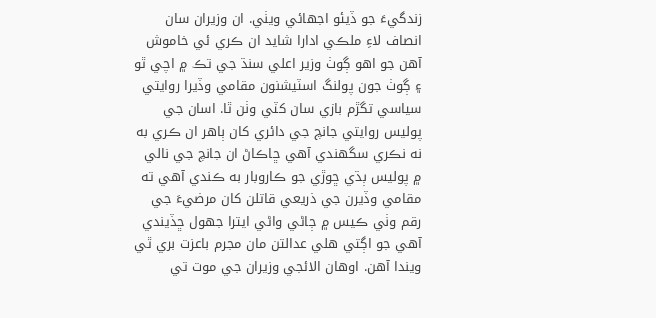زندگيءَ جو ڏيئو اجهائي ويٺي. ان وزيران سان انصاف لاءِ ملڪي ادارا شايد ان ڪري ئي خاموش آهن جو اهو ڳوٺ وزير اعلي سنڌ جي تڪ ۾ اچي ٿو ۽ ڳوٺ جون پولنگ اسٽيشنون مقامي وڏيرا روايتي سياسي تگڙم بازي سان کٽي وٺن ٿا. اسان جي پوليس روايتي جانچ جي دائري کان ٻاهر ان ڪري به نه نڪري سگهندي آهي ڇاڪاڻ ان جانچ جي نالي ۾ پوليس ٻڌي ڇوڙي جو ڪاروبار به ڪندي آهي ته مقامي وڏيرن جي ذريعي قاتلن کان مرضيءَ جي رقم وٺي ڪيس ۾ ڄاڻي واڻي ايترا جهول ڇڏيندي آهي جو اڳتي هلي عدالتن مان مجرم باعزت بري ٿي ويندا آهن. اوهان الائجي وزيران جي موت تي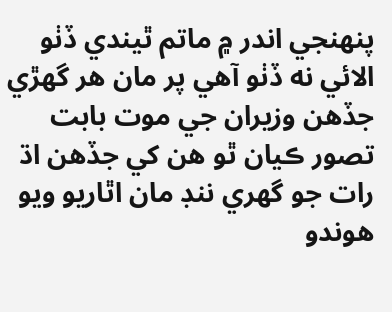پنهنجي اندر ۾ ماتم ٿيندي ڏٺو الائي نه ڏٺو آهي پر مان هر گهڙي جڏهن وزيران جي موت بابت تصور ڪيان ٿو هن کي جڏهن اڌ رات جو گهري ننڊ مان اٿاريو ويو هوندو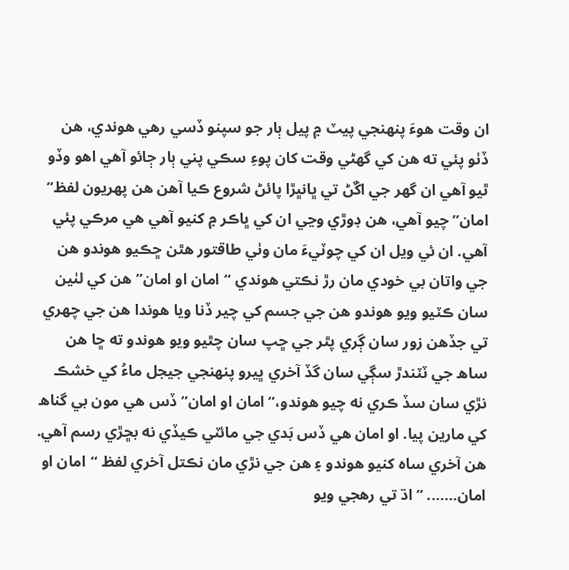ان وقت هوءَ پنهنجي پيٽ ۾ پيل ٻار جو سپنو ڏسي رهي هوندي، هن ڏٺو پئي ته هن کي گهڻي وقت کان پوءِ سڪي پني ٻار ڄائو آهي اهو وڏو ٿيو آهي ان گهر جي اڱڻ تي ڀانڀڙا پائڻ شروع ڪيا آهن هن پهريون لفظ” امان” چيو آهي، هن ڊوڙي وڃي ان کي ڀاڪر ۾ کنيو آهي هي مرڪي پئي آهي. ان ئي ويل ان کي چوٽيءَ مان وٺي طاقتور هٿن ڇڪيو هوندو هن جي واتان بي خودي مان رڙ نڪتي هوندي “امان او امان” هن کي لٺين سان ڪٽيو ويو هوندو هن جي جسم کي چير ڏنا ويا هوندا هن جي چهري تي جڏهن زور سان ڳري پٿر جي ڇپ سان چٿيو ويو هوندو ته ڇا هن ساھ جي ٽٽندڙ سڳي سان گڏ آخري ڀيرو پنهنجي جيجل ماءُ کي خشڪ نڙي سان سڏ ڪري نه چيو هوندو،” امان او امان” ڏس هي مون بي گناھ کي مارين پيا. او امان هي ڏس بَدي جي مائٽي ڪيڏي نه بڇڙي رسم آهي. هن آخري ساه کنيو هوندو ۽ هن جي نڙي مان نڪتل آخري لفظ “امان او امان……. ” اڌ تي رهجي ويو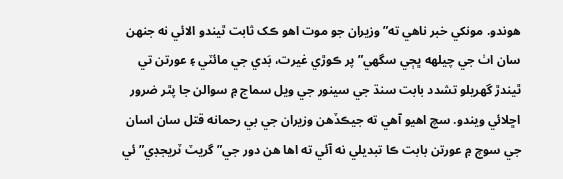ھوندو. مونکي خبر ناهي ته” وزيران جو موت اهو ڪک ثابت ٿيندو الائي نه جنهن سان اٺ جي چيلهه ڀڄي سگهي” پر ڪوڙي غيرت، بَدي جي مائٽي ۽ عورتن تي ٿيندڙ گهريلو تشدد بابت سنڌ جي سينور جي ويل سماج ۾ سوالن جا پٿر ضرور اڇلائي ويندو. سچ اهيو آھي ته جيڪڏهن وزيران جي بي رحمانه قتل سان اسان جي سوچ ۾ عورتن بابت ڪا تبديلي نه آئي ته اها هن دور جي”گريٽ ٽريجڊي” ئي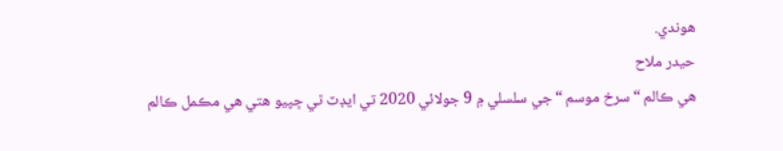هوندي.
حيدر ملاح
هي ڪالم “سرخ موسم “جي سلسلي ۾ 9 جولائي 2020 تي ايڊٽ ٿي ڇپيو هتي هي مڪمل ڪالم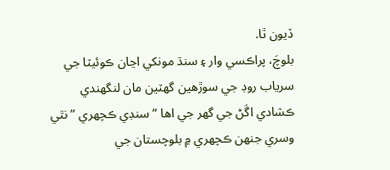ڏيون ٿا.
بلوچَ، پراڪسي وار ۽ سنڌ مونکي اڃان ڪوئيٽا جي سرياب روڊ جي سوڙهين گهٽين مان لنگهندي ڪشادي اڱڻ جي گهر جي اها “سنڊي ڪچهري ” نٿي وسري جنھن ڪچهري ۾ بلوچستان جي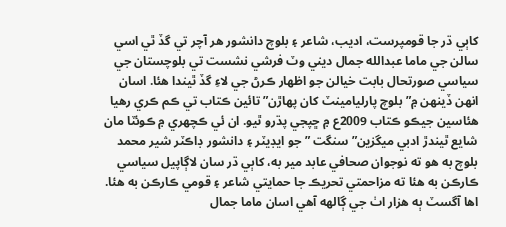کاٻي ڌر جا قومپرست، اديب، شاعر ۽ بلوچ دانشور هر آچر تي گڏ ٿي اسي سالن جي ماما عبدالله جمال ديني وٽ فرشي نشست تي بلوچستان جي سياسي صورتحال بابت خيالن جو اظهار ڪرڻ جي لاءِ گڏ ٿيندا هئا. اسان انهن ڏينهن ۾” بلوچ پارليامينٽ کان پهاڙن” تائين ڪتاب تي ڪم ڪري رهيا هئاسين جيڪو ڪتاب 2009ع ۾ ڇپجي پڌرو ٿيو. ان ئي ڪچهري ۾ ڪوئٽا مان شايع ٿيندڙ ادبي ميگزين” سنگت ” جو ايڊيٽر ۽ دانشور ڊاڪٽر شير محمد بلوچ به هو ته نوجوان صحافي عابد مير به، کاٻي ڌر سان لاڳاپيل سياسي ڪارڪن به هئا ته مزاحمتي تحريڪ جا حمايتي شاعر ۽ قومي ڪارڪن به هئا. اها آگسٽ ٻه هزار اٺ جي ڳالهه آهي اسان ماما جمال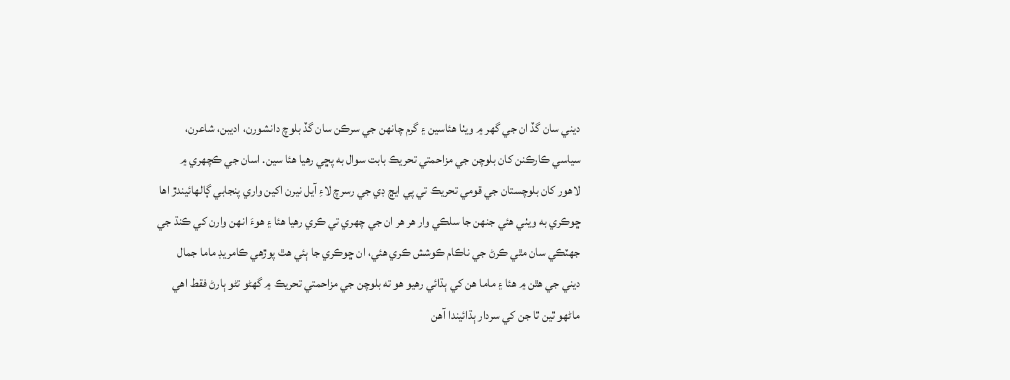ديني سان گڏ ان جي گهر ۾ ويٺا هئاسين ۽ گرم چانهن جي سرڪن سان گڏ بلوچ دانشورن، اديبن، شاعرن، سياسي ڪارڪنن کان بلوچن جي مزاحمتي تحريڪ بابت سوال به پڇي رھيا ھئا سين. اسان جي ڪچهري ۾ لاهور کان بلوچستان جي قومي تحريڪ تي پي ايڇ ڊي جي رسرچ لاءِ آيل نيرن اکين واري پنجابي ڳالهائيندڙ اها ڇوڪري به ويٺي هئي جنهن جا سلڪي وار هر هر ان جي چهري تي ڪري رهيا هئا ۽ هوءَ انهن وارن کي ڪنڌ جي جهٽڪي سان مٿي ڪرڻ جي ناڪام ڪوشش ڪري هئي، ان ڇوڪري جا ٻئي هٿ پوڙهي ڪامريڊ ماما جمال ديني جي هٿن ۾ هئا ۽ ماما هن کي ٻڌائي رهيو هو ته بلوچن جي مزاحمتي تحريڪ ۾ گهڻو تڻو ٻارڻ فقط اهي ماڻهو ٿين ٿا جن کي سردار ٻڌائيندا آهن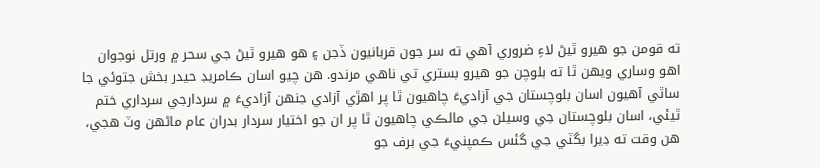ته قومن جو هيرو ٿيڻ لاءِ ضروري آهي ته سر جون قربانيون ڏجن ۽ هو هيرو ٿيڻ جي سحر ۾ ورتل نوجوان اهو وساري ويهن ٿا ته بلوچن جو هيرو بستري تي ناهي مرندو. هن چيو اسان ڪامريڊ حيدر بخش جتوئي جا ساٿي آهيون اسان بلوچستان جي آزاديءَ چاهيون ٿا پر اهڙي آزادي جنهن آزاديءَ ۾ سردارجي سرداري ختم ٿيئي، اسان بلوچستان جي وسيلن جي مالڪي چاهيون ٿا پر ان جو اختيار سردار بدران عام ماڻهن وٽ هجي، هن وقت ته ڊيرا بگٽي جي گئس ڪمپنيءَ جي برف جو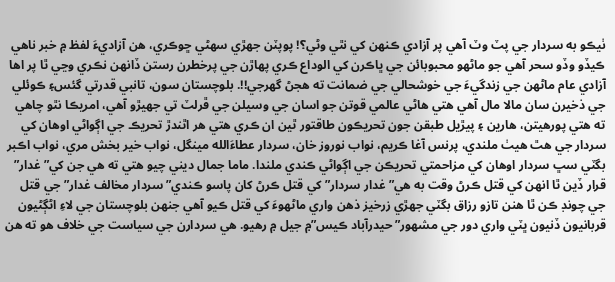ٺيڪو به سردار جي پٽ وٽ آهي پر آزادي ڪنهن کي نٿي وڻي؟! پوپٽن جهڙي سهڻي ڇوڪري، هن آزاديءَ لفظ ۾ خبر ناهي ڪيڏو وڏو سحر آهي جو ماڻهو محبوبائن جي ڀاڪرن کي الوداع ڪري پهاڙن جي پرخطرن رستن ڏانهن نڪري وڃي ٿا پر اها آزادي عام ماڻهن جي زندگيءَ جي خوشحالي جي ضمانت ته هجڻ گهرجي!!. بلوچستان سون، تانبي قدرتي گئس۽ ڪوئلي جي ذخيرن سان مالا مال آهي هتي هاڻي عالمي قوتن جو اسان جي وسيلن جي ڦرلٽ تي جهيڙو آهي، امريڪا نٿو چاهي ته هتي پورهيتن، هارين ۽ پيڙيل طبقن جون تحريڪون طاقتور ٿين ان ڪري هتي هر اٿندڙ تحريڪ جي اڳواڻي اوهان کي سردار جي هٿ هيٺ ملندي، پرنس آغا ڪريم، نواب نوروز خان، سردار عطاءَالله مينگل، نواب خير بخش مري، نواب اڪبر بگٽي سڀ سردار اوهان کي مزاحمتي تحريڪن جي اڳواڻي ڪندي ملندا. ماما جمال ديني چيو هتي ته هي جن کي” غدار” قرار ڏين ٿا انهن کي قتل ڪرڻ وقت به هي” غدار سردار” کي قتل ڪرڻ کان پاسو ڪندي” سردار مخالف غدار” جي قتل جي چونڊ ڪن ٿا هنن تازو رزاق بگٽي جهڙي زرخيز ذهن واري ماڻهوءَ کي قتل ڪيو آهي جنهن بلوچستان جي لاءِ اڻڳڻيون قربانيون ڏنيون ڀٽي واري دور جي مشهور” حيدرآباد ڪيس”۾ جيل ۾ رهيو. هي سردارن جي سياست جي خلاف هو ته هن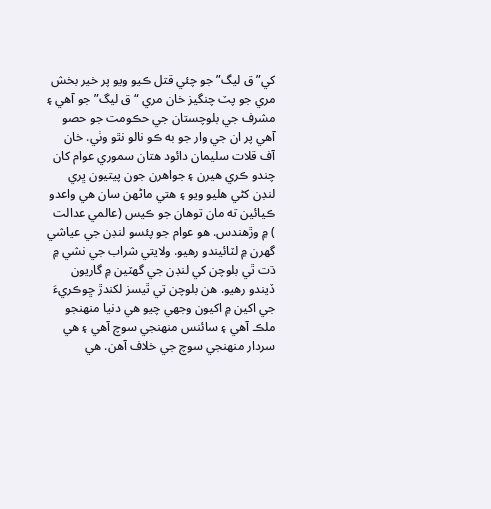کي” ق ليگ” جو چئي قتل ڪيو ويو پر خير بخش مري جو پٽ چنگيز خان مري “ق ليگ” جو آهي ۽ مشرف جي بلوچستان جي حڪومت جو حصو آهي پر ان جي وار جو به ڪو نالو نٿو وٺي. خان آف قلات سليمان دائود هتان سموري عوام کان چندو ڪري هيرن ۽ جواهرن جون پيتيون ڀري لنڊن کڻي هليو ويو ۽ هتي ماڻهن سان هي واعدو ڪيائين ته مان توهان جو ڪيس (عالمي عدالت ) ۾ وڙهندس. هو عوام جو پئسو لنڊن جي عياشي گهرن ۾ لٽائيندو رهيو. ولايتي شراب جي نشي ۾ ڌت ٿي بلوچن کي لنڊن جي گهٽين ۾ گاريون ڏيندو رهيو. هن بلوچن تي ٿيسز لکندڙ ڇوڪريءَ جي اکين ۾ اکيون وجهي چيو هي دنيا منهنجو ملڪ آهي ۽ سائنس منهنجي سوچ آهي ۽ هي سردار منهنجي سوچ جي خلاف آهن. هي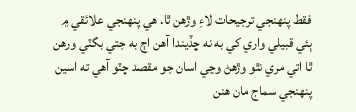فقط پنهنجي ترجيحات لاءِ وڙهن ٿا. هي پنهنجي علائقي ۾ ٻئي قبيلي واري کي به نه ڇڏيندا آهن اڄ به جتي بگٽي ورهن ٿا اتي مري نٿو وڙهڻ وڃي اسان جو مقصد چٽو آهي ته اسين پنهنجي سماج مان هنن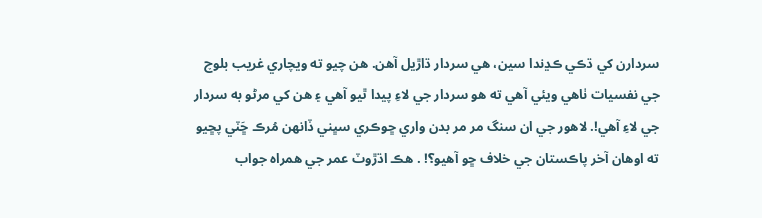سردارن کي ڌڪي ڪڍندا سين، هي سردار ڌاڙيل آهن. هن چيو ته ويچاري غريب بلوچ جي نفسيات ٺاهي ويئي آهي ته هو سردار جي لاءِ پيدا ٿيو آهي ۽ هن کي مرڻو به سردار جي لاءِ آھي!. لاهور جي ان سنگ مر مر بدن واري ڇوڪري سڀني ڏانهن مُرڪ ڇَٽي پڇيو ته اوهان آخر پاڪستان جي خلاف ڇو آهيو؟! . هڪ اڌڙوٽ عمر جي همراه جواب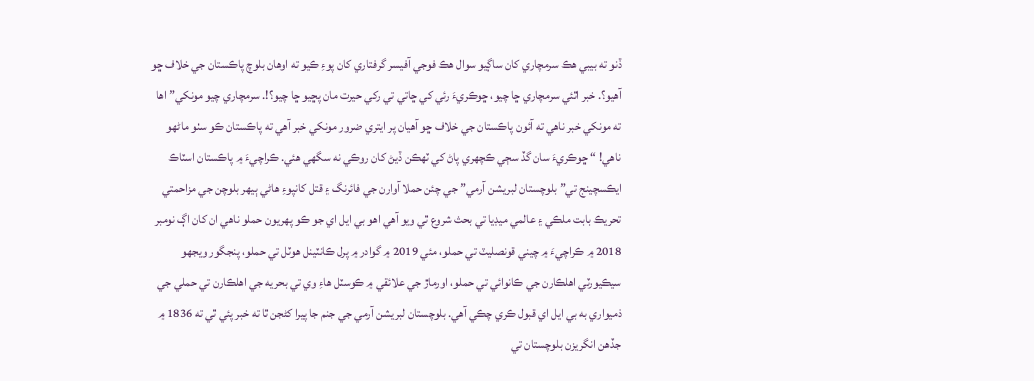ڏنو ته بيبي هڪ سرمچاري کان ساڳيو سوال هڪ فوجي آفيسر گرفتاري کان پوءِ ڪيو ته اوهان بلوچ پاڪستان جي خلاف ڇو آهيو؟. خبر اٿئي سرمچاري ڇا چيو، ڇوڪريءَ رئي کي ڇاتي تي رکي حيرت مان پڇيو ڇا چيو؟!. سرمچاري چيو مونکي” اها ته مونکي خبر ناهي ته آئون پاڪستان جي خلاف ڇو آهيان پر ايتري ضرور مونکي خبر آهي ته پاڪستان ڪو سٺو ماڻهو ناهي! “ ڇوڪريءَ سان گڏ سڄي ڪچهري پاڻ کي ٽهڪن ڏيڻ کان روڪي نه سگهي هئي. ڪراچيءَ ۾ پاڪستان اسٽاڪ ايڪسچينج تي” بلوچستان لبريشن آرمي” جي چئن حملا آوارن جي فائرنگ ۽ قتل کانپوءِ هاڻي ٻيهر بلوچن جي مزاحمتي تحريڪ بابت ملڪي ۽ عالمي ميڊيا تي بحث شروع ٿي ويو آهي اهو بي ايل اي جو ڪو پهريون حملو ناهي ان کان اڳ نومبر 2018 ۾ ڪراچيءَ ۾ چيني قونصليٽ تي حملو، مئي 2019 ۾ گوادر ۾ پرل ڪانٽينل هوٽل تي حملو، پنجگور ويجهو سيڪيورٽي اهلڪارن جي ڪانوائي تي حملو، اورماڙ جي علائقي ۾ ڪوسٽل هاءِ وي تي بحريه جي اهلڪارن تي حملي جي ذميواري به بي ايل اي قبول ڪري چڪي آهي. بلوچستان لبريشن آرمي جي جنم جا پيرا کڻجن ٿا ته خبر پئي ٿي ته 1836 ۾ جڏهن انگريزن بلوچستان تي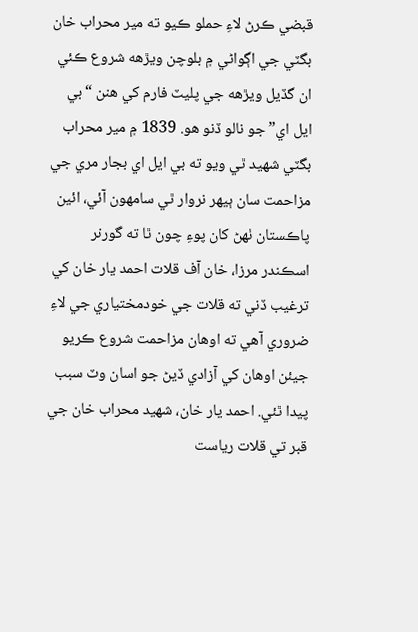قبضي ڪرڻ لاءِ حملو ڪيو ته مير محراب خان بگٽي جي اڳواڻي ۾ بلوچن ويڙهه شروع ڪئي ان گڏيل ويڙهه جي پليٽ فارم کي هنن “بي ايل اي” جو نالو ڏنو هو. 1839 ۾ مير محراب بگٽي شهيد ٿي ويو ته بي ايل اي بجار مري جي مزاحمت سان ٻيهر نروار ٿي سامهون آئي، ائين پاڪستان ٺهڻ کان پوءِ چون ٿا ته گورنر اسڪندر مرزا، خان آف قلات احمد يار خان کي ترغيب ڏني ته قلات جي خودمختياري جي لاءِ ضروري آهي ته اوهان مزاحمت شروع ڪريو جيئن اوهان کي آزادي ڏيڻ جو اسان وٽ سبب پيدا ٿئي. احمد يار خان، شهيد محراب خان جي قبر تي قلات رياست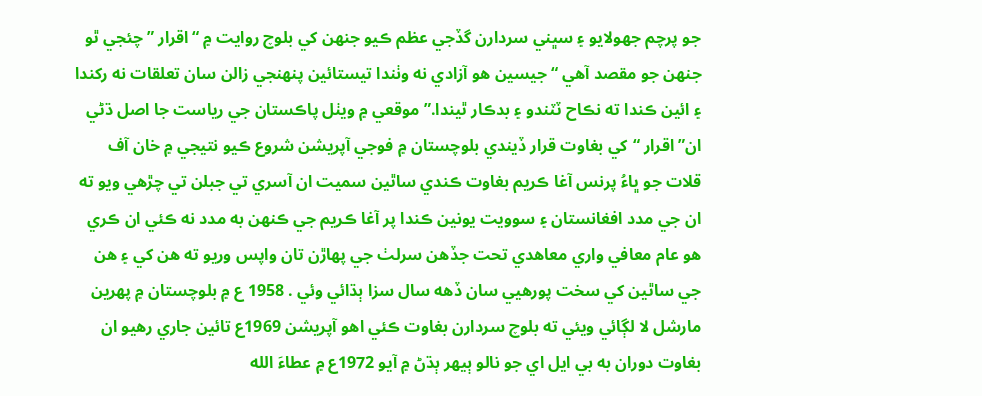جو پرچم جهولايو ۽ سڀني سردارن گڏجي عظم ڪيو جنهن کي بلوچ روايت ۾ “اقرار ” چئجي ٿو جنھن جو مقصد آهي “جيسين هو آزادي نه وٺندا تيستائين پنهنجي زالن سان تعلقات نه رکندا ۽ ائين ڪندا ته نڪاح ٽٽندو ۽ بدڪار ٿيندا.” موقعي ۾ ويٺل پاڪستان جي رياست جا اصل ڌڻي ان” اقرار “کي بغاوت قرار ڏيندي بلوچستان ۾ فوجي آپريشن شروع ڪيو نتيجي ۾ خان آف قلات جو ڀاءُ پرنس آغا ڪريم بغاوت ڪندي ساٿين سميت ان آسري تي جبلن تي چڙهي ويو ته ان جي مدد افغانستان ۽ سوويت يونين ڪندا پر آغا ڪريم جي ڪنهن به مدد نه ڪئي ان ڪري هو عام معافي واري معاهدي تحت جڏهن سرلٺ جي پهاڙن تان واپس وريو ته هن کي ۽ هن جي ساٿين کي سخت پورهيي سان ڏهه سال سزا ٻڌائي وئي . 1958 ع ۾ بلوچستان ۾ پهرين مارشل لا لڳائي ويئي ته بلوچ سردارن بغاوت ڪئي اهو آپريشن 1969ع تائين جاري رهيو ان بغاوت دوران به بي ايل اي جو نالو ٻيهر ٻڌڻ ۾ آيو 1972ع ۾ عطاءَ الله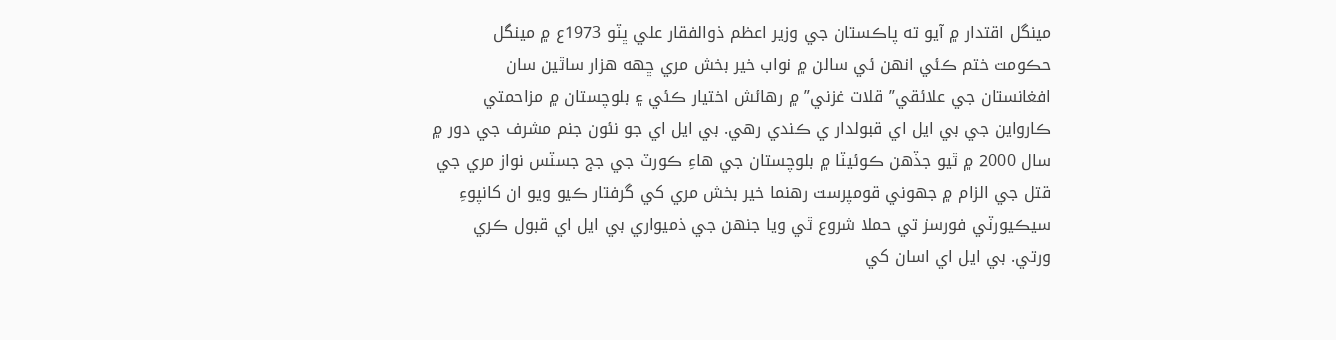مينگل اقتدار ۾ آيو ته پاڪستان جي وزير اعظم ذوالفقار علي ڀٽو 1973ع ۾ مينگل حڪومت ختم ڪئي انهن ئي سالن ۾ نواب خير بخش مري ڇهه هزار ساٿين سان افغانستان جي علائقي” قلات غزني” ۾ رهائش اختيار ڪئي ۽ بلوچستان ۾ مزاحمتي ڪارواين جي بي ايل اي قبولدار ي ڪندي رهي. بي ايل اي جو نئون جنم مشرف جي دور ۾ سال 2000 ۾ ٿيو جڏهن ڪوئيٽا ۾ بلوچستان جي هاءِ ڪورٽ جي جج جسٽس نواز مري جي قتل جي الزام ۾ جهوني قومپرست رهنما خير بخش مري کي گرفتار ڪيو ويو ان کانپوءِ سيڪيورٽي فورسز تي حملا شروع ٿي ويا جنهن جي ذميواري بي ايل اي قبول ڪري ورتي. بي ايل اي اسان کي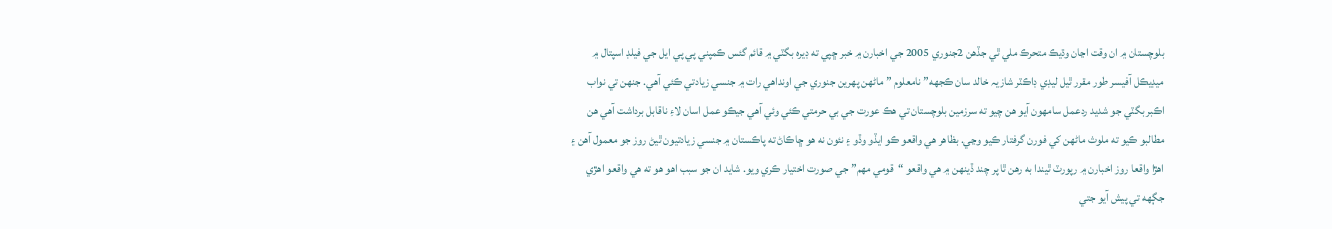بلوچستان ۾ ان وقت اڃان وڌيڪ متحرڪ ملي ٿي جڏهن 2جنوري 2005 جي اخبارن ۾ خبر ڇپي ته ڊيره بگٽي ۾ قائم گئس ڪمپني پي پي ايل جي فيلڊ اسپتال ۾ ميڊيڪل آفيسر طور مقرر ٿيل ليڊي ڊاڪٽر شازیہ خالد سان ڪجهه” نامعلوم ” ماڻهن پهرين جنوري جي اونداهي رات ۾ جنسي زيادتي ڪئي آهي. جنھن تي نواب اڪبر بگٽي جو شديد ردعمل سامهون آيو هن چيو ته سرزمين بلوچستان تي هڪ عورت جي بي حرمتي ڪئي وئي آهي جيڪو عمل اسان لاءِ ناقابل برداشت آهي هن مطالبو ڪيو ته ملوث ماڻهن کي فورن گرفتار ڪيو وڃي. بظاهر هي واقعو ڪو ايڏو وڏو ۽ نئون نه هو ڇاڪاڻ ته پاڪستان ۾ جنسي زيادتيون ٿيڻ روز جو معمول آهن ۽ اهڙا واقعا روز اخبارن ۾ رپورٽ ٿيندا به رهن ٿا پر چند ڏينهن ۾ هي واقعو “قومي مهم” جي صورت اختيار ڪري ويو. شايد ان جو سبب اهو هو ته هي واقعو اهڙي جڳهه تي پيش آيو جتي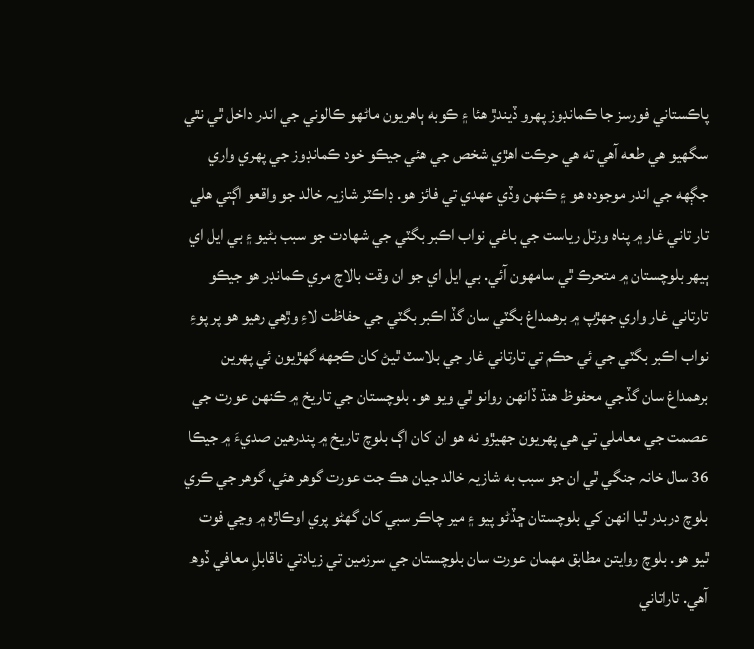پاڪستاني فورسز جا ڪمانڊوز پهرو ڏيندڙ هئا ۽ ڪوبه ٻاهريون ماڻهو ڪالوني جي اندر داخل ٿي نٿي سگهيو هي طعه آهي ته هي حرڪت اهڙي شخص جي هئي جيڪو خود ڪمانڊوز جي پهري واري جڳهه جي اندر موجوده هو ۽ ڪنھن وڏي عهدي تي فائز هو. ڊاڪٽر شازیہ خالد جو واقعو اڳتي هلي تار تاني غار ۾ پناه ورتل رياست جي باغي نواب اڪبر بگٽي جي شهادت جو سبب بڻيو ۽ بي ايل اي ٻيهر بلوچستان ۾ متحرڪ ٿي سامھون آئي. بي ايل اي جو ان وقت بالاچ مري ڪمانڊر هو جيڪو تارتاني غار واري جھڙپ ۾ برهمداغ بگٽي سان گڏ اڪبر بگٽي جي حفاظت لاءِ وڙهي رهيو هو پر پوءِ نواب اڪبر بگٽي جي ئي حڪم تي تارتاني غار جي بلاسٽ ٿيڻ کان ڪجهه گهڙيون ئي پهرين برهمداغ سان گڏجي محفوظ هنڌ ڏانهن روانو ٿي ويو هو. بلوچستان جي تاريخ ۾ ڪنهن عورت جي عصمت جي معاملي تي هي پهريون جهيڙو نه هو ان کان اڳ بلوچ تاريخ ۾ پندرهين صديءَ ۾ جيڪا 36 سال خانہ جنگي ٿي ان جو سبب به شازیہ خالد جيان هڪ جت عورت گوهر هئي، گوهر جي ڪري بلوچ دربدر ٿيا انهن کي بلوچستان ڇڏڻو پيو ۽ مير چاڪر سبي کان گهڻو پري اوڪاڙه ۾ وڃي فوت ٿيو هو. بلوچ روايتن مطابق مهمان عورت سان بلوچستان جي سرزمين تي زيادتي ناقابلِ معافي ڏوھ آهي. تاراتاني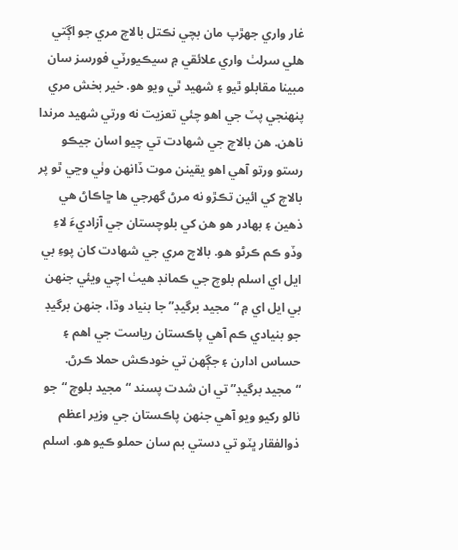غار واري جھڙپ مان بچي نڪتل بالاچ مري جو اڳتي هلي سرلٺ واري علائقي ۾ سيڪيورٽي فورسز سان مبينا مقابلو ٿيو ۽ شهيد ٿي ويو هو. خير بخش مري پنهنجي پٽ جي اهو چئي تعزيت نه ورتي شهيد مرندا ناهن. هن بالاچ جي شهادت تي چيو اسان جيڪو رستو ورتو آهي اهو يقينن موت ڏانهن وٺي وڃي ٿو پر بالاچ کي ائين تڪڙو نه مرڻ گهرجي ها ڇاڪاڻ هي ذهين ۽ بهادر هو هن کي بلوچستان جي آزاديءَ لاءِ وڏو ڪم ڪرڻو هو. بالاچ مري جي شهادت کان پوءِ بي ايل اي اسلم بلوچ جي ڪمانڊ هيٺ اچي ويئي جنهن بي ايل اي ۾ “مجيد برگيڊ” جا بنياد وڌا، جنهن برگيڊ جو بنيادي ڪم آهي پاڪستان رياست جي اهم ۽ حساس ادارن ۽ جڳھن تي خودڪش حملا ڪرڻ. “مجيد برگيڊ” تي ان شدت پسند “مجيد بلوچ “جو نالو رکيو ويو آهي جنهن پاڪستان جي وزير اعظم ذوالفقار ڀٽو تي دستي بم سان حملو ڪيو هو. اسلم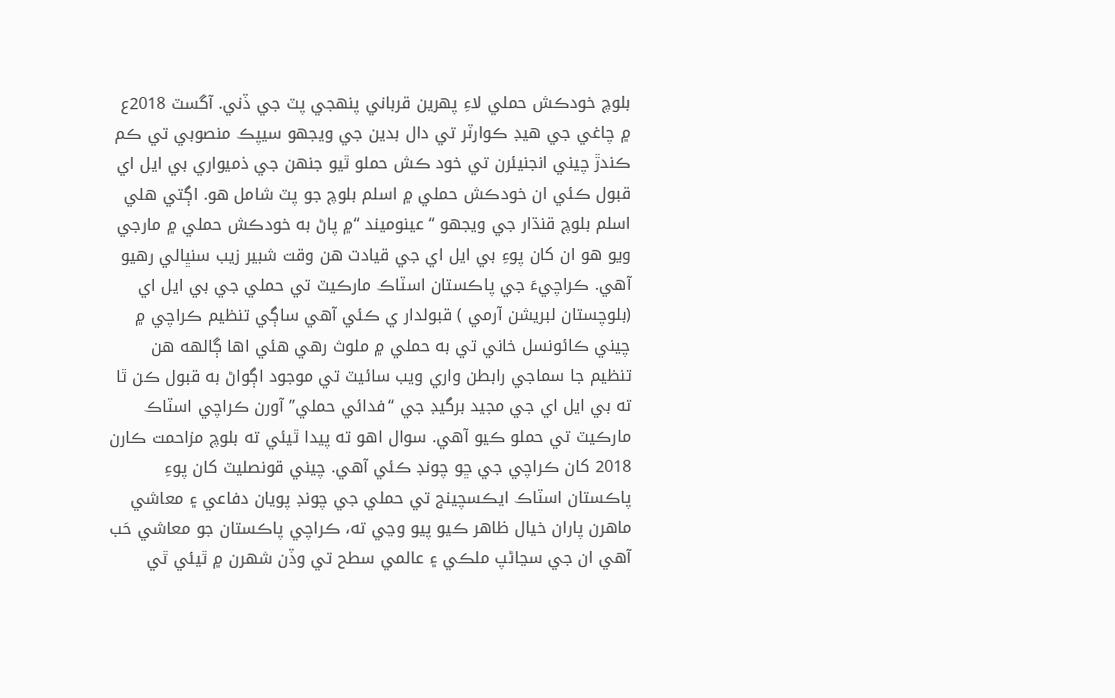بلوچ خودڪش حملي لاءِ پهرين قرباني پنهجي پٽ جي ڏني. آگسٽ 2018ع ۾ چاغي جي هيڊ ڪوارٽر تي دال بدين جي ويجهو سيپڪ منصوبي تي ڪم ڪندڙ چيني انجنيئرن تي خود ڪش حملو ٿيو جنهن جي ذميواري بي ايل اي قبول ڪئي ان خودڪش حملي ۾ اسلم بلوچ جو پٽ شامل هو. اڳتي هلي اسلم بلوچ قنڌار جي ويجهو “عينوميند “۾ پاڻ به خودڪش حملي ۾ مارجي ويو هو ان کان پوءِ بي ايل اي جي قيادت هن وقت شبير زيب سنڀالي رهيو آهي. ڪراچيءَ جي پاڪستان اسٽاڪ مارڪيٽ تي حملي جي بي ايل اي (بلوچستان لبريشن آرمي ) قبولدار ي ڪئي آهي ساڳي تنظيم ڪراچي ۾ چيني ڪائونسل خاني تي به حملي ۾ ملوث رهي هئي اها ڳالهه هن تنظيم جا سماجي رابطن واري ويب سائيٽ تي موجود اڳواڻ به قبول ڪن ٿا ته بي ايل اي جي مجيد برگيڊ جي “فدائي حملي” آورن ڪراچي اسٽاڪ مارڪيٽ تي حملو ڪيو آهي. سوال اهو ته پيدا ٿيئي ته بلوچ مزاحمت ڪارن 2018 کان ڪراچي جي ڇو چونڊ ڪئي آهي. چيني قونصليٽ کان پوءِ پاڪستان اسٽاڪ ايڪسچينج تي حملي جي چونڊ پويان دفاعي ۽ معاشي ماهرن پاران خيال ظاهر ڪيو پيو وڃي ته، ڪراچي پاڪستان جو معاشي حَب آهي ان جي سڃاڻپ ملڪي ۽ عالمي سطح تي وڏن شهرن ۾ ٿيئي ٿي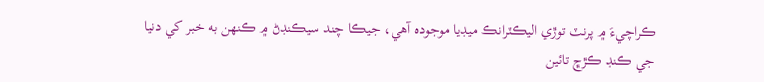ڪراچيءَ ۾ پرنٽ توڙي اليڪٽرانڪ ميڊيا موجوده آهي، جيڪا چند سيڪنڊڻ ۾ ڪنهن به خبر کي دنيا جي ڪنڊ ڪڙڇ تائين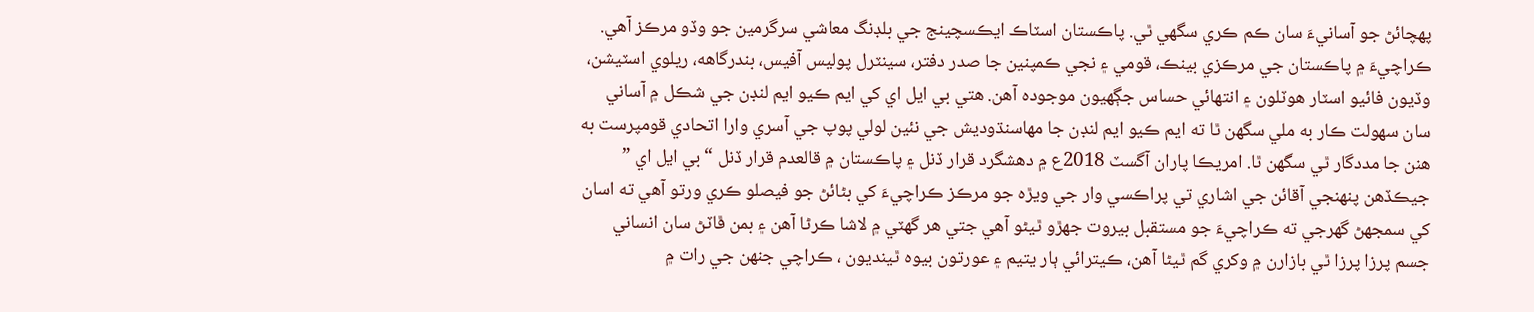پهچائڻ جو آسانيءَ سان ڪم ڪري سگهي ٿي. پاڪستان اسٽاڪ ايڪسچينج جي بلڊنگ معاشي سرگرمين جو وڏو مرڪز آهي. ڪراچيءَ ۾ پاڪستان جي مرڪزي بينڪ، قومي ۽ نجي ڪمپنين جا صدر دفتر، سينٽرل پوليس آفيس، بندرگاهه، ريلوي اسٽيشن، وڏيون فائيو اسٽار هوٽلون ۽ انتهائي حساس جڳهيون موجوده آهن. هتي بي ايل اي کي ايم ڪيو ايم لنڊن جي شڪل ۾ آساني سان سهولت ڪار به ملي سگهن ٿا ته ايم ڪيو ايم لنڊن جا مهاسنڌوديش جي نئين لولي پوپ جي آسري وارا اتحادي قومپرست به هنن جا مددگار ٿي سگهن ٿا. امريڪا پاران آگسٽ 2018ع ۾ دهشگرد قرار ڏنل ۽ پاڪستان ۾ قالعدم قرار ڏنل “بي ايل اي ” جيڪڏهن پنهنجي آقائن جي اشاري تي پراڪسي وار جي ويڙه جو مرڪز ڪراچيءَ کي بڻائڻ جو فيصلو ڪري ورتو آهي ته اسان کي سمجهڻ گهرجي ته ڪراچيءَ جو مستقبل بيروت جهڙو ٿيڻو آهي جتي هر گهٽي ۾ لاشا ڪرڻا آهن ۽ بمن ڦاٽڻ سان انساني جسم پرزا پرزا ٿي بازارن ۾ وکري گم ٿيڻا آهن، ڪيترائي ٻار يتيم ۽ عورتون بيوه ٿينديون ، ڪراچي جنهن جي رات ۾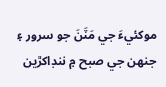موکئيءَ جي مَٽَنَ جو سرور ۽ جنهن جي صبح ۾ ننڊاکڙين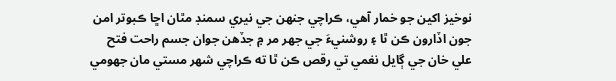نوخيز اکين جو خمار آهي، ڪراچي جنهن جي نيري سمنڊ مٿان اڇا ڪبوتر امن جون اڏارون ڪن ٿا ۽ روشنيءَ جي جھر مر ۾ جڏهن جوان جسم راحت فتح علي خان جي ڳايل نغمي تي رقص ڪن ٿا ته ڪراچي شهر مستي مان جهومي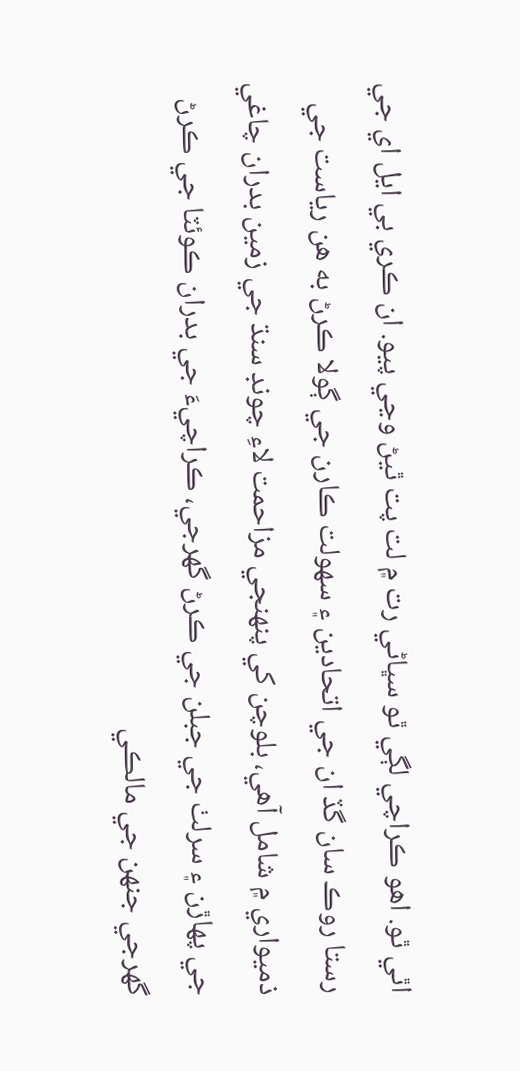اٿي ٿو. اهو ڪراچي لڳي ٿو سڀاڻي رت ۾ لت پت ٿيڻ وڃي پيو. ان ڪري بي ايل اي جي رستا روڪ سان گڏ ان جي اتحادين ۽ سهولت ڪارن جي ڳولا ڪرڻ به هن رياست جي ذميواري ۾ شامل آهي، بلوچن کي پنهنجي مزاحمت لاءِ چونڊ سنڌ جي زمين بدران چاغي جي پهاڙن ۽ سرلٺ جي جبلن جي ڪرڻ گهرجي، ڪراچيءَ جي بدران ڪوئٽا جي ڪرڻ گهرجي جنهن جي مالڪي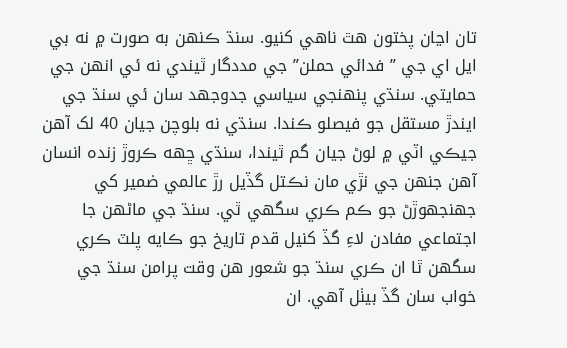تان اڃان پختون هٿ ناهي کنيو. سنڌ ڪنھن به صورت ۾ نه بي ايل اي جي ” فدائي حملن” جي مددگار ٿيندي نه ئي انهن جي حمايتي. سنڌي پنھنجي سياسي جدوجهد سان ئي سنڌ جي ايندڙ مستقل جو فيصلو ڪندا. سنڌي نه بلوچن جيان 40 لک آهن جيڪي اٽي ۾ لوڻ جيان گم ٿيندا، سنڌي ڇهه ڪروڙ زنده انسان آهن جنهن جي نڙي مان نڪتل گڏيل رڙ عالمي ضمير کي جهنجهوڙڻ جو ڪم ڪري سگهي ٿي. سنڌ جي ماڻھن جا اجتماعي مفادن لاءِ گڏ کنيل قدم تاريخ جو ڪايه پلٽ ڪري سگهن ٿا ان ڪري سنڌ جو شعور هن وقت پرامن سنڌ جي خواب سان گڏ بيٺل آهي. ان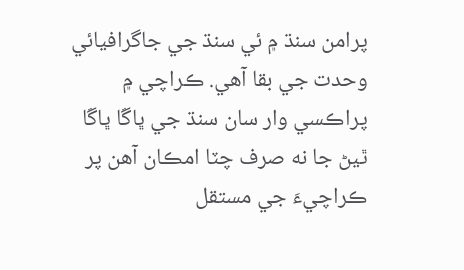پرامن سنڌ ۾ ئي سنڌ جي جاگرافيائي وحدت جي بقا آهي. ڪراچي ۾ پراڪسي وار سان سنڌ جي ڀاڱا ڀاڱا ٿيڻ جا نه صرف چٽا امڪان آهن پر ڪراچيءَ جي مستقل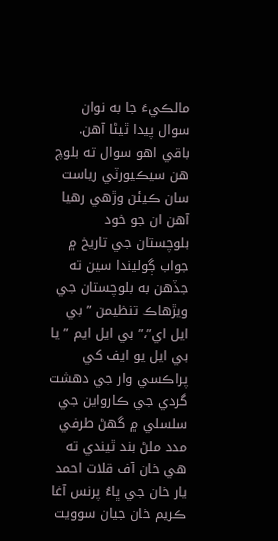مالڪيءَ جا به نوان سوال پيدا ٿيڻا آهن. باقي اهو سوال ته بلوچ هن سيڪيورٽي رياست سان ڪيئن وڙهي رهيا آهن ان جو خود بلوچستان جي تاريخ ۾ جواب ڳوليندا سين ته جڏهن به بلوچستان جي ويڙهاڪ تنظيمن ” بي ايل اي”،” بي ايل ايم ” يا بي ايل يو ايف کي پراڪسي وار جي دهشت گردي جي ڪارواين جي سلسلي ۾ گهڻ طرفي مدد ملڻ بند ٿيندي ته هي خان آف قلات احمد يار خان جي ڀاءُ پرنس آغا ڪريم خان جيان سوويت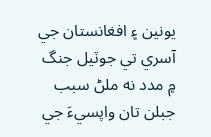يونين ۽ افغانستان جي آسري تي جوٽيل جنگ ۾ مدد نه ملڻ سبب جبلن تان واپسيءَ جي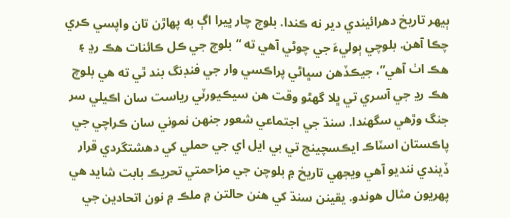ٻيهر تاريخ دهرائيندي دير نه ڪندا. بلوچ چار ڀيرا اڳ به پهاڙن تان واپسي ڪري چڪا آهن. بلوچي ٻوليءَ جي چوڻي آهي ته “بلوچ جي ڪل ڪائنات هڪ رڍ ۽ هڪ اٺ آهي”، جيڪڏهن سڀاڻي پراڪسي وار جي فنڊنگ بند ٿي ته هي بلوچ هڪ رڍ جي آسري تي ڀلا گهڻو وقت هن سيڪيورٽي رياست سان اڪيلي سر جنگ وڙهي سگهندا. سنڌ جي اجتماعي شعور جنھن نموني سان ڪراچي جي پاڪستان اسٽاڪ ايڪسچينج تي بي ايل اي جي حملي کي دهشتگردي قرار ڏيندي ننديو آهي ويجهي تاريخ ۾ بلوچن جي مزاحمتي تحريڪ بابت شايد هي پهريون مثال هوندو. يقينن سنڌ کي هنن حالتن ۾ ملڪ ۾ نون اتحادين جي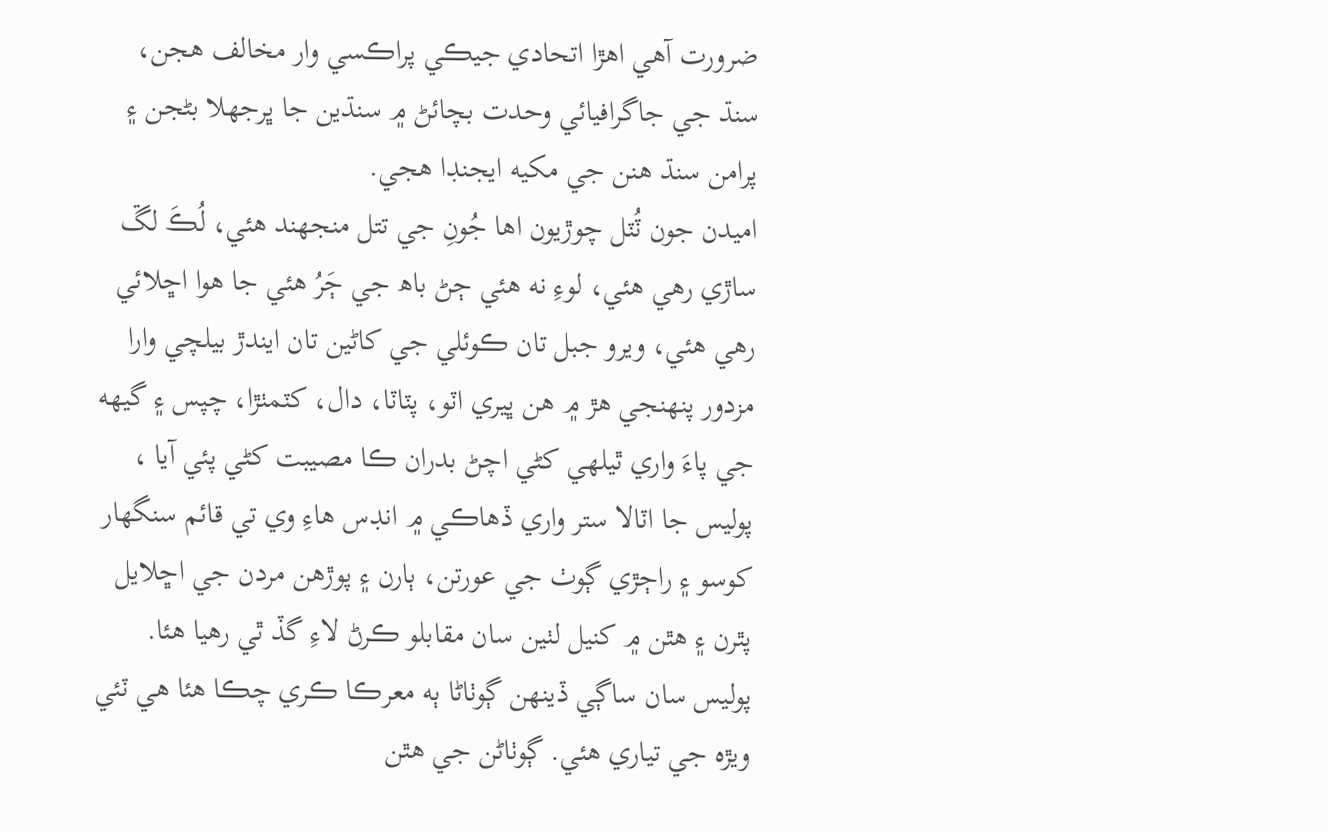ضرورت آهي اهڙا اتحادي جيڪي پراڪسي وار مخالف هجن، سنڌ جي جاگرافيائي وحدت بچائڻ ۾ سنڌين جا ڀرجهلا بڻجن ۽ پرامن سنڌ هنن جي مکيه ايجنڊا هجي.
امیدن جون ٽُٽل چوڙيون اها جُونِ جي تتل منجهند هئي، لُڪَ لڱ ساڙي رهي هئي، لوءِ نه هئي ڄڻ باھ جي ڄَرُ هئي جا هوا اڇلائي رهي هئي، ويرو جبل تان ڪوئلي جي کاڻين تان ايندڙ بيلچي وارا مزدور پنهنجي هڙ ۾ هن ڀيري اٽو، پٽاٽا، دال، کٽمٺڙا، چپس ۽ گيھه جي پاءَ واري ٿيلهي کڻي اچڻ بدران ڪا مصيبت کڻي پئي آيا ، پوليس جا اٽالا ستر واري ڏهاڪي ۾ انڊس هاءِ وي تي قائم سنگھار کوسو ۽ راڄڙي ڳوٺ جي عورتن، ٻارن ۽ پوڙهن مردن جي اڇلايل پٿرن ۽ هٿن ۾ کنيل لٺين سان مقابلو ڪرڻ لاءِ گڏ ٿي رهيا هئا. پوليس سان ساڳي ڏينهن ڳوٺاڻا ٻه معرڪا ڪري چڪا هئا هي ٽئي ويڙه جي تياري هئي. ڳوٺاڻن جي هٿن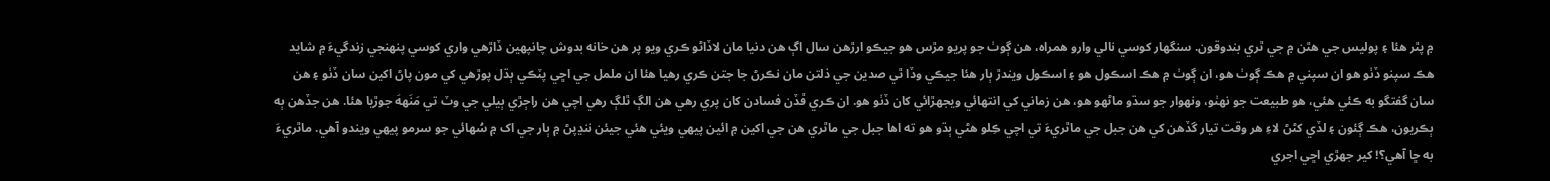۾ پٿر هئا ۽ پوليس جي هٿن ۾ جي ٿري بندوقون. سنگهار کوسي نالي وارو همراه، هن ڳوٺ جو پريو مڙس هو جيڪو ارڙهن سال اڳ هن دنيا مان لاڏاڻو ڪري ويو پر هن خانه بدوش چانپهين ڏاڙهي واري کوسي پنهنجي زندگيءَ ۾ شايد هڪ سپنو ڏٺو هو ان سپني ۾ هڪ ڳوٺ هو، ان ڳوٺ ۾ هڪ اسڪول هو ۽ اسڪول ويندڙ ٻار هئا جيڪي وڏا ٿي صدين جي ذلتن مان نڪرڻ جا جتن ڪري رهيا هئا ان ململ جي اڇي پٽڪي ٻڌل پوڙهي کي مون پاڻ اکين سان ڏٺو ۽ هن سان گفتگو به ڪئي هئي، هو طبيعت جو نهٺو، ونهوار جو سڌو ماڻهو هو، هن زماني کي انتهائي ويجهڙائي کان ڏٺو هو. ان ڪري ڦڏن فسادن کان پري رهي هن الڳ ٿلڳ رهي اچي هن راڄڙي ٻيلي جي وٽ تي مَنَههَ جوڙيا هئا. هن جڏهن ٻه ٻڪريون، هڪ ڳئون ۽ لڏي کڻڻ لاءِ هر وقت تيار گڏھن کي هن جبل جي ماٿريءَ تي اچي ڪِلو هڻي ٻڌو هو ته اها جبل جي ماٿري هن جي اکين ۾ ائين پيهي ويئي هئي جيئن ننڍپڻ ۾ ٻار جي اک ۾ سُهائي جو سرمو پيهي ويندو آهي. ماٿريءَ به ڇا آهي؟! کير جهڙي اڇي اجري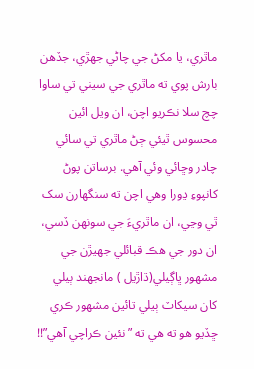ماٿري، يا مکڻ جي چاڻي جهڙي، جڏهن بارش پوي ته ماٿري جي سيني تي ساوا چچ سلا نڪريو اچن، ان ويل ائين محسوس ٿيئي ڄڻ ماٿري تي سائي چادر وڇائي وئي آهي. برساتن پوڻ کانپوءِ ڍورا وهي اچن ته سنگھارن سک ٿي وڃي، ان ماٿريءَ جي سونهن ڏسي، ان دور جي هڪ قبائلي جهيڙن جي مشهور ڀاڳيلي(ڌاڙيل ) مانجهند ٻيلي کان سيکاٽ ٻيلي تائين مشهور ڪري ڇڏيو هو ته هي ته ” نئين ڪراچي آهي”!!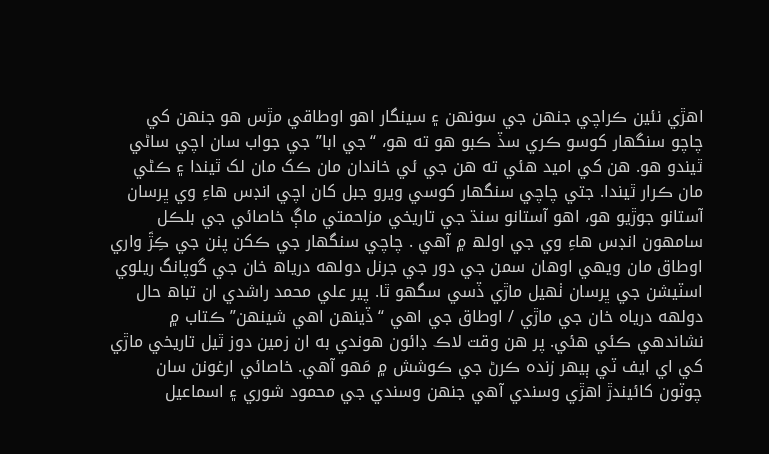اهڙي نئين ڪراچي جنهن جي سونهن ۽ سينگار اهو اوطاقي مڙس هو جنهن کي چاچو سنگهار کوسو ڪري سڏ ڪبو هو ته هو، “جي ابا” جي جواب سان اچي ساڻي ٿيندو هو. هن کي اميد هئي ته هن جي ئي خاندان مان ڪک مان لک ٿيندا ۽ ڪڻي مان ڪرار ٿيندا. جتي چاچي سنگھار کوسي ويرو جبل کان اچي انڊس هاءِ وي ڀرسان آستانو جوڙيو هو، اهو آستانو سنڌ جي تاريخي مزاحمتي ماڳ خاصائي جي بلڪل سامهون انڊس هاءِ وي جي اولھ ۾ آهي . چاچي سنگھار جي ڪکن پنن جي ڪِڙَ واري اوطاق مان ويهي اوھان سمن جي دور جي جرنل دولهه درياھ خان جي گوپانگ ريلوي اسٽيشن جي ڀرسان ٺهيل ماڙي ڏسي سگهو ٿا. پير علي محمد راشدي ان تباھ حال دولهه درياه خان جي ماڙي / اوطاق جي اهي “ڏينهن اهي شينهن” ڪتاب ۾ نشاندهي ڪئي هئي. پر هن وقت لاڪ ڊائون هوندي به ان زمين دوز ٿيل تاريخي ماڙي کي اي ايف ٽي ٻيهر زنده ڪرڻ جي ڪوشش ۾ مَهو آهي. خاصائي ارغونن سان چوٽون کائيندڙ اهڙي وسندي آهي جنھن وسندي جي محمود شوري ۽ اسماعيل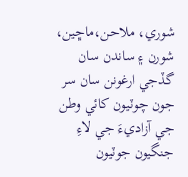شوري، ملاحن،ماڇين، شورن ۽ ساندن سان گڏجي ارغونن سان سر جون چوٽيون کائي وطن جي آزاديءَ جي لاءِ جنگيون جوٽيون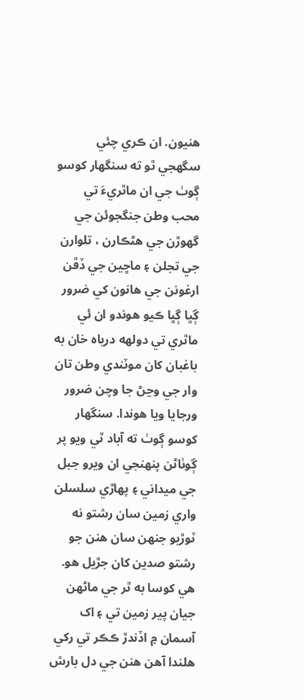هنيون. ان ڪري چئي سگهجي ٿو ته سنگھار کوسو ڳوٺ جي ان ماٿريءَ تي محب وطن جنگجوئن جي گهوڙن جي هڻڪارن ، تلوارن جي تجلن ۽ ماڇين جي ڏڦن ارغونن جي هانون کي ضرور ڳڀا ڳڀا ڪيو هوندو ان ئي ماٿري تي دولهه درياه خان به باغبان کان موٽندي وطن تان وار جي وڃڻ جا وچن ضرور ورجايا ويا هوندا. سنگهار کوسو ڳوٺ ته آباد ٿي ويو پر ڳوٺاڻن پنهنجي ان ويرو جبل جي ميداني ۽ پهاڙي سلسلن واري زمين سان رشتو نه ٽوڙيو جنهن سان هنن جو رشتو صدين کان جڙيل هو. هي کوسا به ٿر جي ماڻھن جيان پير زمين تي ۽ اک آسمان ۾ اڏندڙ ڪڪر تي رکي هلندا آهن هنن جي دل بارش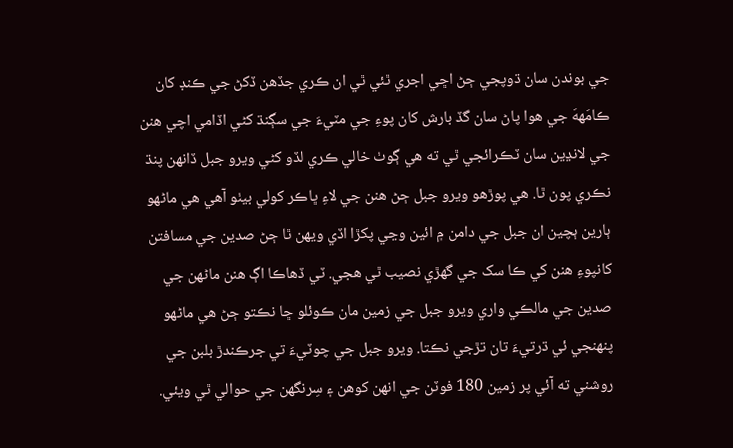جي بوندن سان ڌوپجي ڄڻ اڇي اجري ٿئي ٿي ان ڪري جڏهن ڏکڻ جي ڪنڊ کان ڪامَههَ جي هوا پاڻ سان گڏ بارش کان پوءِ جي مٽيءَ جي سڳنڌ کڻي اڏامي اچي هنن جي لانڍين سان ٽڪرائجي ٿي ته هي ڳوٺ خالي ڪري لڏو کڻي ويرو جبل ڏانهن پنڌ نڪري پون ٿا. هي پوڙهو ويرو جبل ڄڻ هنن جي لاءِ ڀاڪر کولي بيٺو آهي هي ماڻهو ٻارين ٻچين ان جبل جي دامن ۾ ائين وڃي پکڙا اڏي ويهن ٿا ڄڻ صدين جي مسافتن کانپوءِ هنن کي ڪا سک جي گهڙي نصيب ٿي هجي. ٽي ڏهاڪا اڳ هنن ماڻھن جي صدين جي مالڪي واري ويرو جبل جي زمين مان ڪوئلو ڇا نڪتو ڄڻ هي ماڻهو پنهنجي ئي ڌرتيءَ تان تڙجي نڪتا. ويرو جبل جي چوٽيءَ تي جرڪندڙ بلبن جي روشني ته آئي پر زمين 180 فوٽن جي انھن کوهن ۽ سِرنگهن جي حوالي ٿي ويئي.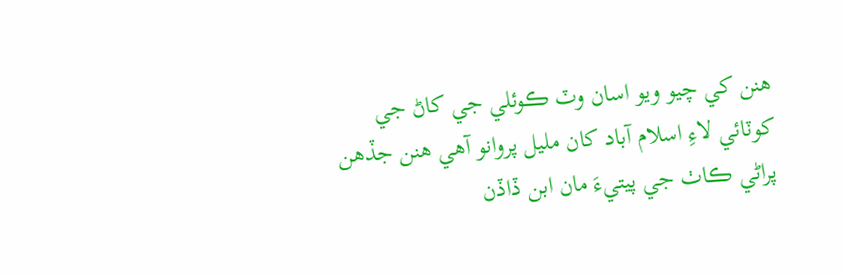هنن کي چيو ويو اسان وٽ ڪوئلي جي کاڻ جي کوٽائي لاءِ اسلام آباد کان مليل پروانو آهي هنن جڏهن پراڻي ڪاٺ جي پيتيءَ مان ابن ڏاڏن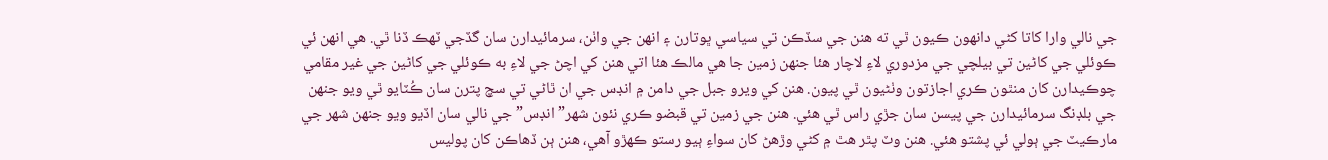جي نالي وارا کاتا کڻي دانهون ڪيون ٿي ته هنن جي سڏڪن تي سياسي ڀوتارن ۽ انهن جي واٺن، سرمائيدارن سان گڏجي ٽهڪ ڏنا ٿي. هي انهن ئي ڪوئلي جي کاڻين تي بيلچي جي مزدوري لاءِ لاچار هئا جنھن زمين جا هي مالڪ هئا اتي هنن کي اچڻ جي لاءِ به ڪوئلي جي کاڻين جي غير مقامي چوڪيدارن کان منٿون ڪري اجازتون وٺڻيون ٿي پيون. هنن کي ويرو جبل جي دامن ۾ انڊس جي ان ٿاڻي تي سچ پترن سان ڪُٽايو ٿي ويو جنھن جي بلڊنگ سرمائيدارن جي پيسن سان جڙي راس ٿي هئي. هنن جي زمين تي قبضو ڪري نئون شهر” انڊس” جي نالي سان اڏيو ويو جنهن شهر جي مارڪيٽ جي ٻولي ئي پشتو هئي. هنن وٽ پٿر هٿ ۾ کڻي وڙهڻ کان سواءِ ٻيو رستو ڪهڙو آهي، هنن ٻن ڏهاڪن کان پوليس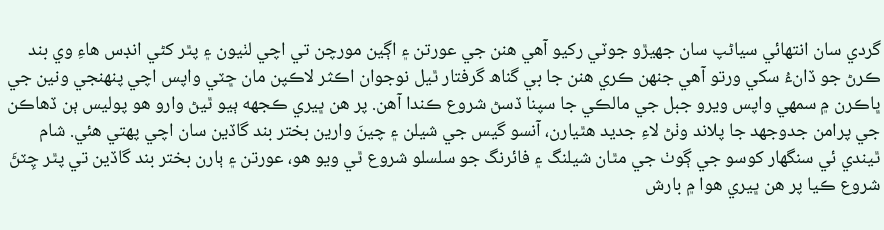گردي سان انتهائي سياڻپ سان جھيڙو جوٽي رکيو آهي هنن جي عورتن ۽ اڳين مورچن تي اچي لٺيون ۽ پٿر کڻي انڊس هاءِ وي بند ڪرڻ جو ڏانءُ سکي ورتو آهي جنهن ڪري هنن جا بي گناھ گرفتار ٿيل نوجوان اڪثر لاڪپن مان ڇٽي واپس اچي پنهنجي ونين جي ڀاڪرن ۾ سمهي واپس ويرو جبل جي مالڪي جا سپنا ڏسڻ شروع ڪندا آهن. پر هن ڀيري ڪجهه ٻيو ٿيڻ وارو هو پوليس ٻن ڏهاڪن جي پرامن جدوجھد جا پلاند وٺڻ لاءِ جديد هٿيارن، آنسو گیس جي شيلن ۽ چينَ وارين بختر بند گاڏين سان اچي پهتي هئي. شام ٿيندي ئي سنگھار کوسو جي ڳوٺ جي مٿان شيلنگ ۽ فائرنگ جو سلسلو شروع ٿي ويو هو، عورتن ۽ ٻارن بختر بند گاڏين تي پٿر چِٽڻَ شروع ڪيا پر هن ڀيري هوا ۾ بارش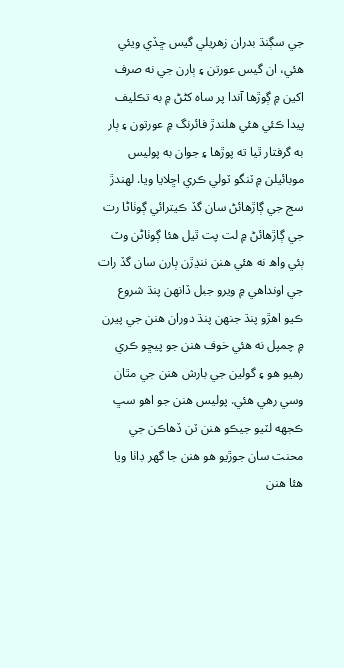جي سڳنڌ بدران زهريلي گيس ڇڏي ويئي هئي، ان گيس عورتن ۽ ٻارن جي نه صرف اکين ۾ ڳوڙها آندا پر ساه کڻڻ ۾ به تڪليف پيدا ڪئي هئي هلندڙ فائرنگ ۾ عورتون ۽ ٻار به گرفتار ٿيا ته پوڙها ۽ جوان به پوليس موبائيلن ۾ ٽنگو ٽولي ڪري اڇلايا ويا. لهندڙ سج جي ڳاڙهائڻ سان گڏ ڪيترائي ڳوٺاڻا رت جي ڳاڙهائڻ ۾ لت پت ٿيل هئا ڳوٺاڻن وٽ ٻئي واھ نه هئي هنن ننڍڙن ٻارن سان گڏ رات جي اونداهي ۾ ويرو جبل ڏانهن پنڌ شروع ڪيو اهڙو پنڌ جنهن پنڌ دوران هنن جي پيرن ۾ چمپل نه هئي خوف هنن جو پيڇو ڪري رهيو هو ۽ گولين جي بارش هنن جي مٿان وسي رهي هئي. پوليس هنن جو اهو سڀ ڪجهه لٽيو جيڪو هنن ٽن ڏهاڪن جي محنت سان جوڙيو هو هنن جا گهر ڊاٺا ويا هئا هنن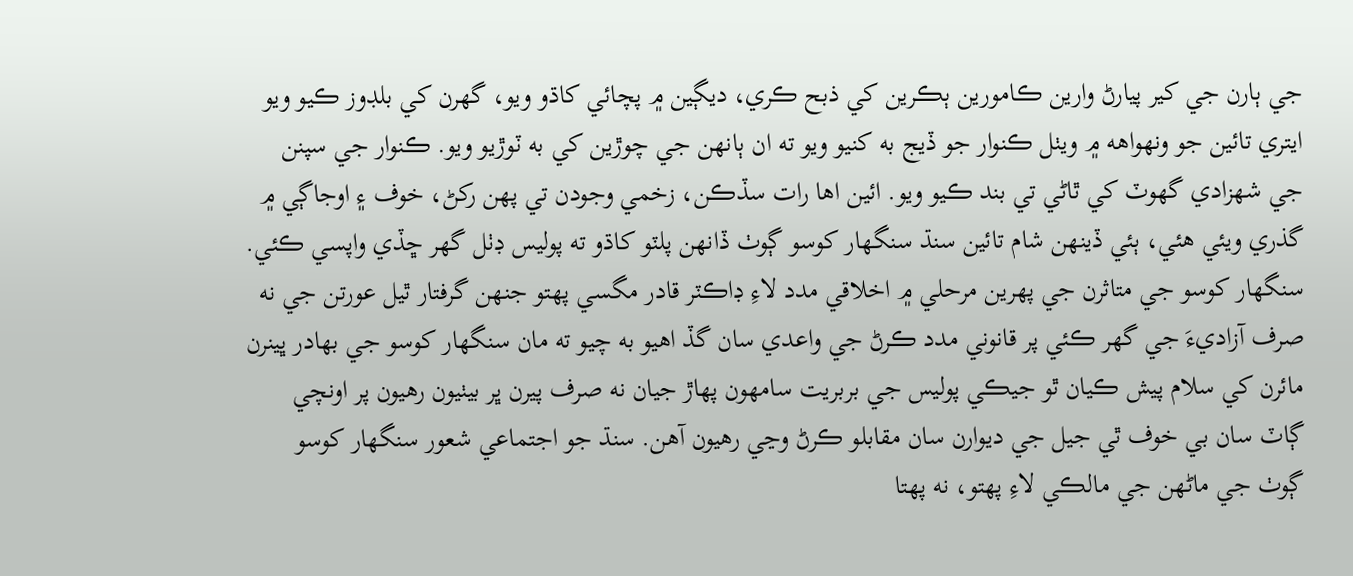جي ٻارن جي کير پيارڻ وارين ڪامورين ٻڪرين کي ذبح ڪري، ديڳين ۾ پچائي کاڌو ويو، گهرن کي بلڊوز ڪيو ويو ايتري تائين جو ونهواهه ۾ ويٺل ڪنوار جو ڏيج به کنيو ويو ته ان ٻانهن جي چوڙين کي به ٽوڙيو ويو. ڪنوار جي سپنن جي شهزادي گهوٽ کي ٿاڻي تي بند ڪيو ويو. ائين اها رات سڏڪن، زخمي وجودن تي پهن رکڻ، خوف ۽ اوجاڳي ۾ گذري ويئي هئي، ٻئي ڏينهن شام تائين سنڌ سنگهار کوسو ڳوٺ ڏانهن پلٽو کاڌو ته پوليس ڊٺل گهر ڇڏي واپسي ڪئي. سنگهار کوسو جي متاثرن جي پهرين مرحلي ۾ اخلاقي مدد لاءِ ڊاڪٽر قادر مگسي پهتو جنهن گرفتار ٿيل عورتن جي نه صرف آزاديءَ جي گهر ڪئي پر قانوني مدد ڪرڻ جي واعدي سان گڏ اهيو به چيو ته مان سنگھار کوسو جي بهادر ڀينرن مائرن کي سلام پيش ڪيان ٿو جيڪي پوليس جي بربريت سامهون پهاڙ جيان نه صرف پيرن ڀر بيٺيون رهيون پر اونچي ڳاٽ سان بي خوف ٿي جيل جي ديوارن سان مقابلو ڪرڻ وڃي رھيون آهن. سنڌ جو اجتماعي شعور سنگھار کوسو ڳوٺ جي ماڻھن جي مالڪي لاءِ پهتو، نه پهتا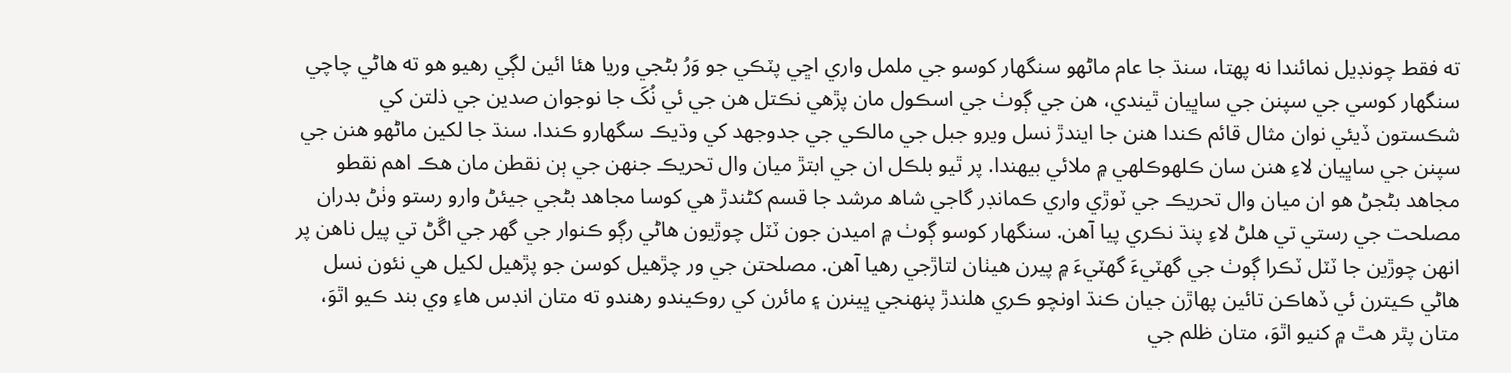ته فقط چونڊيل نمائندا نه پهتا، سنڌ جا عام ماڻهو سنگھار کوسو جي ململ واري اڇي پٽڪي جو وَرُ بڻجي وريا هئا ائين لڳي رهيو هو ته هاڻي چاچي سنگھار کوسي جي سپنن جي ساڀيان ٿيندي، هن جي ڳوٺ جي اسڪول مان پڙهي نڪتل هن جي ئي نُکَ جا نوجوان صدين جي ذلتن کي شڪستون ڏيئي نوان مثال قائم ڪندا هنن جا ايندڙ نسل ويرو جبل جي مالڪي جي جدوجهد کي وڌيڪ سگهارو ڪندا. سنڌ جا لکين ماڻهو هنن جي سپنن جي ساڀيان لاءِ هنن سان ڪلهوڪلهي ۾ ملائي بيهندا. پر ٿيو بلڪل ان جي ابتڙ ميان وال تحريڪ جنهن جي ٻن نقطن مان هڪ اهم نقطو مجاهد بڻجڻ هو ان ميان وال تحريڪ جي ٽوڙي واري ڪمانڊر گاجي شاھ مرشد جا قسم کڻندڙ هي کوسا مجاهد بڻجي جيئڻ وارو رستو وٺڻ بدران مصلحت جي رستي تي هلڻ لاءِ پنڌ نڪري پيا آهن. سنگهار کوسو ڳوٺ ۾ اميدن جون ٽٽل چوڙيون هاڻي رڳو ڪنوار جي گهر جي اڱڻ تي پيل ناهن پر انهن چوڙين جا ٽٽل ٽڪرا ڳوٺ جي گهٽيءَ گهٽيءَ ۾ پيرن هيٺان لتاڙجي رهيا آهن. مصلحتن جي ور چڙهيل کوسن جو پڙهيل لکيل هي نئون نسل هاڻي ڪيترن ئي ڏهاڪن تائين پهاڙن جيان ڪنڌ اونچو ڪري هلندڙ پنهنجي ڀينرن ۽ مائرن کي روڪيندو رهندو ته متان انڊس هاءِ وي بند ڪيو اٿوَ، متان پٿر هٿ ۾ کنيو اٿوَ، متان ظلم جي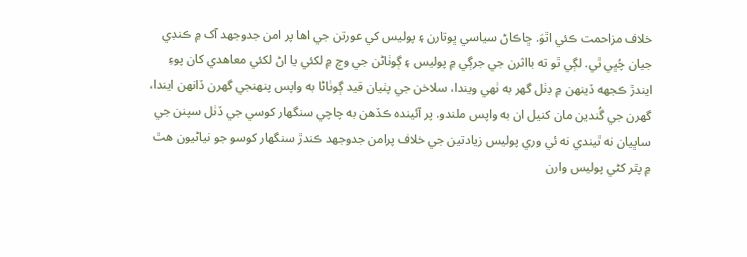خلاف مزاحمت ڪئي اٿوَ. ڇاڪاڻ سياسي ڀوتارن ۽ پوليس کي عورتن جي اها پر امن جدوجهد آک ۾ ڪنڊي جيان چُڀي ٿي. لڳي ٿو ته بااثرن جي جرڳي ۾ پوليس ۽ ڳوٺاڻن جي وچ ۾ لکئي يا اڻ لکئي معاهدي کان پوءِ ايندڙ ڪجهه ڏينهن ۾ ڊٺل گهر به ٺهي ويندا، سلاخن جي پٺيان قيد ڳوٺاڻا به واپس پنهنجي گهرن ڏانهن ايندا، گهرن جي گُندين مان کنيل ان به واپس ملندو. پر آئينده ڪڏهن به چاچي سنگھار کوسي جي ڏٺل سپنن جي ساڀيان نه ٿيندي نه ئي وري پوليس زيادتين جي خلاف پرامن جدوجهد ڪندڙ سنگهار کوسو جو نياڻيون هٿ ۾ پٿر کڻي پوليس وارن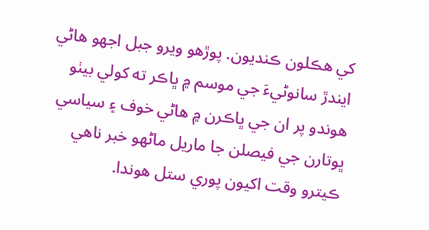کي هڪلون ڪنديون. پوڙهو ويرو جبل اجھو هاڻي ايندڙ سانوڻيءَ جي موسم ۾ ڀاڪر ته کولي بيٺو هوندو پر ان جي ڀاڪرن ۾ هاڻي خوف ۽ سياسي ڀوتارن جي فيصلن جا ماريل ماڻهو خبر ناهي ڪيترو وقت اکيون پوري ستل هوندا.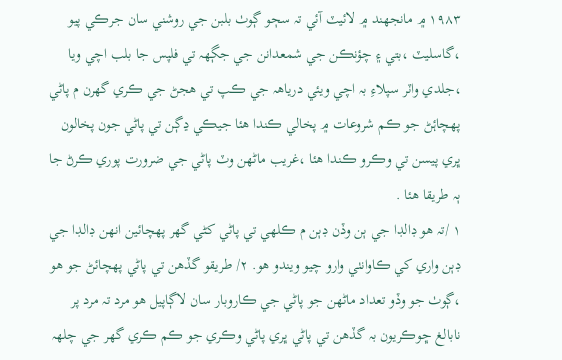۱۹۸۳ ۾ مانجھند ۾ لائيٽ آئي تہ سڄو ڳوٺ بلبن جي روشني سان جرڪي پيو ،گاسليٽ ،بتي ۽ چؤنڪن جي شمعدانن جي جڳھہ تي فلپس جا بلب اچي ويا ،جلدي واٽر سپلاءِ بہ اچي ويئي درياھہ جي ڪپ تي ھجڻ جي ڪري گھرن م پاڻي پھچاۂڻ جو ڪم شروعات ۾ پخالي ڪندا ھئا جيڪي ڍڳن تي پاڻي جون پخالون ڀري پيسن تي وڪرو ڪندا هئا ،غريب ماڻھن وٽ پاڻي جي ضرورت پوري ڪرڻ جا ٻہ طريقا ھئا .
۱ /تہ ھو ڊالڊا جي ٻن وڏن ڊٻن م ڪلھي تي پاڻي کڻي گھر پھچائين انھن ڊالڊا جي ڊٻن واري کي ڪاوانٺي وارو چيو ويندو ھو. ۲/ طريقو گڏھن تي پاڻي پھچائڻ جو ھو ،ڳوٺ جو وڏو تعداد ماڻھن جو پاڻي جي ڪاروبار سان لاڳاپيل ھو مرد تہ مرد پر نابالغ ڇوڪريون بہ گڏھن تي پاڻي ڀري پاڻي وڪري جو ڪم ڪري گھر جي چلھہ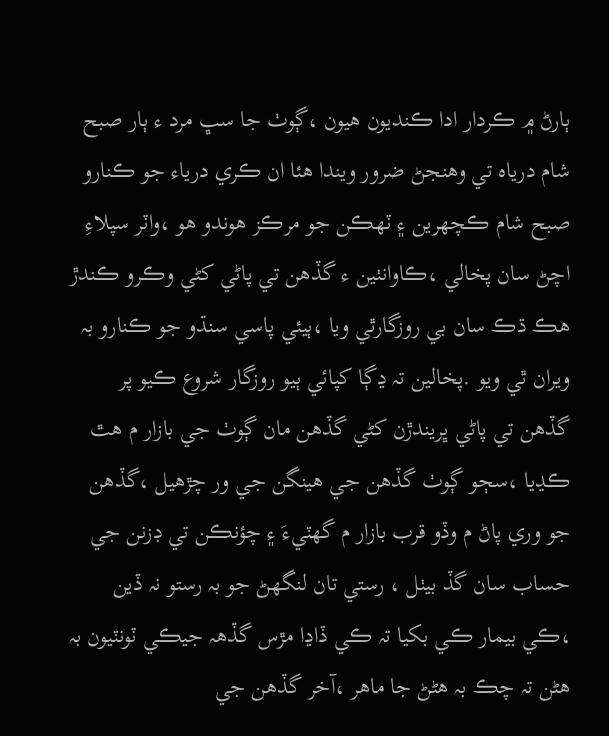ٻارڻ ۾ ڪردار ادا ڪنديون ھيون ،ڳوٺ جا سڀ مرد ء ٻار صبح شام درياه تي وھنجڻ ضرور ويندا ھئا ان ڪري درياء جو ڪنارو صبح شام ڪچھرين ۽ ٽھڪن جو مرڪز ھوندو ھو ،واٽر سپلاءِ اچڻ سان پخالي ،ڪاوانٺين ء گڏھن تي پاڻي کڻي وڪرو ڪندڙ ھڪ ڌڪ سان بي روزگارٿي ويا ،ٻيئي پاسي سنڌو جو ڪنارو بہ ويران ٿي ويو .پخالين تہ ڍڳا کپائي ٻيو روزگار شروع ڪيو پر گڏھن تي پاڻي ڀريندڙن کڻي گڏھن مان ڳوٺ جي بازار م ھٿ ڪڍيا ،سڄو ڳوٺ گڏھن جي ھينگن جي ور چڙھيل ،گڏھن جو وري پاڻ م وڏو قرب بازار م گھٽيءَ ۽ چؤنڪن تي ڊزنن جي حساب سان گڏ بيٺل ، رستي تان لنگھڻ جو بہ رستو نہ ڏين ،ڪي بيمار ڪي بکيا تہ ڪي ڏاڍا مڙس گڏھہ جيڪي ٽونٽيون بہ ھڻن تہ چڪ بہ ھڻڻ جا ماھر ،آخر گڏھن جي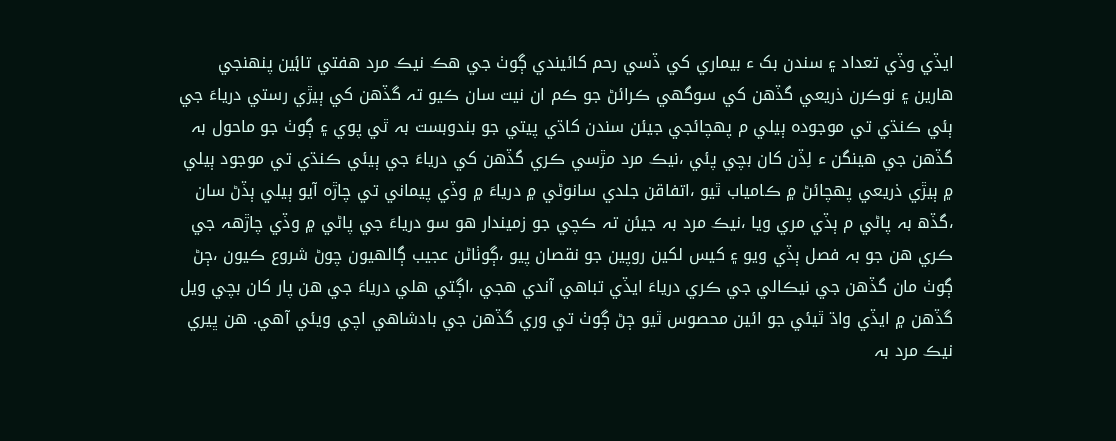ايڏي وڏي تعداد ۽ سندن بک ء بيماري کي ڏسي رحم کائيندي ڳوٺ جي ھڪ نيڪ مرد ھفتي تاۂين پنھنجي ھارين ۽ نوڪرن ذريعي گڏھن کي سوگھي ڪرائڻ جو ڪم ان نيت سان ڪيو تہ گڏھن کي ٻيڙي رستي درياءَ جي ٻئي ڪنڌي تي موجوده ٻيلي م پھچائجي جيئن سندن کاڌي پيتي جو بندوبست بہ ٿي پوي ۽ ڳوٺ جو ماحول بہ گڏھن جي ھينگن ء لِڏن کان بچي پئي ،نيڪ مرد مڙسي ڪري گڏھن کي درياءَ جي ٻيئي ڪنڌي تي موجود ٻيلي ۾ ٻيڙي ذريعي پهچائڻ ۾ ڪامياب ٿيو ،اتفاقن جلدي سانوڻي ۾ درياءَ ۾ وڏي پيماني تي چاڙه آيو ٻيلي ٻڏڻ سان ،گڏھ بہ پاڻي م ٻڏي مري ويا ،نيڪ مرد بہ جيئن تہ ڪچي جو زميندار ھو سو درياءَ جي پاڻي ۾ وڏي چاڙھہ جي ڪري ھن جو بہ فصل ٻڏي ويو ۽ کيس لکين روپين جو نقصان پيو ،ڳوٺاڻن عجيب ڳالھيون چوڻ شروع ڪيون ،ڄڻ ڳوٺ مان گڏھن جي نيڪالي جي ڪري درياءَ ايڏي تباھي آندي ھجي ،اڳتي ھلي درياءَ جي ھن پار کان بچي ويل گڏھن ۾ ايڏي واڌ ٿيئي جو ائين محصوس ٿيو ڄڻ ڳوٺ تي وري گڏھن جي بادشاھي اچي ويئي آھي. ھن ڀيري نيڪ مرد بہ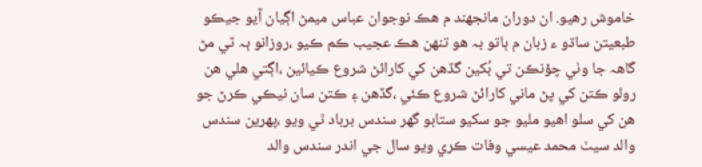خاموش رھيو. ان دوران مانجھند م ھڪ نوجوان عباس ميمڻ اڳيان آيو جيڪو طبعيتن ساڌو ء زبان م ٻاتو بہ ھو تنھن ھڪ عجيب ڪم ڪيو ،روزانو ٻہ ٽي مڻ گاھہ جا وٺي چؤنڪن تي بُکين گڏھن کي کارائڻ شروع ڪيائين ،اڳتي ھلي ھن رولو ڪتن کي پڻ ماني کارائڻ شروع ڪئي ،گڏھن ۽ ڪتن سان نيڪي ڪرڻ جو ھن کي سلو اھيو مليو جو سکيو ستابو گھر سندس برباد ٿي ويو ،پھرين سندس والد سيٺ محمد عيسي وفات ڪري ويو سال جي اندر سندس والد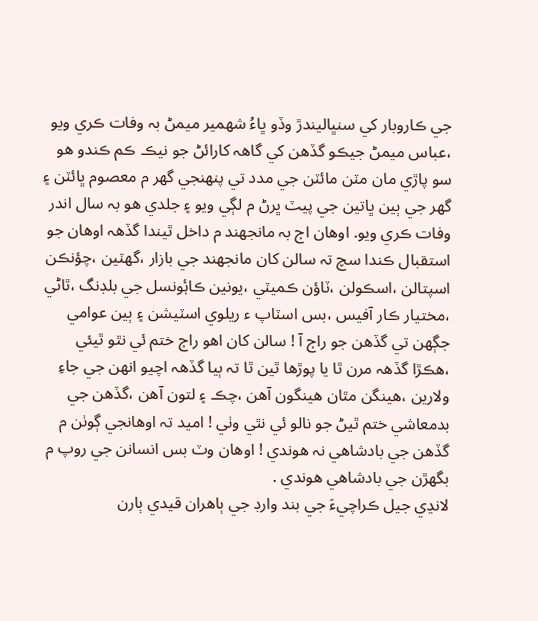جي ڪاروبار کي سنڀاليندڙ وڏو ڀاءُ شھمير ميمڻ بہ وفات ڪري ويو ،عباس ميمڻ جيڪو گڏھن کي گاھہ کارائڻ جو نيڪ ڪم ڪندو ھو سو پاڙي مان مٽن مائٽن جي مدد تي پنھنجي گھر م معصوم ڀائٽن ۽ گهر جي ٻين ڀاتين جي پيٽ ڀرڻ م لڳي ويو ۽ جلدي ھو بہ سال اندر وفات ڪري ويو. اوھان اڄ بہ مانجھند م داخل ٿيندا گڏھہ اوھان جو استقبال ڪندا سچ تہ سالن کان مانجھند جي بازار ،گھٽين ،چؤنڪن اسپتالن ،اسڪولن ،ٽاؤن ڪميٽي ،يونين ڪاۂونسل جي بلڊنگ ،ٿاڻي ،مختيار ڪار آفيس ،بس اسٽاپ ء ريلوي اسٽيشن ۽ ٻين عوامي جڳھن تي گڏھن جو راڄ آ ! سالن کان اھو راڄ ختم ئي نٿو ٿيئي ،ھڪڙا گڏھہ مرن ٿا يا پوڙھا ٿين ٿا تہ ٻيا گڏھہ اچيو انھن جي جاءِ ولارين ،ھينگن مٿان ھينگون آھن ،چڪ ۽ لتون آھن ،گڏھن جي بدمعاشي ختم ٿيڻ جو نالو ئي نٿي وٺي ! اميد تہ اوھانجي ڳوٺن م گڏھن جي بادشاھي نہ ھوندي ! اوھان وٽ بس انسانن جي روپ م بگھڙن جي بادشاھي ھوندي .
لانڍي جيل ڪراچيءَ جي بند وارڊ جي ٻاهران قيدي ٻارن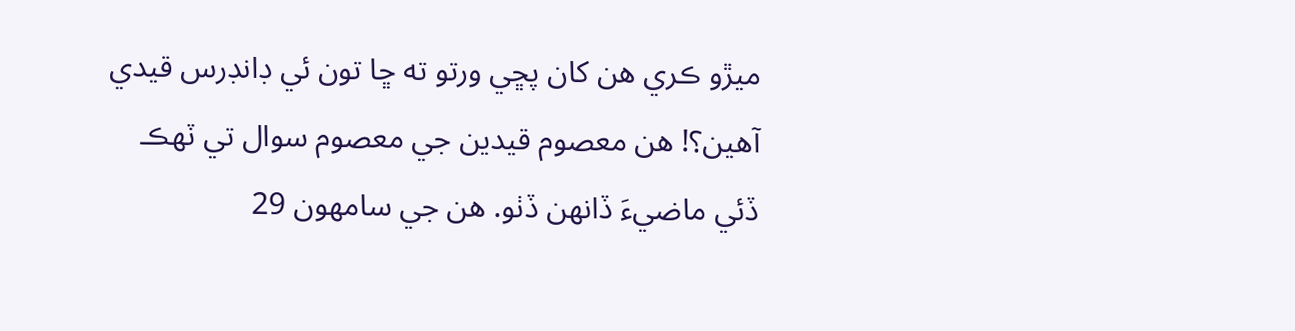ميڙو ڪري هن کان پڇي ورتو ته ڇا تون ئي ڊانڊرس قيدي آهين؟! هن معصوم قيدين جي معصوم سوال تي ٽهڪ ڏئي ماضيءَ ڏانهن ڏٺو. هن جي سامهون 29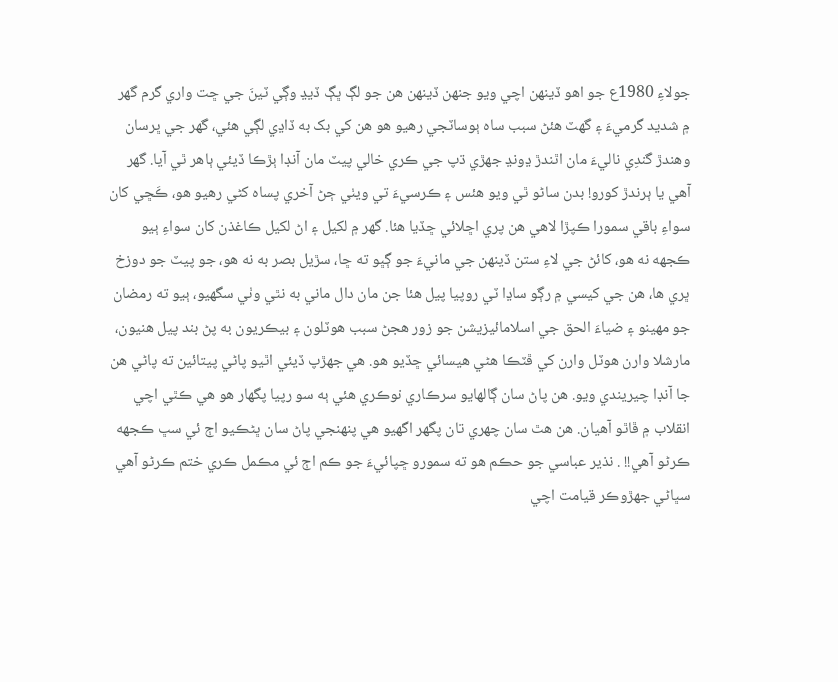جولاءِ 1980ع جو اهو ڏينهن اچي ويو جنهن ڏينھن هن جو لڳ ڀڳ ڏيڍ وڳي ٽينَ جي ڇت واري گرم گهر ۾ شديد گرميءَ ۽ گهٽ هئڻ سبب ساه ٻوساٽجي رهيو هو هن کي بک به ڏاڍي لڳي هئي، گهر جي ڀرسان وهندڙ گندِي ناليءَ مان اٿندڙ ڍونڍ جهڙي ڌپ جي ڪري خالي پيٽ مان آنڊا ٻڙڪا ڏيئي ٻاهر ٿي آيا. گهر آهي يا ٻرندڙ کورو! بدن ساڻو ٿي ويو هئس ۽ ڪرسيءَ تي ويٺي ڄڻ آخري پساه کڻي رهيو هو، ڪَڇي کان سواءِ باقي سمورا ڪپڙا لاهي هن پري اڇلائي ڇڏيا هئا. گهر ۾ لکيل ۽ اڻ لکيل ڪاغذن کان سواءِ ٻيو ڪجهه نه هو، کائڻ جي لاءِ ستن ڏينهن جي مانيءَ جو ڳڀو ته ڇا، سڙيل بصر به نه هو، جو پيٽ جو دوزخ ڀري ها، هن جي کيسي ۾ رڳو ساڍا ٽي روپيا پيل هئا جن مان دال ماني به نٿي وٺي سگهيو، ٻيو ته رمضان جو مهينو ۽ ضياءَ الحق جي اسلامائيزيشن جو زور هجڻ سبب هوٽلون ۽ بيڪريون به پڻ بند پيل هنيون، مارشلا وارن هوٽل وارن کي ڦٽڪا هڻي هيسائي ڇڏيو هو. هي جھڙپ ڏيئي اٿيو پاڻي پيتائين ته پاڻي هن جا آنڊا چيريندي ويو. هن پاڻ سان ڳالهايو سرڪاري نوڪري هئي ٻه سو رپيا پگهار هو هي ڪٿي اچي انقلاب ۾ ڦاٿو آهيان. هن هٿ سان چهري تان پگهر اگھيو هي پنهنجي پاڻ سان ڀڻڪيو اڄ ئي سڀ ڪجهه ڪرڻو آهي!! . نذير عباسي جو حڪم هو ته سمورو ڇپائيءَ جو ڪم اڄ ئي مڪمل ڪري ختم ڪرڻو آهي سڀاڻي جهڙوڪر قيامت اچي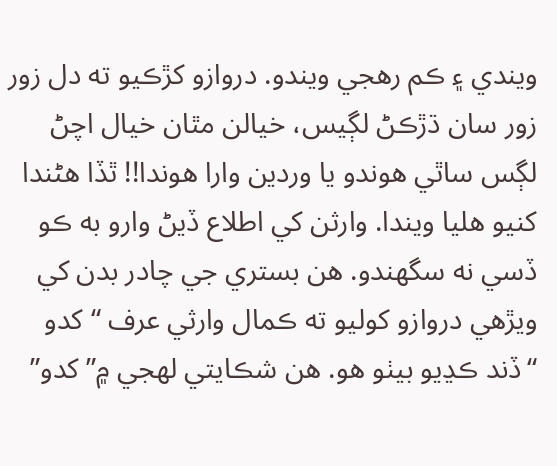ويندي ۽ ڪم رهجي ويندو. دروازو کڙڪيو ته دل زور زور سان ڌڙڪڻ لڳيس، خيالن مٿان خيال اچڻ لڳس ساٿي هوندو يا وردين وارا هوندا!! ٿڏا هڻندا کنيو هليا ويندا. وارثن کي اطلاع ڏيڻ وارو به ڪو ڏسي نه سگهندو. هن بستري جي چادر بدن کي ويڙهي دروازو کوليو ته ڪمال وارثي عرف “کدو “ڏند ڪڍيو بيٺو هو. هن شڪايتي لهجي ۾” کدو”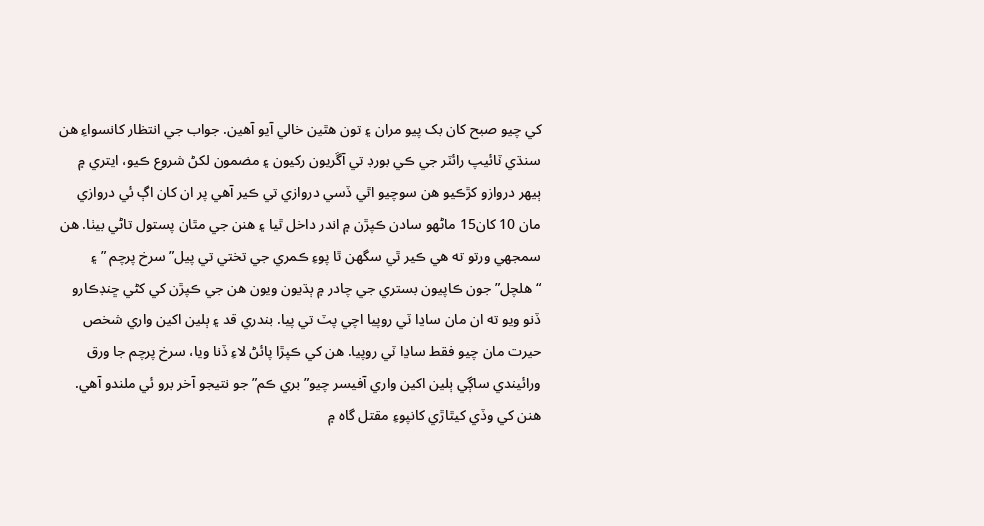کي چيو صبح کان بک پيو مران ۽ تون هٿين خالي آيو آهين. جواب جي انتظار کانسواءِ هن سنڌي ٽائيپ رائٽر جي ڪي بورڊ تي آڱريون رکيون ۽ مضمون لکڻ شروع ڪيو، ايتري ۾ ٻيهر دروازو کڙڪيو هن سوچيو اٿي ڏسي دروازي تي ڪير آهي پر ان کان اڳ ئي دروازي مان 10 کان15 ماڻهو سادن ڪپڙن ۾ اندر داخل ٿيا ۽ هنن جي مٿان پستول تاڻي بيٺا. هن سمجهي ورتو ته هي ڪير ٿي سگهن ٿا پوءِ ڪمري جي تختي تي پيل” سرخ پرچم ” ۽ “هلچل” جون ڪاپيون بستري جي چادر ۾ ٻڌيون ويون هن جي ڪپڙن کي کڻي ڇنڊڪارو ڏنو ويو ته ان مان ساڍا ٽي روپيا اچي پٽ تي پيا. بندري قد ۽ ٻلين اکين واري شخص حيرت مان چيو فقط ساڍا ٽي روپيا. هن کي ڪپڙا پائڻ لاءِ ڏنا ويا، سرخ پرچم جا ورق ورائيندي ساڳي ٻلين اکين واري آفيسر چيو” بري ڪم” جو نتيجو آخر برو ئي ملندو آهي. هنن کي وڏي کيٿاڙي کانپوءِ مقتل گاہ ۾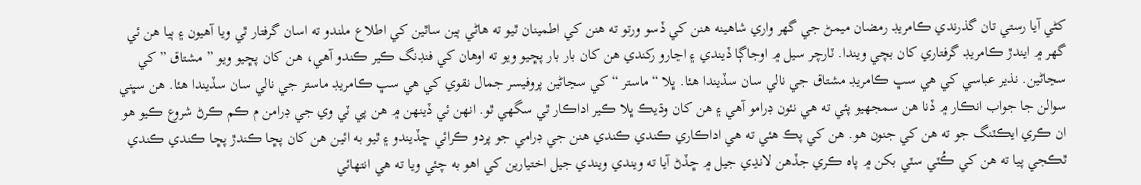کڻي آيا رستي تان گذرندي ڪامريڊ رمضان ميمڻ جي گھر واري شاهينه هنن کي ڏسو ورتو ته هنن کي اطمينان ٿيو ته هاڻي ٻين ساٿين کي اطلاع ملندو ته اسان گرفتار ٿي ويا آهيون ۽ ٻيا هن ئي گهر ۾ ايندڙ ڪامريڊ گرفتاري کان بچي ويندا. ٽارچر سيل ۾ اوجاڳا ڏيندي ۽ اڃارو رکندي هن کان بار بار پڇيو ويو ته اوهان کي فنڊنگ ڪير ڪندو آهي، هن کان پڇيو ويو ” مشتاق ” کي سڃاڻين. نذير عباسي کي هي سڀ ڪامريڊ مشتاق جي نالي سان سڏيندا هئا. ڀلا “ماستر “کي سڃاڻين پروفيسر جمال نقوي کي هي سڀ ڪامريڊ ماستر جي نالي سان سڏيندا هئا. هن سڀني سوالن جا جواب انڪار ۾ ڏنا هن سمجهيو پئي ته هي نئون ڊرامو آهي ۽ هن کان وڌيڪ ڀلا ڪير اداڪار ٿي سگهي ٿو. انهن ئي ڏينھن ۾ هن پي ٽي وي جي ڊرامن م ڪم ڪرڻ شروع ڪيو هو ان ڪري ايڪٽنگ جو ته هن کي جنون هو. هن کي پڪ هئي ته هي اداڪاري ڪندي ڪندي هنن جي ڊرامي جو پردو ڪرائي ڇڏيندو ۽ ٿيو به ائين هن کان پڇا ڪندڙ پڇا ڪندي ڪندي ٿڪجي پيا ته هن کي ڪُٽي سٽي بکن ۾ پاه ڪري جڏهن لانڍي جيل ۾ ڇڏڻ آيا ته ويندي ويندي جيل اختيارين کي اهو به چئي ويا ته هي انتهائي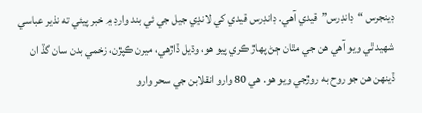ڊينجرس “ڊانڊرس”قيدي آهي. ڊانڊرس قيدي کي لانڍي جيل جي ئي بند وارڊ ۾ خبر پيئي ته نذير عباسي شهيد ٿي ويو آهي هن جي مٿان ڄڻ پهاڙ ڪري پيو هو، وڌيل ڏاڙهي، ميرن ڪپڙن، زخمي بدن سان گڏ ان ڏينھن هن جو روح به روڙجي ويو هو. هي 80 وارو انقلابن جي سحر وارو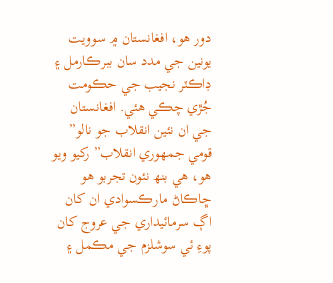دور هو، افغانستان ۾ سوويت يونين جي مدد سان ببرڪارمل ۽ ڊاڪٽر نجيب جي حڪومت جُڙي چڪي هئي. افغانستان جي ان نئين انقلاب جو نالو” قومي جمهوري انقلاب” رکيو ويو هو، هي بنھ نئون تجربو هو ڇاڪاڻ مارڪسوادي ان کان اڳ سرمائيداري جي عروج کان پوءِ ئي سوشلزم جي مڪمل ۽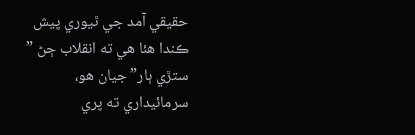حقيقي آمد جي ٿيوري پيش ڪندا هئا هي ته انقلاب ڄڻ ” ستڙي ٻار” جيان هو، سرمائيداري ته پري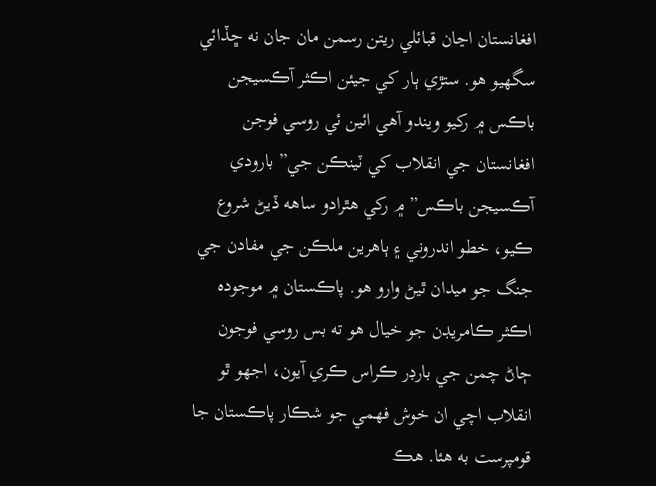افغانستان اڃان قبائلي ريتن رسمن مان جان نه ڇڏائي سگهيو هو. ستڙي ٻار کي جيئن اڪثر آڪسيجن باڪس ۾ رکيو ويندو آهي ائين ئي روسي فوجن افغانستان جي انقلاب کي ٽينڪن جي” بارودي آڪسيجن باڪس” ۾ رکي هٿرادو ساهه ڏيڻ شروع ڪيو، خطو اندروني ۽ ٻاهرين ملڪن جي مفادن جي جنگ جو ميدان ٿيڻ وارو هو. پاڪستان ۾ موجوده اڪثر ڪامريڊن جو خيال هو ته بس روسي فوجون ڄاڻ چمن جي بارڊر ڪراس ڪري آيون، اجھو ٿو انقلاب اچي ان خوش فهمي جو شڪار پاڪستان جا قومپرست به هئا. هڪ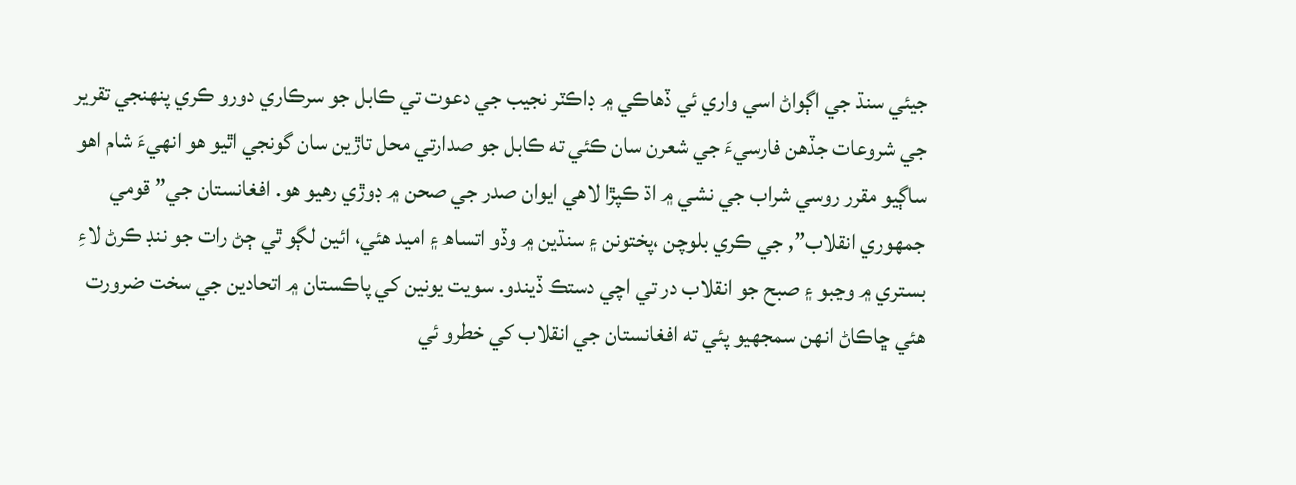جيئي سنڌ جي اڳواڻ اسي واري ئي ڏهاڪي ۾ ڊاڪٽر نجيب جي دعوت تي ڪابل جو سرڪاري دورو ڪري پنهنجي تقرير جي شروعات جڏهن فارسيءَ جي شعرن سان ڪئي ته ڪابل جو صدارتي محل تاڙين سان گونجي اٿيو هو انهيءَ شام اهو ساڳيو مقرر روسي شراب جي نشي ۾ اڌ ڪپڙا لاهي ايوان صدر جي صحن ۾ ڊوڙي رهيو هو. افغانستان جي” قومي جمهوري انقلاب”, جي ڪري بلوچن ،پختونن ۽ سنڌين ۾ وڏو اتساھ ۽ اميد هئي، ائين لڳو ٿي ڄڻ رات جو ننڊ ڪرڻ لاءِ بستري ۾ وڃبو ۽ صبح جو انقلاب در تي اچي دستڪ ڏيندو. سويت يونين کي پاڪستان ۾ اتحادين جي سخت ضرورت هئي ڇاڪاڻ انهن سمجهيو پئي ته افغانستان جي انقلاب کي خطرو ئي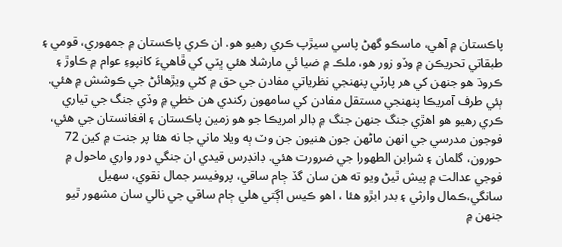پاڪستان ۾ آهي، ماسڪو گهڻ پاسي سيڙپ ڪري رهيو هو. ان ڪري پاڪستان ۾ جمهوري، قومي ۽ طبقاتي تحريڪن ۾ وڏو زور هو، ملڪ ۾ ضيا ئي مارشلا هئي ڀٽي کي ڦاهيءَ کانپوءِ عوام ۾ ڪاوڙ ۽ ڪروڌ هو جنهن کي هر پارٽي پنهنجي نظرياتي مفادن جي حق ۾ کڻي ويڙهائڻ جي ڪوشش ۾ هئي. ٻئي طرف آمريڪا پنهنجي مستقل مفادن کي سامهون رکندي هن خطي ۾ وڏي جنگ جي تياري ڪري رهيو هو اهڙي جنگ جنهن جنگ ۾ ڊالر امريڪا جو هو زمين پاڪستان ۽ افغانستان جي هئي، فوجون مدرسي جي انهن ماڻهن جون هنيون جن وٽ ٻه ويلا ماني جا نه هئا پر جنت ۾ کين 72 حورون، گلمان ۽ شرابن الطهورا جي ضرورت هئي. ڊانڊرس قيدي ان جنگي دور واري ماحول ۾ فوجي عدالت ۾ پيش ٿيڻ ويو ته هن سان گڏ ڄام ساقي، پروفيسر جمال نقوي، سهيل سانگي،ڪمال وارثي ۽ بدر ابڙو هئا ، اهو ڪيس اڳتي هلي ڄام ساقي جي نالي سان مشهور ٿيو جنھن ۾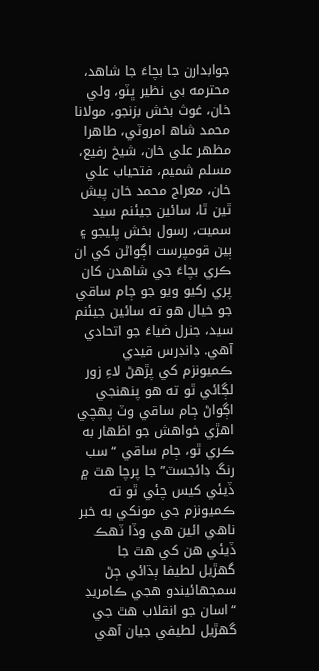جوابدارن جا بچاءَ جا شاهد، محترمه بي نظير ڀٽو، ولي خان، غوث بخش بزنجو، مولانا محمد شاھ امروٽي، طاهرا مظهر علي خان، شيخ رفيع، مسلم شميم، فتحياب علي خان، معراج محمد خان پيش ٿين ٿا، سائين جيئنم سيد سميت، رسول بخش پليجو ۽ ٻين قومپرست اڳواڻن کي ان ڪري بچاءَ جي شاهدن کان پري رکيو ويو جو ڄام ساقي جو خيال هو ته سائين جيئنم سيد، جنرل ضياءَ جو اتحادي آهي. ڊانڊرس قيدي ڪميونزم کي پڙهڻ لاءِ زور لڳائي ٿو ته هو پنهنجي اڳواڻ ڄام ساقي وٽ پهچي اهڙي خواهش جو اظهار به ڪري ٿو، ڄام ساقي “سب رنگ ڊائجسٽ” جا پرچا هٿ ۾ ڏيئي کيس چئي ٿو ته ڪميونزم جي مونکي به خبر ناهي ائين هي وڏا ٽهڪ ڏيئي هن کي هٿ جا گهڙيل لطيفا ٻڌائي ڄڻ سمجهائيندو هجي ڪامريڊ “اسان جو انقلاب هٿ جي گهڙيل لطيفي جيان آهي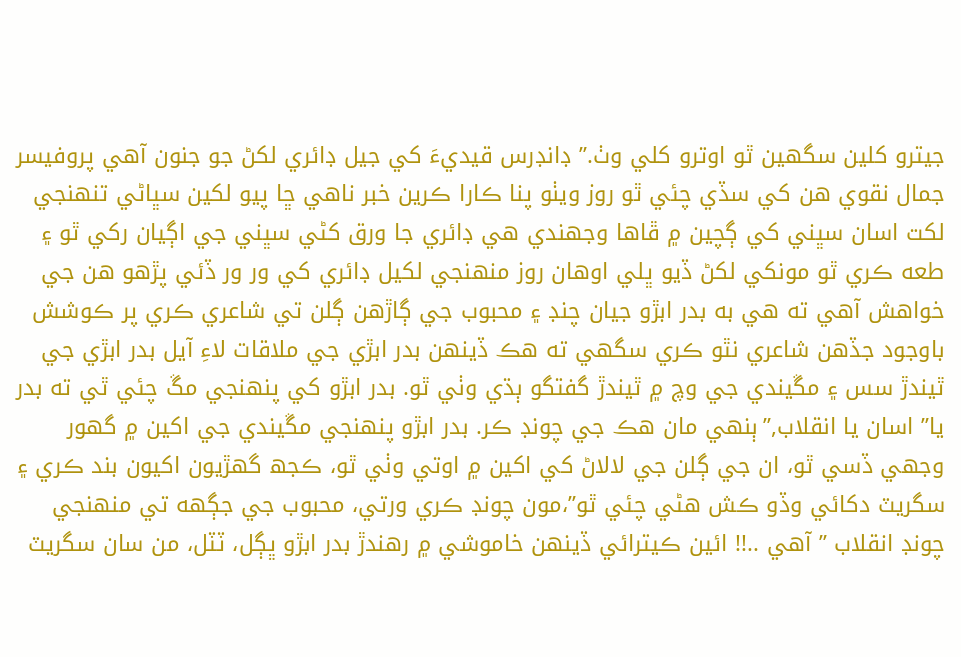جيترو کلين سگھين ٿو اوترو کلي وٺ.” ڊانڊرس قيديءَ کي جيل ڊائري لکڻ جو جنون آهي پروفيسر جمال نقوي هن کي سڏي چئي ٿو روز ويٺو پنا ڪارا ڪرين خبر ناهي ڇا پيو لکين سڀاڻي تنهنجي لکت اسان سڀني کي ڳچين ۾ ڦاها وجهندي هي ڊائري جا ورق کڻي سڀني جي اڳيان رکي ٿو ۽ طعه ڪري ٿو مونکي لکڻ ڏيو ڀلي اوهان روز منهنجي لکيل ڊائري کي ور ور ڏئي پڙهو هن جي خواهش آهي ته هي به بدر ابڙو جيان چنڊ ۽ محبوب جي ڳاڙهن ڳلن تي شاعري ڪري پر ڪوشش باوجود جڏهن شاعري نٿو ڪري سگهي ته هڪ ڏينهن بدر ابڙي جي ملاقات لاءِ آيل بدر ابڙي جي ٿيندڙ سس ۽ مڱيندي جي وچ ۾ ٿيندڙ گفتگو ٻڌي وٺي ٿو. بدر ابڙو کي پنهنجي مڱ چئي ٿي ته بدر يا” اسان يا انقلاب,”ٻنهي مان هڪ جي چونڊ ڪر. بدر ابڙو پنهنجي مڱيندي جي اکين ۾ گهور وجهي ڏسي ٿو، ان جي ڳلن جي لالاڻ کي اکين ۾ اوتي وٺي ٿو، ڪجھ گهڙيون اکيون بند ڪري ۽ سگريٽ دکائي وڏو ڪش هڻي چئي ٿو”،مون چونڊ ڪري ورتي، محبوب جي جڳهه تي منهنجي چونڊ انقلاب ” آهي ..!! ائين ڪيترائي ڏينهن خاموشي ۾ رهندڙ بدر ابڙو ڀڳل، ٽٽل، من سان سگريٽ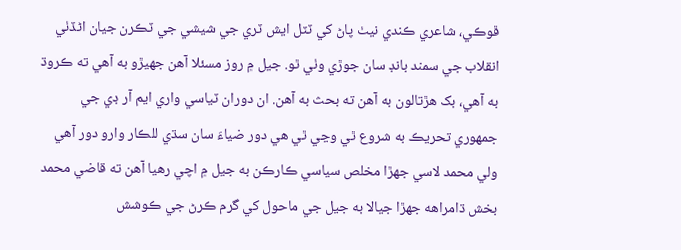ڦوڪي، شاعري ڪندي نيٺ پاڻ کي ٽٽل ايش ٽري جي شيشي جي ٽڪرن جيان اڻڏٺي انقلاب جي سمند بانڊ سان جوڙي وٺي ٿو. جيل ۾ روز مسئلا آهن جهيڙو به آهي ته ڪروڌ به آهي، بک هڙتالون به آهن ته بحث به آهن. ان دوران ٽياسي واري ايم آر ڊي جي جمهوري تحريڪ به شروع ٿي وڃي ٿي هي دور ضياءَ سان سڌي للڪار وارو دور آهي ولي محمد لاسي جهڙا مخلص سياسي ڪارڪن به جيل ۾ اچي رهيا آهن ته قاضي محمد بخش ڌامراهه جهڙا جيالا به جيل جي ماحول کي گرم ڪرڻ جي ڪوشش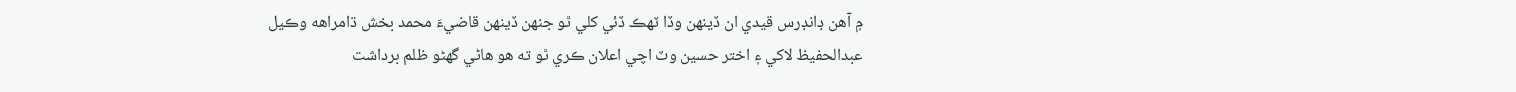۾ آهن ڊانڊرس قيدي ان ڏينهن وڏا ٽهڪ ڏئي کلي ٿو جنهن ڏينهن قاضيءَ محمد بخش ڌامراهه وڪيل عبدالحفيظ لاکي ۽ اختر حسين وٽ اچي اعلان ڪري ٿو ته هو هاڻي گهڻو ظلم برداشت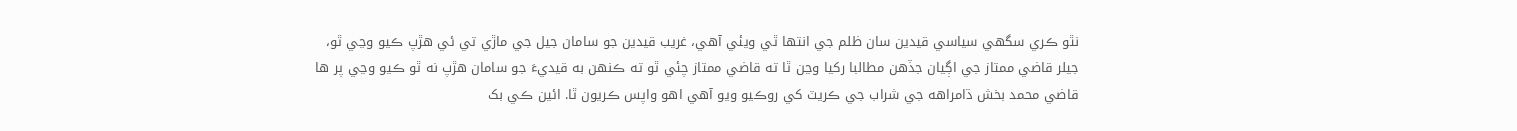نٿو ڪري سگهي سياسي قيدين سان ظلم جي انتها ٿي ويئي آهي، غريب قيدين جو سامان جيل جي ماڙي تي ئي هڙپ ڪيو وڃي ٿو، جيلر قاضي ممتاز جي اڳيان جڏهن مطالبا رکيا وڃن ٿا ته قاضي ممتاز چئي ٿو ته ڪنھن به قيديءَ جو سامان هڙپ نه ٿو ڪيو وڃي پر ها قاضي محمد بخش ڌامراهه جي شراب جي ڪريٽ کي روڪيو ويو آهي اهو واپس ڪريون ٿا. ائين ڪي بک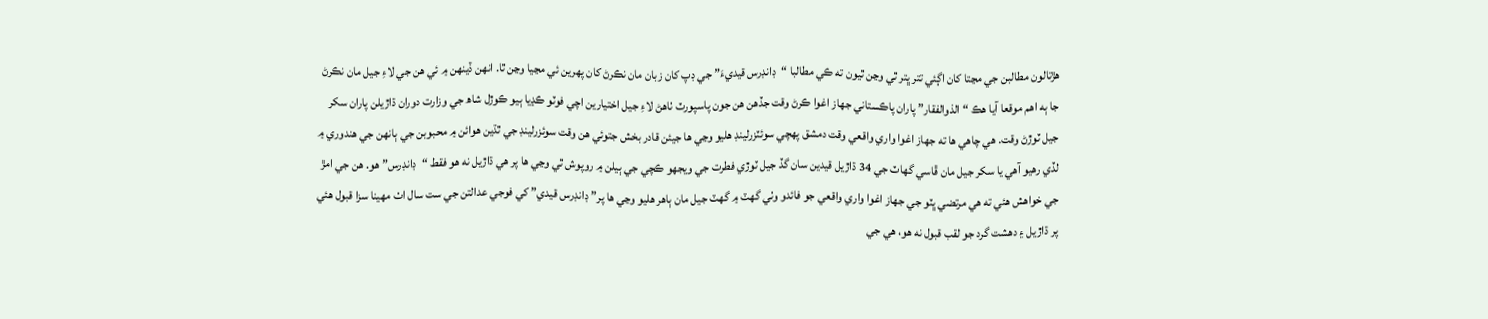هڙتالون مطالبن جي مڃتا کان اڳئي تتر ڀتر ٿي وڃن ٿيون ته ڪي مطالبا “ڊانڊرس قيديءَ” جي ڊپ کان زبان مان نڪرڻ کان پهرين ئي مڃيا وڃن ٿا. انهن ڏينهن ۾ ئي هن جي لاءِ جيل مان نڪرڻ جا ٻه اهم موقعا آيا هڪ “الذوالفقار” پاران پاڪستاني جهاز اغوا ڪرڻ وقت جڏهن هن جون پاسپورٽ ٺاهڻ لاءِ جيل اختيارين اچي فوٽو ڪڍيا ٻيو ڪوڙل شاھ جي وزارت دوران ڌاڙيلن پاران سکر جيل ٽوڙڻ وقت. هي چاهي ها ته جهاز اغوا واري واقعي وقت دمشق پهچي سوئٽزرلينڊ هليو وڃي ها جيئن قادر بخش جتوئي هن وقت سوئزرلينڊ جي ٿڌين هوائن ۾ محبوبن جي ٻانهن جي هندوري ۾ لڏي رهيو آهي يا سکر جيل مان ڦاسي گھاٽ جي 34 ڌاڙيل قيدين سان گڏ جيل ٽوڙي فطرت جي ويجهو ڪچي جي ٻيلن ۾ روپوش ٿي وڃي ها پر هي ڌاڙيل نه هو فقط “ڊانڊرس” هو. هن جي امڙ جي خواهش هئي ته هي مرتضي ڀٽو جي جهاز اغوا واري واقعي جو فائدو وٺي گهٽ ۾ گهٽ جيل مان ٻاهر هليو وڃي ها پر” ڊانڊرس قيدي” کي فوجي عدالتن جي ست سال اٺ مهينا سزا قبول هئي پر ڌاڙيل ۽ دهشت گرد جو لقب قبول نه هو، هي جي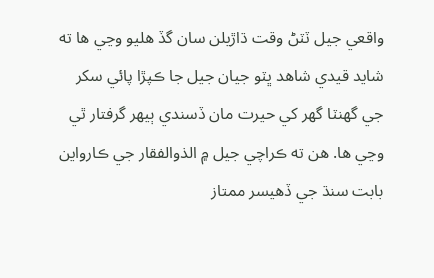واقعي جيل ٽٽڻ وقت ڌاڙيلن سان گڏ هليو وڃي ها ته شايد قيدي شاهد ڀٽو جيان جيل جا ڪپڙا پائي سکر جي گهنٽا گهر کي حيرت مان ڏسندي ٻيهر گرفتار ٿي وڃي ها. هن ته ڪراچي جيل ۾ الذوالفقار جي ڪارواين بابت سنڌ جي ڏهيسر ممتاز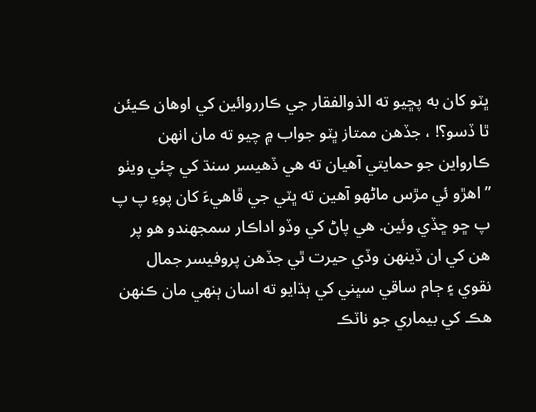ڀٽو کان به پڇيو ته الذوالفقار جي ڪارروائين کي اوهان ڪيئن ٿا ڏسو؟! ، جڏهن ممتاز ڀٽو جواب ۾ چيو ته مان انهن ڪارواين جو حمايتي آهيان ته هي ڏهيسر سنڌ کي چئي ويٺو ” اهڙو ئي مڙس ماڻهو آهين ته ڀٽي جي ڦاهيءَ کان پوءِ پ پ پ ڇو ڇڏي وئين. هي پاڻ کي وڏو اداڪار سمجهندو هو پر هن کي ان ڏينهن وڏي حيرت ٿي جڏهن پروفيسر جمال نقوي ۽ ڄام ساقي سڀني کي ٻڌايو ته اسان ٻنهي مان ڪنهن هڪ کي بيماري جو ناٽڪ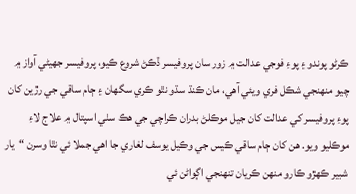ڪرڻو پوندو ۽ پوءِ فوجي عدالت ۾ زور سان پروفيسر ڏڪڻ شروع ڪيو، پروفيسر جهيڻي آواز ۾ چيو منهنجي شڪل فري ويئي آهي، مان ڪنڌ سڌو نٿو ڪري سگهان ۽ ڄام ساقي جي رڙين کان پوءِ پروفيسر کي عدالت کان جيل موڪلڻ بدران ڪراچي جي هڪ سٺي اسپتال ۾ علاج لاءِ موڪليو ويو. هن کان ڄام ساقي ڪيس جي وڪيل يوسف لغاري جا اهي جملا ئي نٿا وسرن “يار شبير ڪهڙو ڪارو منهن ڪريان تنهنجي اڳواڻن ئي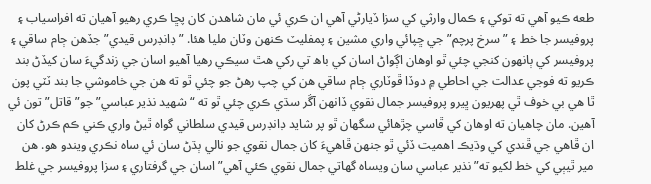طعه ڪيو آهي ته توکي ۽ ڪمال وارثي کي سزا ڏيارڻي آهي ان ڪري ئي مان شاهدن کان پڇا ڪري رهيو آهيان ته افراسياب ۽ پروفيسر جا خط ۽ ” سرخ پرچم” جي ڇپائي واري مشين ۽ پمفليٽ ڪنهن وٽان مليا هئا. ” ڊانڊرس قيدي” جڏهن ڄام ساقي ۽ پروفيسر کي ٻانهون کنجي چئي ٿو اوهان اڳواڻ اسان کي باھ تي رکي هٿ سيڪي رهيا آهيو اسان جي زندگيءَ سان کيڏڻ بند ڪريو ته فوجي عدالت جي احاطي ۾ دوڏا ڦوٽاري ڄام ساقي هن کي چپ رهڻ جو چئي ٿو ته هن جي خاموشي جا بند ٽٽي پون ٿا هي بي خوف ٿي پهريون ڀيرو پروفيسر جمال نقوي ڏانهن آڱر سڌي ڪري چئي ٿو ته “شهيد نذير عباسي” جو” قاتل” تون ئي آهين. مان چاهيان ته اوهان کي ڦاسي چڙهائي سگهان ٿو پر شايد ڊانڊرس قيدي سلطاني گواه ٿيڻ واري ڪني ڪم ڪرڻ کان ان ڦاهي جي ڦندي کي وڌيڪ اهميت ڏئي ٿو جنھن ڦاهيءَ کان جمال نقوي جو نالي ٻڌڻ سان ئي ساه نڪري ويندو هو. هن مير ٿيٻي کي خط لکيو ته” نذير عباسي سان ويساه گهاتي جمال نقوي ڪئي آهي” اسان جي گرفتاري ۽ سزا پروفيسر جي غلط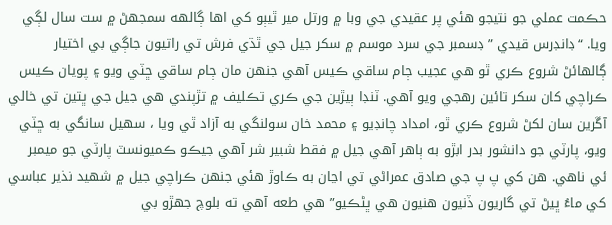حڪمت عملي جو نتيجو هئي پر عقيدي جي وبا ۾ ورتل مير ٿيٻو کي اها ڳالهه سمجهڻ ۾ ست سال لڳي ويا. “ڊانڊرس قيدي ” ڊسمبر جي سرد موسم ۾ سکر جيل جي ٿڌي فرش تي راتيون جاڳي بي اختيار ڳالهائڻ شروع ڪري ٿو هي عجيب ڄام ساقي ڪيس آهي جنهن مان ڄام ساقي ڇٽي ويو ۽ پويان ڪيس ڪراچي کان سکر تائين رهجي ويو آهي. ٽنڊا ٻيڙين جي ڪري تڪليف ۾ تڙپندي هي جيل جي ڀتين تي خالي آڱرين سان لکڻ شروع ڪري ٿو، امداد چانڊيو ۽ محمد خان سولنگي به آزاد ٿي ويا ، سهيل سانگي به ڇٽي ويو، پارٽي جو دانشور بدر ابڙو به ٻاهر آهي جيل ۾ فقط شبير شر آهي جيڪو ڪميونسٽ پارٽي جو ميمبر ئي ناهي. هن کي پ پ جي صادق عمراڻي تي اڃان به ڪاوڙ هئي جنهن ڪراچي جيل ۾ شهيد نذير عباسي کي ماءُ ڀيڻ تي گاريون ڏنيون هنيون هي ڀڻڪيو” هي طعه آهي ته بلوچ جهڙو بي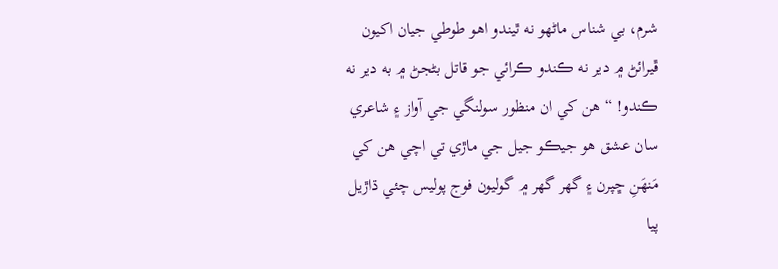شرم، بي شناس ماڻهو نه ٿيندو اهو طوطي جيان اکيون ڦيرائڻ ۾ دير نه ڪندو ڪرائي جو قاتل بڻجڻ ۾ به دير نه ڪندو! “ هن کي ان منظور سولنگي جي آواز ۽ شاعري سان عشق هو جيڪو جيل جي ماڙي تي اچي هن کي مَنهَنِ ڇپرن ۽ گهر گهر ۾ گوليون فوج پوليس چئي ڌاڙيل پيا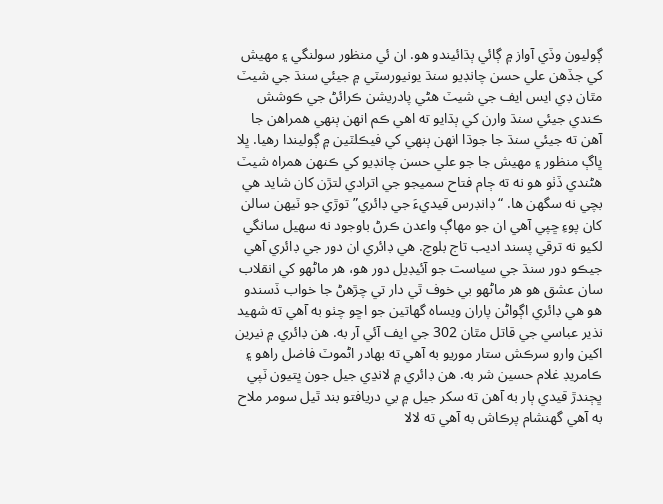ڳوليون وڏي آواز ۾ ڳائي ٻڌائيندو هو. ان ئي منظور سولنگي ۽ مهيش کي جڏهن علي حسن چانڊيو سنڌ يونيورسٽي ۾ جيئي سنڌ جي شيٽ مٿان ڊي ايس ايف جي شيٽ هڻي پادريشن ڪرائڻ جي ڪوشش ڪندي جيئي سنڌ وارن کي ٻڌايو ته اهي ڪم انهن ٻنهي همراهن جا آهن ته جيئي سنڌ جا جوڌا انهن ٻنهي کي فيڪلٽين ۾ ڳوليندا رهيا. ڀلا ڀاڳ منظور ۽ مهيش جا جو علي حسن چانڊيو کي ڪنهن همراه شيٽ هڻندي ڏٺو هو نه ته ڄام فتاح سميجو جي اترادي لتڙن کان شايد هي بچي نه سگهن ها. “ڊانڊرس قيديءَ جي ڊائري” توڙي جو ٽيهن سالن کان پوءِ ڇپي آهي ان جو مهاڳ واعدن ڪرڻ باوجود نه سهيل سانگي لکيو نه ترقي پسند اديب تاج بلوچ. هي ڊائري ان دور جي ڊائري آهي جيڪو دور سنڌ جي سياست جو آئيڊيل دور هو، هر ماڻهو کي انقلاب سان عشق هو هر ماڻهو بي خوف ٿي دار تي چڙهڻ جا خواب ڏسندو هو هي ڊائري اڳواڻن پاران ويساه گهاتين جو اڇو چٺو به آهي ته شهيد نذير عباسي جي قاتل مٿان 302 جي ايف آئي آر به. هن ڊائري ۾ نيرين اکين وارو سرڪش ستار موريو به آهي ته بهادر اڻموٽ فاضل راهو ۽ ڪامريڊ غلام حسين شر به. هن ڊائري ۾ لانڍي جيل جون ڀتيون ٽپي ڀڄندڙ قيدي ٻار به آهن ته سکر جيل ۾ بي دريافتو بند ٿيل سومر ملاح به آهي گھنشام پرڪاش به آهي ته لالا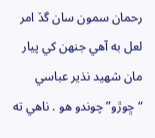رحمان سمون سان گڏ امر لعل به آهي جنهن کي پيار مان شهيد نذير عباسي “ڇوڙو” چوندو هو . ناهي ته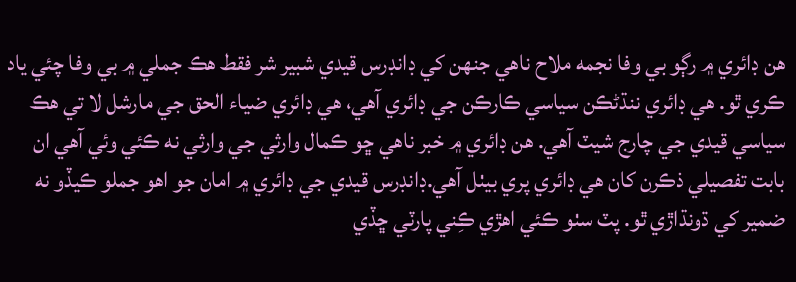هن ڊائري ۾ رڳو بي وفا نجمه ملاح ناهي جنهن کي ڊانڊرس قيدي شبير شر فقط هڪ جملي ۾ بي وفا چئي ياد ڪري ٿو. هي ڊائري ننڌڻڪن سياسي ڪارڪن جي ڊائري آهي، هي ڊائري ضياء الحق جي مارشل لا تي هڪ سياسي قيدي جي چارج شيٽ آهي. هن ڊائري ۾ خبر ناهي ڇو ڪمال وارثي جي وارثي نه ڪئي وئي آهي ان بابت تفصيلي ذڪرن کان هي ڊائري پري بيٺل آهي.ڊانڊرس قيدي جي ڊائري ۾ امان جو اهو جملو ڪيڏو نه ضمير کي ڌونڌاڙي ٿو. پٽ سٺو ڪئي اهڙي ڪِني پارٽي ڇڏي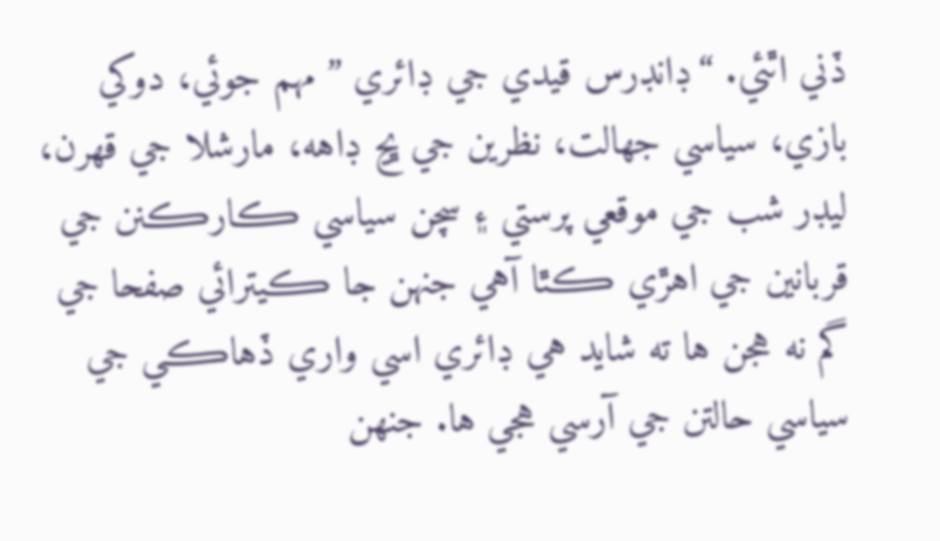ڏني اٿئي. “ڊانڊرس قيدي جي ڊائري ” مهم جوئي، دوکي بازي، سياسي جهالت، نظرين جي ڀڃ ڊاهه، مارشلا جي قهرن، ليڊر شب جي موقعي پرستي ۽ سچن سياسي ڪارڪنن جي قربانين جي اهڙي ڪٿا آهي جنهن جا ڪيترائي صفحا جي گم نه هجن ها ته شايد هي ڊائري اسي واري ڏهاڪي جي سياسي حالتن جي آرسي هجي ها. جنھن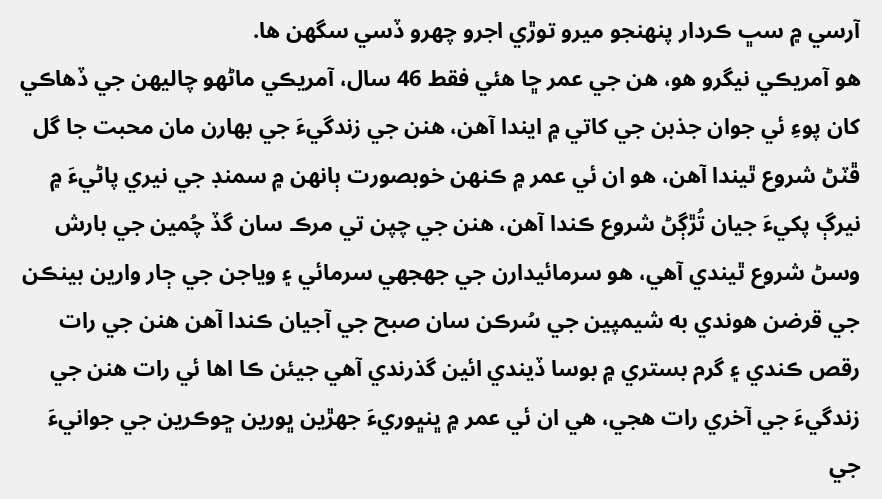آرسي ۾ سڀ ڪردار پنهنجو ميرو توڙي اجرو چهرو ڏسي سگهن ها.
هو آمريڪي نيگرو هو، هن جي عمر ڇا هئي فقط 46 سال، آمريڪي ماڻهو چاليھن جي ڏهاڪي کان پوءِ ئي جوان جذبن جي کاتي ۾ ايندا آهن، هنن جي زندگيءَ جي بهارن مان محبت جا گل ڦٽڻ شروع ٿيندا آهن، هو ان ئي عمر ۾ ڪنهن خوبصورت ٻانهن ۾ سمنڊ جي نيري پاڻيءَ ۾ نيرڳ پکيءَ جيان تُڙڳڻ شروع ڪندا آهن، هنن جي چپن تي مرڪ سان گڏ چُمين جي بارش وسڻ شروع ٿيندي آهي، هو سرمائيدارن جي جھجھي سرمائي ۽ وياجن جي ڄار وارين بينڪن جي قرضن هوندي به شيمپين جي سُرڪن سان صبح جي آجيان ڪندا آهن هنن جي رات رقص ڪندي ۽ گرم بستري ۾ بوسا ڏيندي ائين گذرندي آهي جيئن ڪا اها ئي رات هنن جي زندگيءَ جي آخري رات هجي، هي ان ئي عمر ۾ ڀنڀوريءَ جهڙين ڀورين ڇوڪرين جي جوانيءَ جي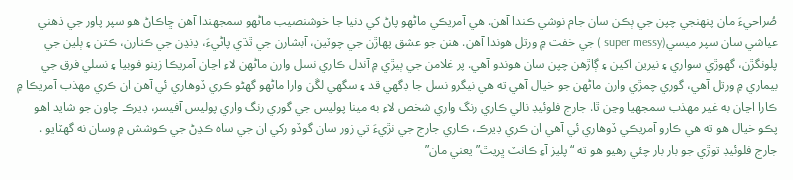صُراحيءَ مان پنهنجي چپن جي ٻڪن سان جام نوشي ڪندا آهن. هي آمريڪي ماڻهو پاڻ کي دنيا جا خوشنصيب ماڻهو سمجهندا آهن ڇاڪاڻ هو سپر پاور جي ذهني عياشي سان سپر ميسي(super messy ) جي خفت ۾ ورتل هوندا آهن. هنن جو عشق پهاڙن جي چوٽين، آبشارن جي ٿڌي پاڻيءَ، ڍنڍن جي ڪنارن، ڪتن ۽ ٻلين جي پلونگڙن، گهوڙي سواري ۽ نيرين اکين ۽ ڳاڙهن چپن سان هوندو آهي. پر غلامن جي ٻيڙي ۾ آندل ڪاري نسل وارن ماڻهن لاءِ اڃان آمريڪا زينو فوبيا ۽ نسلي فرق جي بيماري ۾ ورتل آهي، گوري چمڙي وارن ماڻهن جو خيال آهي ته هي نيگرو نسل جا ڊگهي قد ۽ سگهي لڱن وارا ماڻهو گهڻو ڪري ڏوهاري ئي آهن ان ڪري مهذب آمريڪا ۾ ڪارا اڃان به غير مهذب سمجهيا وڃن ٿا. جارج فلوئيڊ نالي ڪاري رنگ واري شخص لاءِ به مينا پوليس جي گوري رنگ واري پوليس آفيسر، ڊيرڪ چاون جو شايد اهو پڪو خيال هو ته هي ڪارو آمريڪي ڏوهاري ئي آهي ان ڪري ڊيرڪ، ڪاري جارج جي نڙيءَ تي زور سان گوڏو رکي ان جي ساه ڪڍڻ جي ڪوشش ۾ وسان نه گھٽايو . جارج فلوئيڊ توڙي جو بار بار چئي رهيو هو ته “پليز آءِ ڪانٽ ڀريٿ” يعني مان”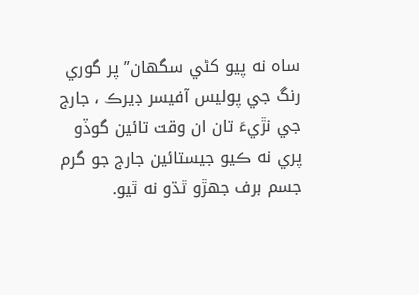ساه نه پيو کڻي سگهان” پر گوري رنگ جي پوليس آفيسر ڊيرڪ ، جارج جي نڙيءَ تان ان وقت تائين گوڏو پري نه ڪيو جيستائين جارج جو گرم جسم برف جهڙو ٿڌو نه ٿيو.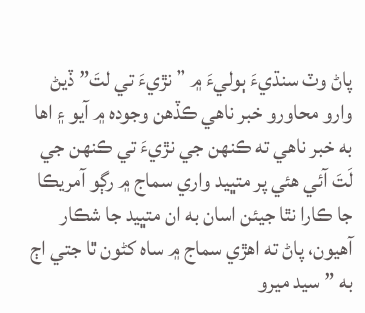پاڻ وٽ سنڌيءَ ٻوليءَ ۾ ” نڙيءَ تي لتَ” ڏيڻ وارو محاورو خبر ناهي ڪڏهن وجوده ۾ آيو ۽ اها به خبر ناهي ته ڪنهن جي نڙيءَ تي ڪنهن جي لَتَ آئي هئي پر متڀيد واري سماج ۾ رڳو آمريڪا جا ڪارا نٿا جيئن اسان به ان متڀيد جا شڪار آهيون، پاڻ ته اهڙي سماج ۾ ساه کڻون ٿا جتي اڄ به ” سيد ميرو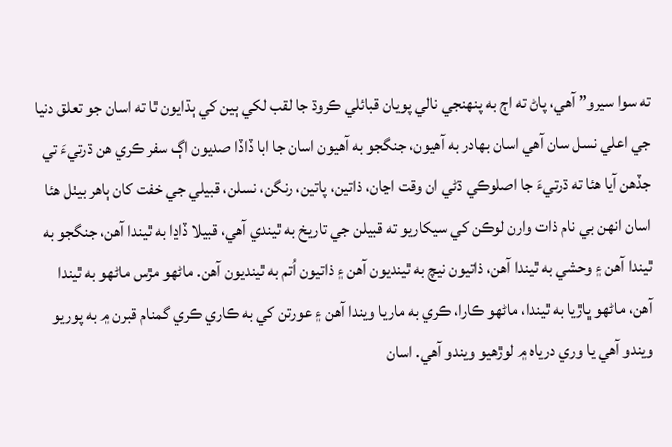ته سوا سيرو” آهي، پاڻ ته اڄ به پنهنجي نالي پويان قبائلي ڪروڌ جا لقب لکي ٻين کي ٻڌايون ٿا ته اسان جو تعلق دنيا جي اعلي نسل سان آهي اسان بهادر به آهيون، جنگجو به آهيون اسان جا ابا ڏاڏا صديون اڳ سفر ڪري هن ڌرتيءَ تي جڏهن آيا هئا ته ڌرتيءَ جا اصلوڪي ڌڻي ان وقت اڃان، ذاتين، پاتين، رنگن، نسلن، قبيلي جي خفت کان ٻاهر بيٺل هئا اسان انهن بي نام ذات وارن لوڪن کي سيکاريو ته قبيلن جي تاريخ به ٿيندي آهي، قبيلا ڏاڍا به ٿيندا آهن، جنگجو به ٿيندا آهن ۽ وحشي به ٿيندا آهن، ذاتيون نيچ به ٿينديون آهن ۽ ذاتيون اُتم به ٿينديون آهن. ماڻهو مڙس ماڻهو به ٿيندا آهن، ماڻهو ڀاڙيا به ٿيندا، ماڻهو ڪارا، ڪري به ماريا ويندا آهن ۽ عورتن کي به ڪاري ڪري گمنام قبرن ۾ به پوريو ويندو آهي يا وري درياه ۾ لوڙهيو ويندو آهي. اسان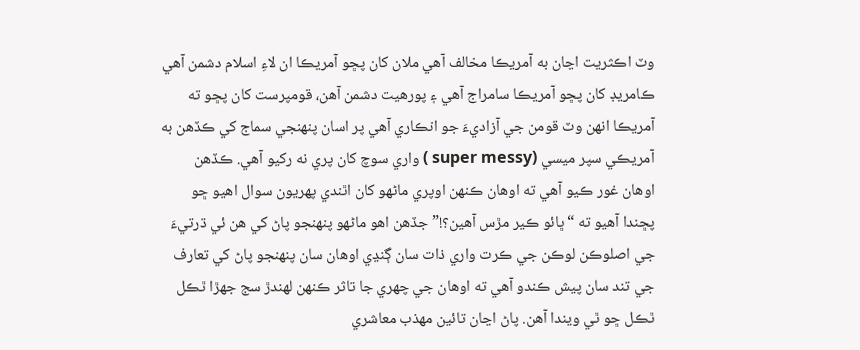وٽ اڪثريت اڃان به آمريڪا مخالف آهي ملان کان پڇو آمريڪا ان لاءِ اسلام دشمن آهي ڪامريڊ کان پڇو آمريڪا سامراج آهي ۽ پورهيت دشمن آهن، قومپرست کان پڇو ته آمريڪا انهن وٽ قومن جي آزاديءَ جو انڪاري آهي پر اسان پنهنجي سماج کي ڪڏھن به آمريڪي سپر ميسي (super messy ) واري سوچ کان پري نه رکيو آهي. ڪڏهن اوهان غور ڪيو آهي ته اوهان ڪنهن اوپري ماڻهو کان اٿندي پهريون سوال اهيو ڇو پڇندا آهيو ته “ڀائو ڪير مڙس آهين؟!” جڏهن اهو ماڻهو پنهنجو پاڻ کي هن ئي ڌرتيءَ جي اصلوڪن لوڪن جي ڪرت واري ذات سان ڳنڍي اوھان سان پنهنجو پاڻ کي تعارف جي تند سان پيش ڪندو آهي ته اوهان جي چهري جا تاثر ڪنهن لهندڙ سج جهڙا ٿڪل ٿڪل ڇو ٿي ويندا آهن. پاڻ اڃان تائين مهذب معاشري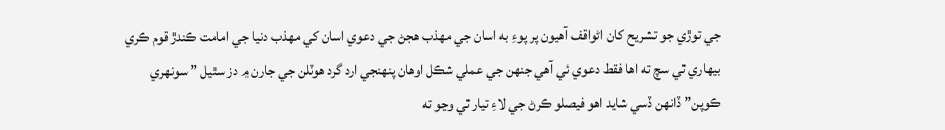جي توڙي جو تشريح کان اڻواقف آهيون پر پوءِ به اسان جي مهذب هجڻ جي دعوي اسان کي مهذب دنيا جي امامت ڪندڙ قوم ڪري بيهاري ٿي سچ ته اها فقط دعوي ئي آهي جنهن جي عملي شڪل اوهان پنهنجي ارد گرد هوٽلن جي جارن ۾ دز سٿيل ” سونهري ڪوپن” ڏانهن ڏسي شايد اهو فيصلو ڪرڻ جي لاءِ تيار ٿي وڃو ته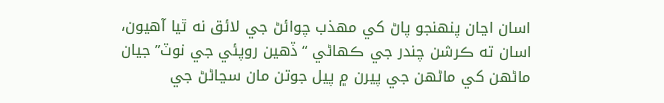اسان اڃان پنهنجو پاڻ کي مهذب چوائڻ جي لائق نه ٿيا آهيون، اسان ته ڪرشن چندر جي ڪهاڻي “ڏهين روپئي جي نوٽ” جيان ماڻهن کي ماڻهن جي پيرن ۾ پيل جوتن مان سڃاڻڻ جي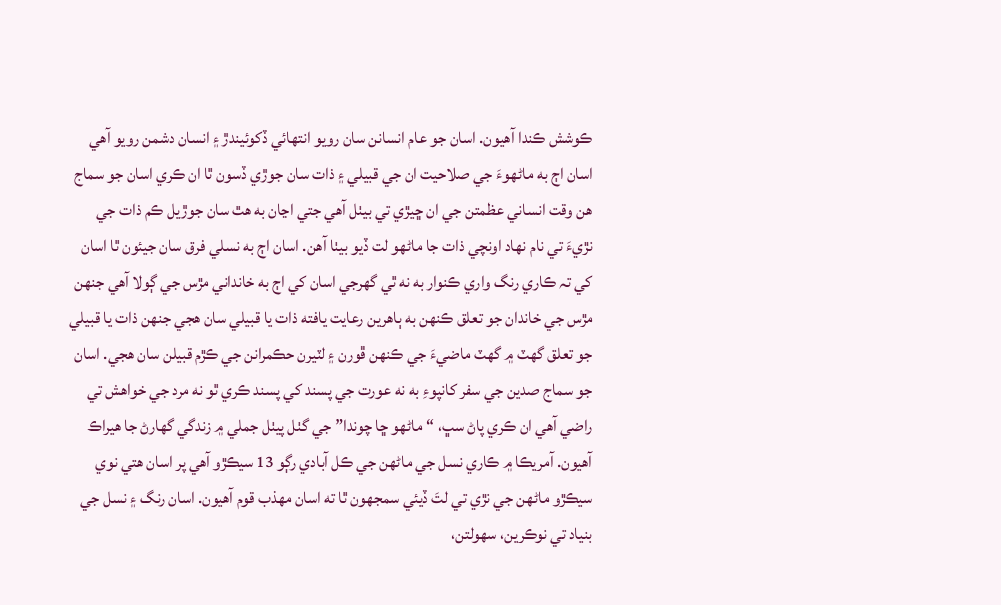ڪوشش ڪندا آهيون. اسان جو عام انسانن سان رويو انتهائي ڏکوئيندڙ ۽ انسان دشمن رويو آهي اسان اڄ به ماڻهوءَ جي صلاحيت ان جي قبيلي ۽ ذات سان جوڙي ڏسون ٿا ان ڪري اسان جو سماج هن وقت انساني عظمتن جي ان ڇيڙي تي بيٺل آهي جتي اڃان به هٿ سان جوڙيل ڪم ذات جي نڙيءَ تي نام نهاد اونچي ذات جا ماڻهو لت ڏيو بيٺا آهن. اسان اڄ به نسلي فرق سان جيئون ٿا اسان کي تہ ڪاري رنگ واري ڪنوار به نه ٿي گهرجي اسان کي اڄ به خانداني مڙس جي ڳولا آهي جنهن مڙس جي خاندان جو تعلق ڪنهن به ٻاهرين رعايت يافته ذات يا قبيلي سان هجي جنھن ذات يا قبيلي جو تعلق گهٽ ۾ گهٽ ماضيءَ جي ڪنهن ڦورن ۽ لٽيرن حڪمرانن جي ڪڙم قبيلن سان هجي. اسان جو سماج صدين جي سفر کانپوءِ به نه عورت جي پسند کي پسند ڪري ٿو نه مرد جي خواهش تي راضي آهي ان ڪري پاڻ سڀ، “ماڻهو ڇا چوندا” جي گٺل پيٺل جملي ۾ زندگي گھارڻ جا هيراڪ آهيون. آمريڪا ۾ ڪاري نسل جي ماڻهن جي ڪل آبادي رڳو 13 سيڪڙو آهي پر اسان هتي نوي سيڪڙو ماڻهن جي نڙي تي لتَ ڏيئي سمجهون ٿا ته اسان مهذب قوم آهيون. اسان رنگ ۽ نسل جي بنياد تي نوڪرين، سهولتن،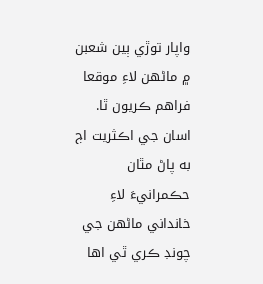واپار توڙي ٻين شعبن ۾ ماڻهن لاءِ موقعا فراهم ڪريون ٿا. اسان جي اڪثريت اڄ به پاڻ مٿان حڪمرانيءَ لاءِ خانداني ماڻهن جي چونڊ ڪري ٿي اها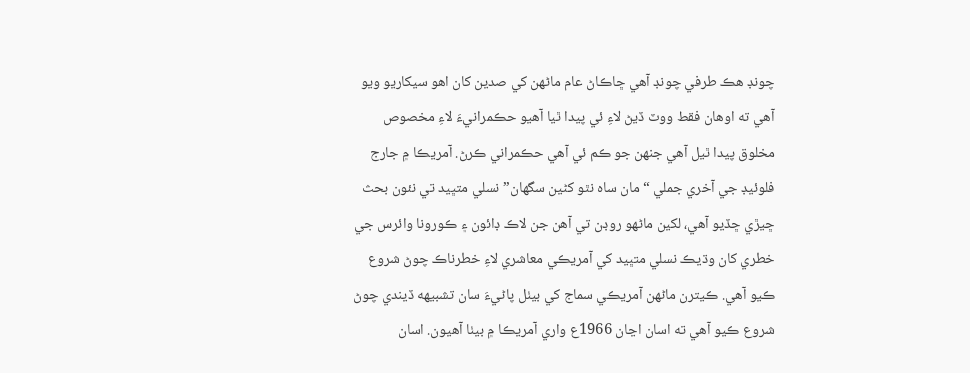چونڊ هڪ طرفي چونڊ آهي ڇاڪاڻ عام ماڻهن کي صدين کان اهو سيکاريو ويو آهي ته اوهان فقط ووٽ ڏيڻ لاءِ ئي پيدا ٿيا آهيو حڪمرانيءَ لاءِ مخصوص مخلوق پيدا ٿيل آهي جنهن جو ڪم ئي آهي حڪمراني ڪرڻ. آمريڪا ۾ جارج فلوئيڊ جي آخري جملي “مان ساه نٿو کڻين سگهان” نسلي متڀيد تي نئون بحث ڇيڙي ڇڏيو آهي، لکين ماڻهو روڊن تي آهن جن لاڪ ڊائون ۽ ڪورونا وائرس جي خطري کان وڌيڪ نسلي متڀيد کي آمريڪي معاشري لاءِ خطرناڪ چوڻ شروع ڪيو آهي. ڪيترن ماڻھن آمريڪي سماج کي بيٺل پاڻيءَ سان تشبيهه ڏيندي چوڻ شروع ڪيو آهي ته اسان اڃان 1966ع واري آمريڪا ۾ بيٺا آهيون. اسان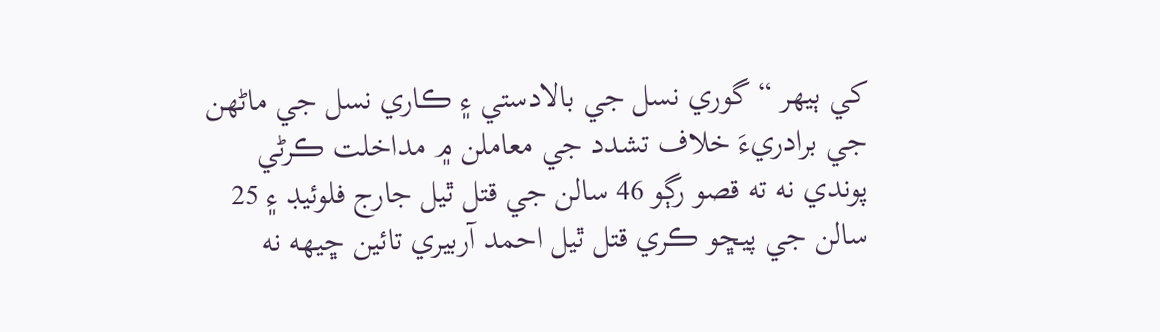کي ٻيهر “گوري نسل جي بالادستي ۽ ڪاري نسل جي ماڻهن جي برادريءَ خلاف تشدد جي معاملن ۾ مداخلت ڪرڻي پوندي نه ته قصو رڳو 46 سالن جي قتل ٿيل جارج فلوئيڊ ۽ 25 سالن جي پيڇو ڪري قتل ٿيل احمد آربيري تائين ڇيهه نه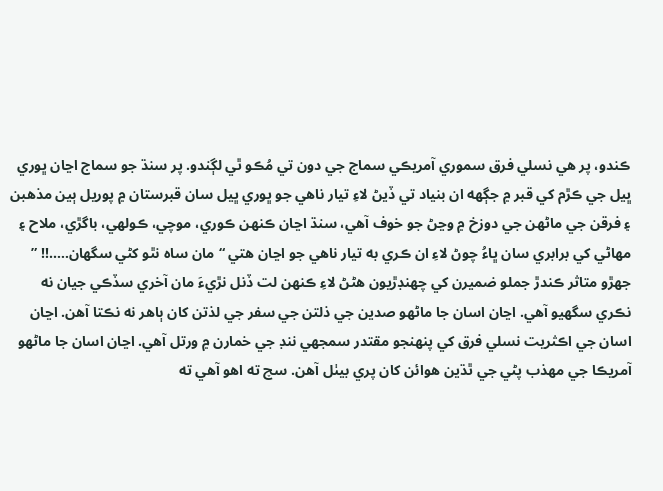ڪندو، پر هي نسلي فرق سموري آمريڪي سماج جي دون تي مُڪو ٿي لڳندو. پر سنڌ جو سماج اڃان ڀوري ڀيل جي ڪڙم کي قبر ۾ جڳهه ان بنياد تي ڏيڻ لاءِ تيار ناهي جو ڀوري ڀيل سان قبرستان ۾ پوريل ٻين مذهبن ۽ فرقن جي ماڻهن جي دوزخ ۾ وڃڻ جو خوف آهي، سنڌ اڃان ڪنهن ڪوري، موچي، ڪولهي، باگڙي، ملاح ۽ مهاڻي کي برابري سان ڀاءُ چوڻ لاءِ ان ڪري به تيار ناهي جو اڃان هتي “مان ساه نٿو کڻي سگهان…..!! ” جهڙو متاثر ڪندڙ جملو ضميرن کي چهنڊڙيون هڻڻ لاءِ ڪنهن لت ڏنل نڙيءَ مان آخري سڏڪي جيان نه نڪري سگهيو آهي. اڃان اسان جا ماڻهو صدين جي ذلتن جي سفر جي لذتن کان ٻاهر نه نڪتا آهن. اڃان اسان جي اڪثريت نسلي فرق کي پنهنجو مقتدر سمجهي ننڊ جي خمارن ۾ ورتل آهي. اڃان اسان جا ماڻهو آمريڪا جي مهذب پڻي جي ٿڌين هوائن کان پري بيٺل آهن. سچ ته اهو آهي ته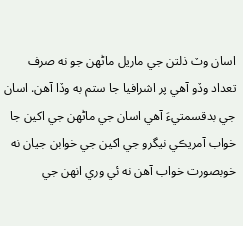اسان وٽ ذلتن جي ماريل ماڻهن جو نه صرف تعداد وڏو آهي پر اشرافيا جا ستم به وڏا آهن. اسان جي بدقسمتيءَ آهي اسان جي ماڻهن جي اکين جا خواب آمريڪي نيگرو جي اکين جي خوابن جيان نه خوبصورت خواب آهن نه ئي وري انهن جي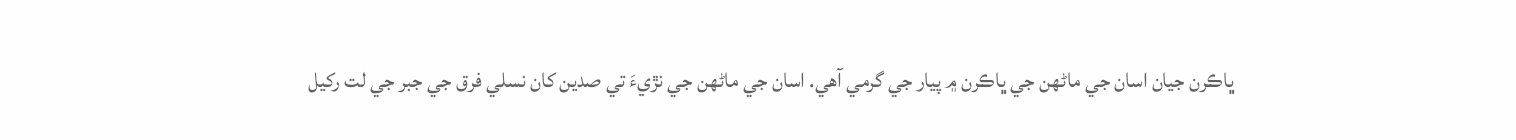ڀاڪرن جيان اسان جي ماڻهن جي ڀاڪرن ۾ پيار جي گرمي آهي. اسان جي ماڻهن جي نڙيءَ تي صدين کان نسلي فرق جي جبر جي لت رکيل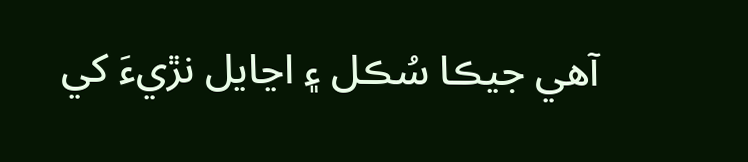آهي جيڪا سُڪل ۽ اڃايل نڙيءَ کي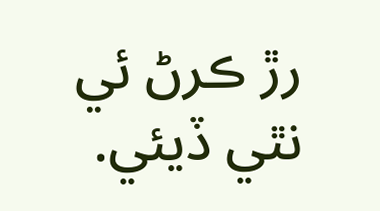رڙ ڪرڻ ئي نٿي ڏيئي.